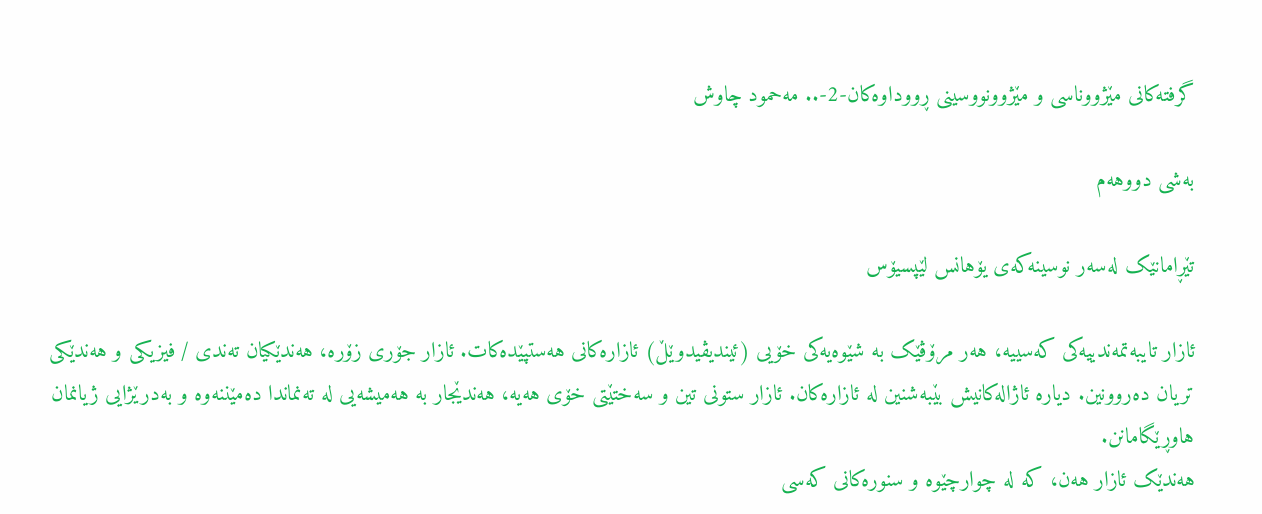گرفتەکانی مێژووناسی و مێژوونووسینی ڕووداوەکان-2-.. مەحمود چاوش

بەشی دووهەم

تێڕامانێک لەسەر نوسینەکەی یۆهانس لێپسیۆس

ئازار تایبەتمەندییەکی کەسییە، هەر مرۆڤێک بە شێوەیەکی خۆیی (ئیندیڤیدوێڵ) ئازارەکانی هەستپێدەکات. ئازار جۆری زۆرە، هەندێکیان تەندی / فیزیکی و هەندێکی تریان دەروونین. دیارە ئاژالەکانیش بێبەشنین لە ئازارەکان. ئازار ستونی تین و سەختێتی خۆی هەیە، هەندێجار بە هەمیشەیی لە تەنماندا دەمێننەوە و بەدرێژایی ژیانمان هاوڕێگامانن.
هەندێک ئازار هەن، کە لە چوارچێوە و سنورەکانی کەسی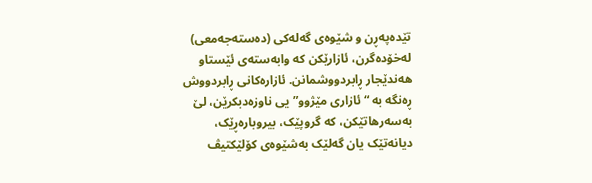تێدەپەڕن و شێوەی گەلەکی (دەستەجەمعی) لەخۆدەگرن، ئازارێکن کە وابەستەی ئێستاو هەندێجار ڕابردووشمانن. ئازارەکانی ڕابردووش ڕەنگە بە “ئازاری مێژوو”یی ناوزەدبکرێن، لێ بەسەرهاتێکن، کە گروپێک، بیروبارەڕێک، دیانەتێک یان گەلێک بەشێوەی کۆلێکتیڤ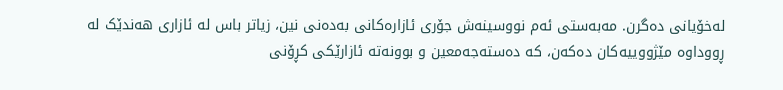لەخۆیانی دەگرن. مەبەستی ئەم نووسینەش جۆری ئازارەکانی بەدەنی نین، زیاتر باس لە ئازاری هەندێک لە ڕووداوە مێژووییەکان دەکەن، کە دەستەجەمعین و بوونەتە ئازارێکی کڕۆنی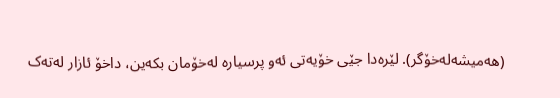(هەمیشەلەخۆگر). لێرەدا جێی خۆیەتی ئەو پرسیارە لەخۆمان بکەین، داخۆ ئازار لەتەک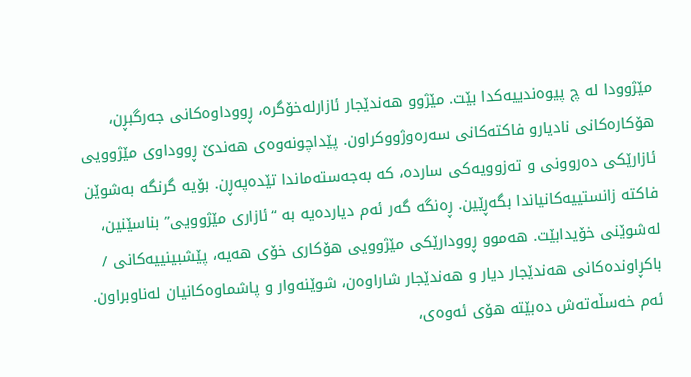مێژوودا لە چ پیوەندییەکدا بێت. مێژوو هەندێجار ئازارلەخۆگرە، ڕووداوەکانی جەرگبڕن، هۆکارەکانی نادیارو فاکتەکانی سەرەوژووکراون. پێداچونەوەی هەندێ ڕووداوی مێژوویی ئازارێکی دەروونی و تەزوویەکی ساردە، کە بەجەستەماندا تێدەپەڕن. بۆیە گرنگە بەشوێن فاکتە زانستییەکانیاندا بگەڕێین. ڕەنگە گەر ئەم دیاردەیە بە “ئازاری مێژوویی” بناسێنین، لەشوێنی خۆیدابێت. هەموو ڕوودارێکی مێژوویی هۆکاری خۆی هەیە، پێشبینییەکانی / باکڕاوندەکانی هەندێجار دیار و هەندێجار شاراوەن، شوێنەوار و پاشماوەکانیان لەناوبراون. ئەم خەسڵەتەش دەبێتە هۆی ئەوەی،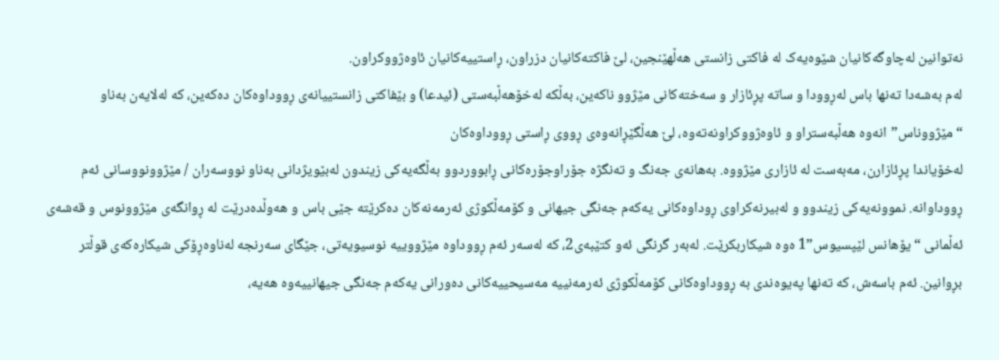نەتوانین لەچاوگەکانیان شێوەیەک لە فاکتی زانستی هەڵهێنجین، لێ فاکتەکانیان دزراون، ڕاستییەکانیان ئاوەژووکراون.
لەم بەشەدا تەنها باس لەڕوودا و ساتە پڕئازار و سەختەکانی مێژوو ناکەین، بەڵکە لەخۆهەڵبەستی (ئیدعا) و بێفاکتی زانستییانەی ڕووداوەکان دەکەین، کە لەلایەن بەناو “مێژووناس”انەوە هەڵبەستراو و ئاوەژووکراونەتەوە، لێ هەڵگێڕانەوەی ڕووی ڕاستی ڕووداوەکان
لەخۆیاندا پڕئازارن، مەبەست لە ئازاری مێژووە. بەهانەی جەنگ و تەنگژە جۆراوجۆرەکانی ڕابووردوو بەڵگەیەکی زیندون لەبێویژدانی بەناو نووسەران / مێژوونووسانی ئەم ڕووداوانە. نموونەیەکی زیندوو و لەبیرنەکراوی ڕوداوەکانی یەکەم جەنگی جیهانی و کۆمەڵکوژی ئەرمەنەکان دەکرێتە جێی باس و هەوڵدەدرێت لە ڕوانگەی مێژوونوس و قەشەی ئەڵمانی “یۆهانس لێپسیوس”1 ەوە شیکاربکرێت. لەبەر گرنگی ئەو کتێبەی2، کە لەسەر ئەم ڕووداوە مێژووییە نوسیویەتی، جێگای سەرنجە لەناوەڕۆکی شیکارەکەی قوڵتر بڕوانین. ئەم باسەش، کە تەنها پەیوەندی بە ڕووداوەکانی کۆمەڵکوژی ئەرمەنییە مەسیحییەکانی دەورانی یەکەم جەنگی جیهانییەوە هەیە،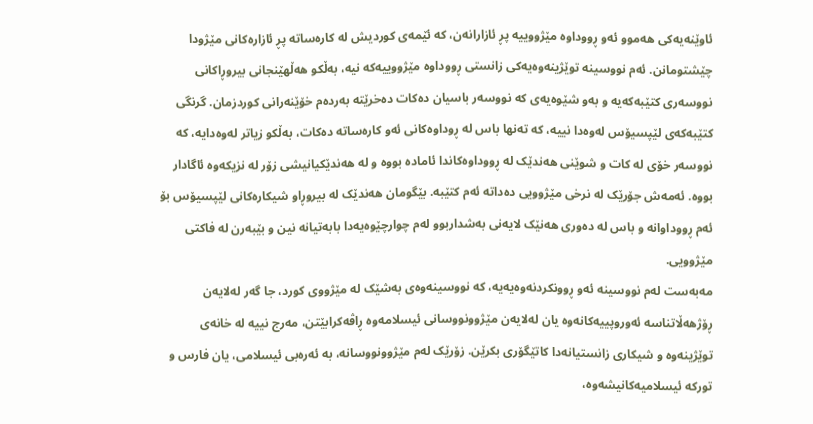ئاوێنەیەکی هەموو ئەو ڕووداوە مێژووییە پڕ ئازارانەن، کە ئێمەی کوردیش لە کارەساتە پڕ ئازارەکانی مێژودا چێشتومانن. ئەم نووسینە توێژینەوەیەکی زانستی ڕووداوە مێژووییەکە نیە، بەڵکو هەڵهێنجانی بیروڕاکانی نووسەری کتێبەکەیە و بەو شێوەیەی کە نووسەر باسیان دەکات دەخرێتە بەردەم خۆێنەرانی کوردزمان. گرنگی کتێبەکەی لێپسیۆس لەوەدا نییە، کە تەنها باس لە ڕوداوەکانی ئەو کارەساتە دەکات، بەڵکو زیاتر لەوەدایە، کە نووسەر خۆی لە کات و شوێنی هەندێک لە ڕووداوەکاندا ئامادە بووە و لە هەندێکیانیشی زۆر لە نزیکەوە ئاگادار بووە. ئەمەش جۆرێک لە نرخی مێژوویی دەداتە ئەم کتێبە. بێگومان هەندێک لە بیروڕاو شیکارەکانی لێپسیۆس بۆ ئەم ڕووداوانە و باس لە دەوری هەنێک لایەنی بەشداربوو لەم چوارچێوەیەدا بابەتیانە نین و بێبەرن لە فاکتی مێژوویی.
مەبەست لەم نووسینە ئەو ڕوونکردنەوەیەیە، کە نووسینەوەی بەشێک لە مێژووی کورد، جا گەر لەلایەن ڕۆژهەڵاتناسە ئەوروپییەکانەوە یان لەلایەن مێژوونووسانی ئیسلامەوە ڕاڤەکرابێتن، مەرج نییە لە خانەی توێژینەوە و شیکاری زانستیانەدا کاتێگۆری بکرێن. زۆرێک لەم مێژوونووسانە، بە ئەرەبی ئیسلامی، یان فارس و تورکە ئیسلامیەکانیشەوە،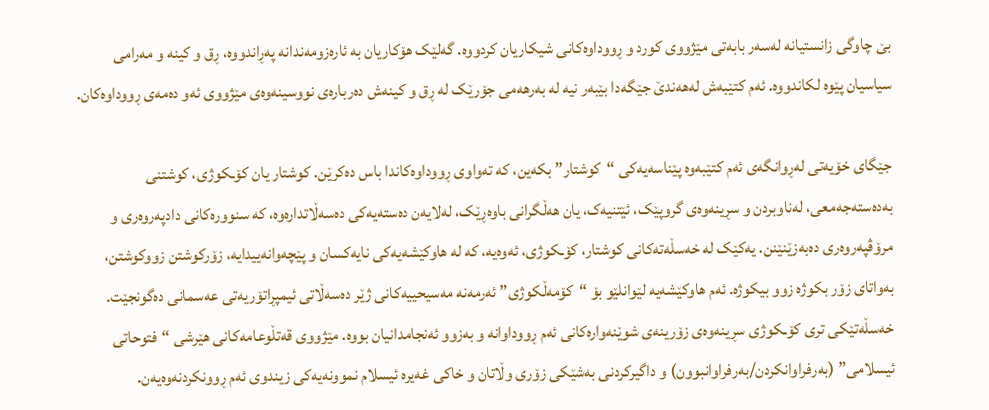بێ چاوگی زانستیانە لەسەر بابەتی مێژووی کورد و ڕووداوەکانی شیکاریان کردووە. گەلێک هۆکاریان بە ئارەزومەندانە پەڕاندووە، ڕق و کینە و مەرامی سیاسیان پێوە لکاندووە. ئەم کتێبەش لەهەندێ جێگەدا بێبەر نیە لە بەرهەمی جۆرێک لە ڕق و کینەش دەربارەی نووسینەوەی مێژووی ئەو دەمەی ڕووداوەکان.

جێگای خۆیەتی لەڕوانگەی ئەم کتێبەوە پێناسەیەکی “کوشتار” بکەین، کە تەواوی ڕووداوەکاندا باس دەکرێن. کوشتار یان کۆـکوژی، کوشتنی بەدەستەجەمعی، لەناوبردن و سڕینەوەی گروپێک، ئێتنیەک، یان هەڵگرانی باوەڕێک، لەلایەن دەستەیەکی دەسەڵاتدارەوە، کە سنوورەکانی دادپەروەری و مرۆڤپەروەری دەبەزێنێنن. یەکێک لە خەسڵەتەکانی کوشتار، کۆـکوژی، ئەوەیە، کە لە هاوکێشەیەکی نایەکسان و پێچەوانەییدایە، زۆرکوشتن زووکوشتن، بەواتای زۆر بکوژە زوو بیکوژە. ئەم هاوکێشەیە لێوانلێو بۆ “کۆمەڵکوژی” ئەرمەنە مەسیحییەکانی ژێر دەسەڵاتی ئیمپڕاتۆریەتی عەسمانی دەگونجێت. خەسڵەتێکی تری کۆـکوژی سڕینەوەی زۆرینەی شوێنەوارەکانی ئەم ڕووداوانە و بەزوو ئەنجامدانیان بووە. مێژووی قەتڵوعامەکانی هێرشی “فتوحاتی ئیسلامی” (بەرفراوانکردن/بەرفراوانبوون) و داگیرکردنی بەشێکی زۆری وڵاتان و خاکی غەیرە ئیسلام نموونەیەکی زیندوی ئەم ڕوونکردنەوەیەن.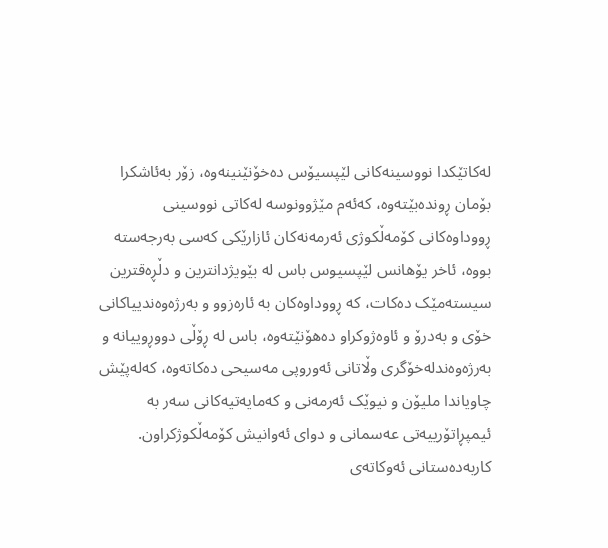لەکاتێکدا نووسینەکانی لێپسیۆس دەخۆنێنینەوە، زۆر بەئاشکرا بۆمان ڕوندەبێتەوە، کەئەم مێژوونوسە لەکاتی نووسینی ڕووداوەکانی کۆمەڵکوژی ئەرمەنەکان ئازارێکی کەسی بەرجەستە بووە، ئاخر یۆهانس لێپسیوس باس لە بێویژدانترین و دڵڕەقترین سیستەمێک دەکات، کە ڕووداوەکان بە ئارەزوو و بەرژەوەندییاکانی خۆی و بەدرۆ و ئاوەژوکراو دەهۆنێتەوە، باس لە ڕۆڵی دووڕوییانە و بەرژەوەندلەخۆگری وڵاتانی ئەوروپی مەسیحی دەکاتەوە، کەلەپێش چاویاندا ملیۆن و نیوێک ئەرمەنی و کەمایەتیەکانی سەر بە ئیمپڕاتۆرییەتی عەسمانی و دوای ئەوانیش کۆمەڵکوژکراون. کاربەدەستانی ئەوکاتەی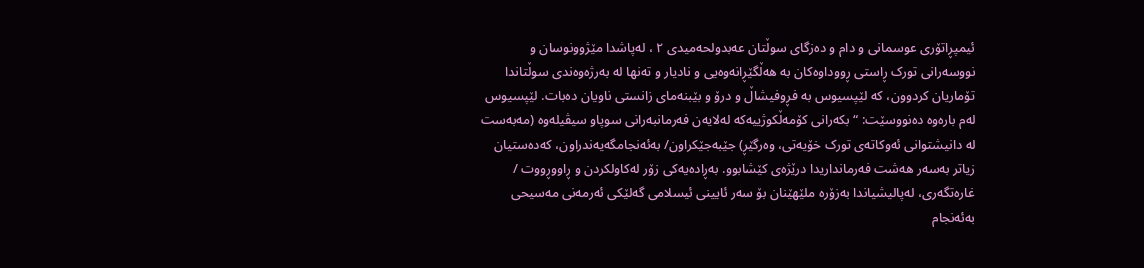ئیمپڕاتۆری عوسمانی و دام و دەزگای سوڵتان عەبدولحەمیدی ٢ ، لەپاشدا مێژوونوسان و نووسەرانی تورک ڕاستی ڕووداوەکان بە هەڵگێڕانەوەیی و نادیار و تەنها لە بەرژەوەندی سوڵتاندا تۆماریان کردوون، کە لێپسیوس بە فڕوفیشاڵ و درۆ و بێبنەمای زانستی ناویان دەبات. لێپسیوس لەم بارەوە دەنووسێت: “بکەرانی کۆمەڵکوژییەکە لەلایەن فەرمانبەرانی سوپاو سیڤیلەوە (مەبەست لە دانیشتوانی ئەوکاتەی تورک خۆیەتی، وەرگێڕ) جێبەجێکراون/ بەئەنجامگەیەندراون، کەدەستیان زیاتر بەسەر هەشت فەرمانداریدا درێژەی کێشابوو. بەڕادەیەکی زۆر لەکاولکردن و ڕاووڕووت / غارەتگەری، لەپالیشیاندا بەزۆره ملێهێنان بۆ سەر ئایینی ئیسلامی گەلێکی ئەرمەنی مەسیحی بەئەنجام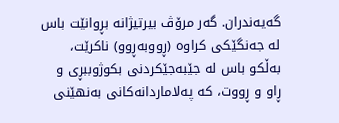گەیەندران. گەر مرۆڤ بیرتیژانە بڕوانێت باس لە جەنگێکی کراوە (ڕووبەڕوو) ناکرێت، بەڵکو باس لە جێبەجێکردنی بکوژوببڕی و ڕاو و ڕووت، کە پەلاماردانەکانی بەنهێنی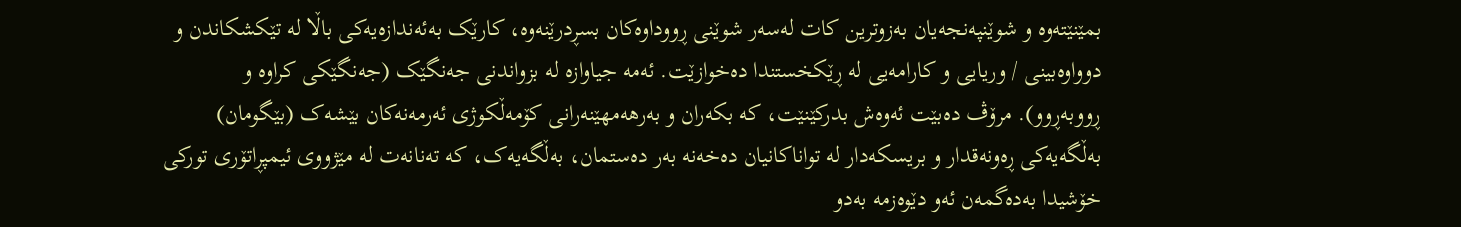بمێنێتەوە و شوێنپەنجەیان بەزوترین کات لەسەر شوێنی ڕووداوەکان بسڕدرێنەوە، کارێک بەئەندازەیەکی باڵا لە تێکشکاندن و دوواوەبینی / وریایی و کارامەیی لە ڕێکخستندا دەخوازێت. ئەمە جیاوازە لە بزواندنی جەنگێک (جەنگێکی کراوە و ڕووبەڕوو). مرۆڤ دەبێت ئەوەش بدرکێنێت، کە بکەران و بەرهەمهێنەرانی کۆمەڵکوژی ئەرمەنەکان بێشەک (بێگومان) بەڵگەیەکی ڕەونەقدار و بریسکەدار لە تواناکانیان دەخەنە بەر دەستمان، بەڵگەیەک، کە تەنانەت لە مێژووی ئیمپڕاتۆری تورکی خۆشیدا بەدەگمەن ئەو دێوەزمە بەدو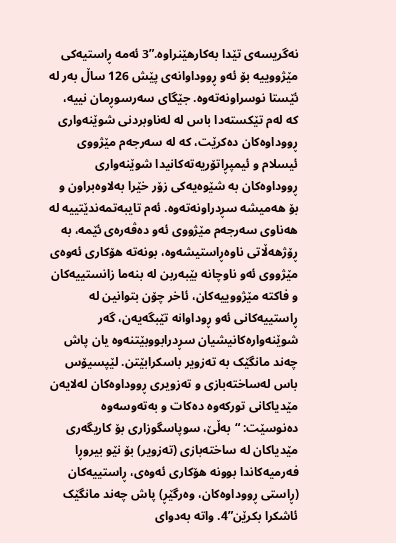نەگریسەی تێدا بەکارهێنراوە.”3 ئەمە ڕاستیەکی مێژووییە بۆ ئەو ڕووداوانەی پێش 126 ساڵ بەر لە ئێستا نوسراونەتەوە. جێگای سەرسوڕمان نییە، کە لەم تێکستەدا باس لە لەناوبردنی شوێنەواری ڕووداوەکان دەکرێت، کە لە سەرجەم مێژووی ئیسلام و ئیمپڕاتۆریەتەکانیدا شوێنەواری ڕووداوەکان بە شێوەیەکی زۆر خێرا بەلاوەبراون و بۆ هەمیشە سڕدراونەتەوە. ئەم تایبەتمەندێتییە لە هەناوی سەرجەم مێژووی ئەو دەڤەرەی ئێمە، بە ڕۆژهەڵاتی ناوەڕاستیشەوە، بونەتە هۆکاری ئەوەی مێژووی ئەو ناوچانە بێبەربن لە بنەما زانستییەکان و فاکتە مێژووییەکان، ئاخر چۆن بتوانین لە ڕاستییەکانی ئەو ڕوداوانە تێبگەیەن، گەر شوێنەوارەکانیشیان سڕدرابووبێتنەوە یان پاش چەند مانگێک بە تەزویر باسکرابێتن. لێپسیۆس باس لەساختەبازی و تەزویری ڕووداوەکان لەلایەن مێدیاکانی تورکەوە دەکات و بەتەوسەوە دەنوسێت: “بەڵێ، سوپاسگوزاری بۆ کاریگەری مێدیاکان لە ساختەبازی (تەزویر) بۆ نێو بیروڕا فەرمیەکاندا بوونە هۆکاری ئەوەی، ڕاستییەکان (ڕاستی ڕووداوەکان، وەرگێڕ) پاش چەند مانگێک ئاشکرا بکرێن”4. واتە بەدوای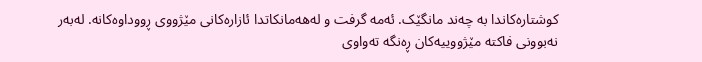کوشتارەکاندا بە چەند مانگێک. ئەمە گرفت و لەهەمانکاتدا ئازارەکانی مێژووی ڕووداوەکانە. لەبەر نەبوونی فاکتە مێژووییەکان ڕەنگە تەواوی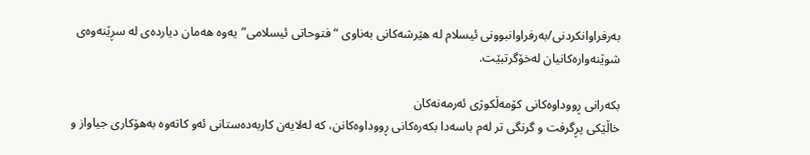بەرفراوانکردنی/بەرفراوانبوونی ئیسلام لە هێرشەکانی بەناوی “فتوحاتی ئیسلامی”یەوە هەمان دیاردەی لە سڕێنەوەی شوێنەوارەکانیان لەخۆگرتبێت.

بکەرانی ڕووداوەکانی کۆمەڵکوژی ئەرمەنەکان
خاڵێکی پڕگرفت و گرنگی تر لەم باسەدا بکەرەکانی ڕووداوەکانن، کە لەلایەن کاربەدەستانی ئەو کاتەوە بەهۆکاری جیاواز و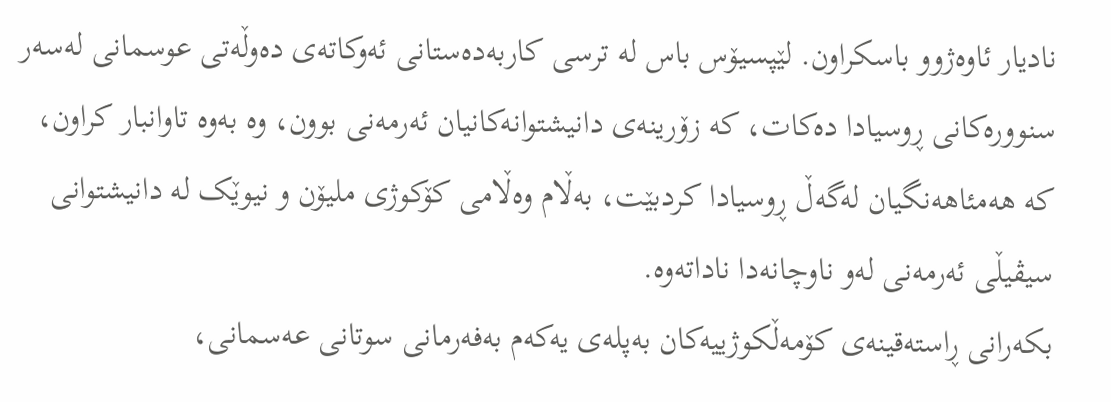نادیار ئاوەژوو باسکراون. لێپسیۆس باس لە ترسی کاربەدەستانی ئەوکاتەی دەوڵەتی عوسمانی لەسەر سنوورەکانی ڕوسیادا دەکات، کە زۆرینەی دانیشتوانەکانیان ئەرمەنی بوون، وە بەوە تاوانبار کراون، کە هەمئاهەنگیان لەگەڵ ڕوسیادا کردبێت، بەڵام وەڵامی کۆکوژی ملیۆن و نیوێک لە دانیشتوانی سیڤیڵی ئەرمەنی لەو ناوچانەدا ناداتەوە.
بکەرانی ڕاستەقینەی کۆمەڵکوژییەکان بەپلەی یەکەم بەفەرمانی سوتانی عەسمانی،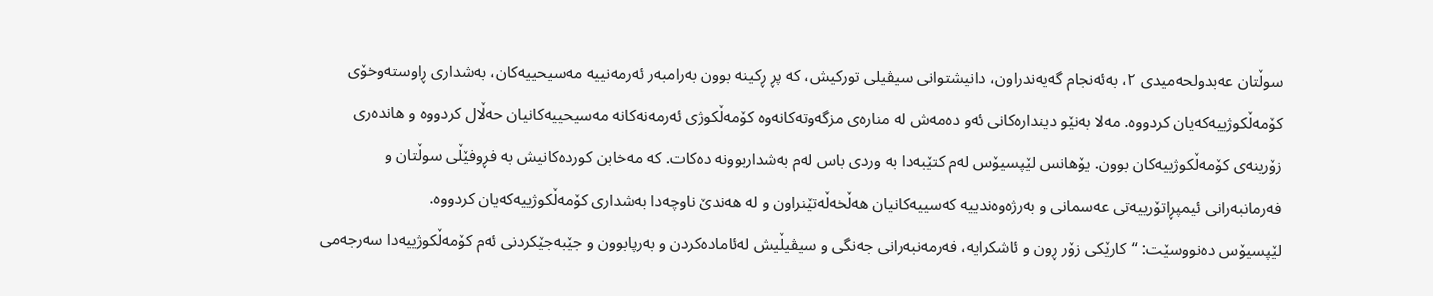سوڵتان عەبدولحەمیدی ٢، بەئەنجام گەیەندراون، دانیشتوانی سیڤیلی تورکیش، کە پڕ ڕکینە بوون بەرامبەر ئەرمەنییە مەسیحییەکان، بەشداری ڕاوستەوخۆی کۆمەڵکوژییەکەیان کردووە. مەلا بەنێو دیندارەکانی ئەو دەمەش لە منارەی مزگەوتەکانەوە کۆمەڵکوژی ئەرمەنەکانە مەسیحییەکانیان حەڵال کردووە و هاندەری زۆرینەی کۆمەڵکوژییەکان بوون. یۆهانس لێپسیۆس لەم کتێبەدا بە وردی باس لەم بەشداربوونە دەکات. کە مەخابن کوردەکانیش بە فڕوفێڵی سوڵتان و فەرمانبەرانی ئیمپڕاتۆرییەتی عەسمانی و بەرژەوەندییە کەسییەکانیان هەڵخەڵەتێنراون و لە هەندێ ناوچەدا بەشداری کۆمەڵکوژییەکەیان کردووە.
لێپسیۆس دەنووسێت: “کارێکی زۆر ڕون و ئاشکرایە، فەرمەنبەرانی جەنگی و سیڤیڵیش لەئامادەکردن و بەرپابوون و جێبەجێکردنی ئەم کۆمەڵکوژییەدا سەرجەمی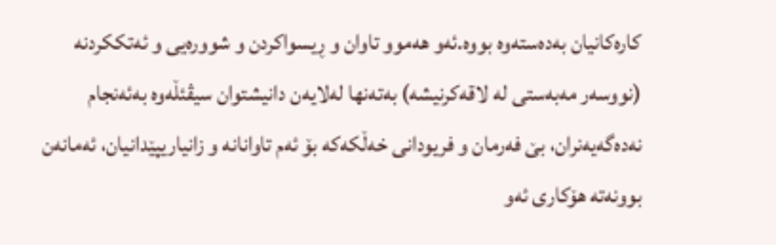کارەکانیان بەدەستەوە بووە.ئەو هەموو تاوان و ڕیسواکردن و شوورەیی و ئەتککردنە (نووسەر مەبەستی لە لاقەکرنیشە) بەتەنها لەلایەن دانیشتوان سیڤئڵەوە بەئەنجام نەدەگەیەنران، بێ فەرمان و فریودانی خەڵکەکە بۆ ئەم تاوانانە و زانیاریپێدانیان، ئەمانەن بوونەتە هۆکاری ئەو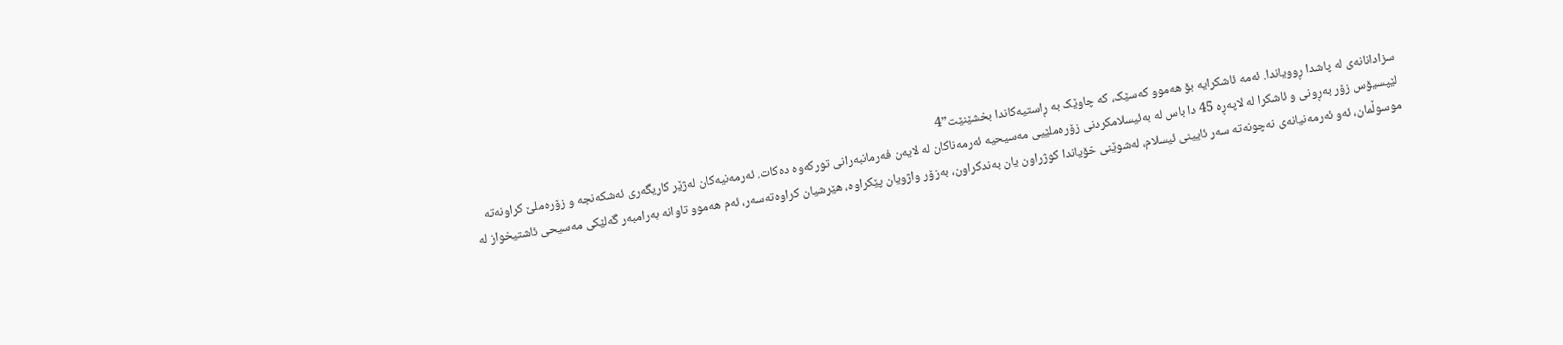سزادانانەی لە پاشدا ڕوویاندا. ئەمە ئاشکرایە بۆ هەموو کەسێک، کە چاوێک بە ڕاستیەکاندا بخشێنێت”4
لێپسیۆس زۆر بەڕونی و ئاشکرا لە لاپەڕە 45 دا باس لە بەئیسلامکردنی زۆرەملێیی مەسیحیە ئەرمەناکان لە لایەن فەرمانبەرانی تورکەوە دەکات. ئەرمەنیەکان لەژێر کاریگەری ئەشکەنجە و زۆرەملێ کراونەتە موسوڵمان، ئەو ئەرمەنیانەی نەچونەتە سەر ئایینی ئیسلام، لەشوێنی خۆیاندا کوژراون یان بەندکراون، بەزۆر واژویان پێکراوە، هێرشیان کراوەتەسەر، ئەم هەموو تاوانە بەرامبەر گەلێکی مەسیحی ئاشتیخواز لە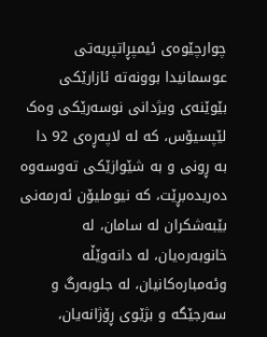چوارچێوەی ئیمپڕاتپریەتی عوسمانیدا بوونەتە ئازارێکی بێوێنەی ویژدانی نوسەرێکی وەک لێپسیۆس، کە لە لاپەڕەی 92 دا بە ڕونی و بە شێوازێکی تەوسەوە دەریدەبڕێت، کە نیوملیۆن ئەرمەنی بێبەشکران لە سامان، لە خانوبەرەیان، لە دانەوێڵە وئەمبارەکانیان، لە جلوبەرگ و سەرجێگە و بژێوی ڕۆژانەیان،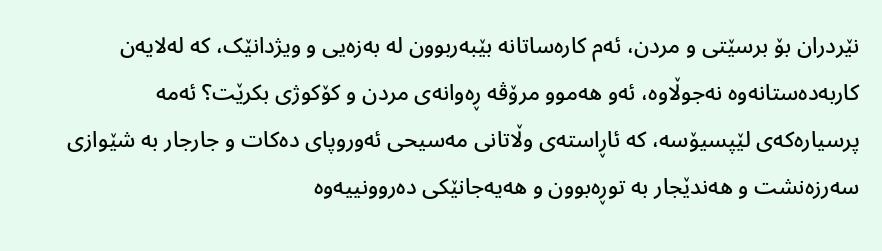نێردران بۆ برسێتی و مردن، ئەم کارەساتانە بێبەربوون لە بەزەیی و ویژدانێک، کە لەلایەن کاربەدەستانەوە نەجوڵاوە، ئەو هەموو مرۆڤە ڕەوانەی مردن و کۆکوژی بکرێت؟ ئەمە پرسیارەکەی لێپسیۆسە، کە ئاڕاستەی وڵاتانی مەسیحی ئەوروپای دەکات و جارجار بە شێوازی سەرزەنشت و هەندێجار بە توڕەبوون و هەیەجانێکی دەروونییەوە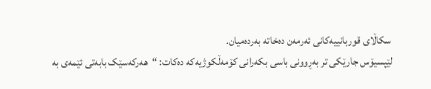سكاڵای قوربانییەکانی ئەرمەن دەخاتە بەردەمیان.
لێپسیۆس جارێکی تر بەڕوونی باسی بکەرانی کۆمەڵکوژیەکە دەکات: “هەرکەسێک بابەتی ئێمەی بە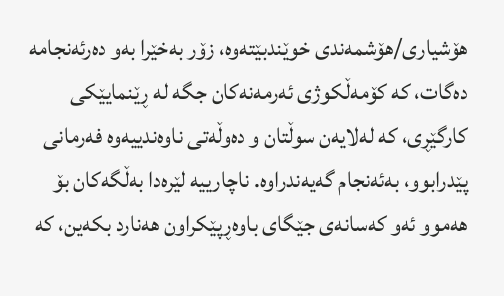هۆشیاری/هۆشمەندی خوێندبێتەوە، زۆر بەخێرا بەو دەرئەنجامە دەگات، کە کۆمەڵکوژی ئەرمەنەکان جگە لە ڕێنمایێکی کارگێڕی، کە لەلایەن سوڵتان و دەوڵەتی ناوەندییەوە فەرمانی پێدرابوو، بەئەنجام گەیەندراوە. ناچارییە لێرەدا بەڵگەکان بۆ هەموو ئەو کەسانەی جێگای باوەڕپێکراون هەنارد بکەین، کە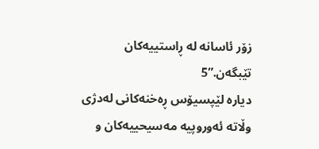زۆر ئاسانە لە ڕاستییەکان تێبگەن.”5
دیارە لێپسیۆس ڕەخنەکانی لەدژی وڵاتە ئەوروپیە مەسیحییەکان و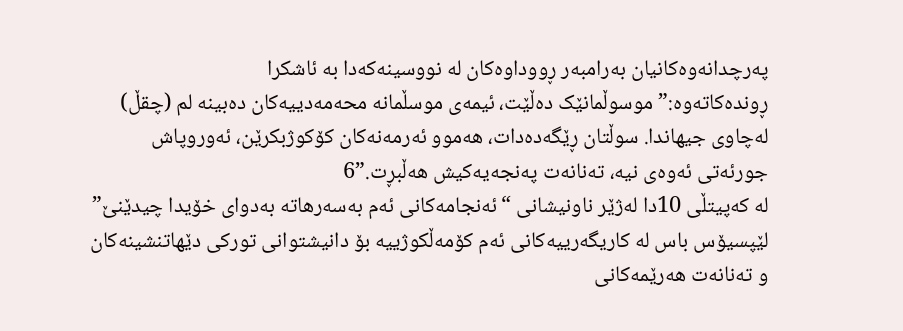پەرچدانەوەکانیان بەرامبەر ڕووداوەکان لە نووسینەکەدا بە ئاشکرا ڕوندەکاتەوە:”موسوڵمانێک دەڵێت، ئیمەی موسڵمانە محەمەدییەکان دەبینە لم (چقڵ) لەچاوی جیهاندا. سوڵتان ڕێگەدەدات، هەموو ئەرمەنەکان کۆکوژبکرێن، ئەوروپاش جورئەتی ئەوەی نیە، تەنانەت پەنجەیەکیش هەڵبڕت.”6
لە کەپیتڵی 10دا لەژێر ناونیشانی “ئەنجامەکانی ئەم بەسەرهاتە بەدوای خۆیدا چیدێنێ” لێپسیۆس باس لە کاریگەرییەکانی ئەم کۆمەڵکوژییە بۆ دانیشتوانی تورکی دێهاتنشینەکان و تەنانەت هەرێمەکانی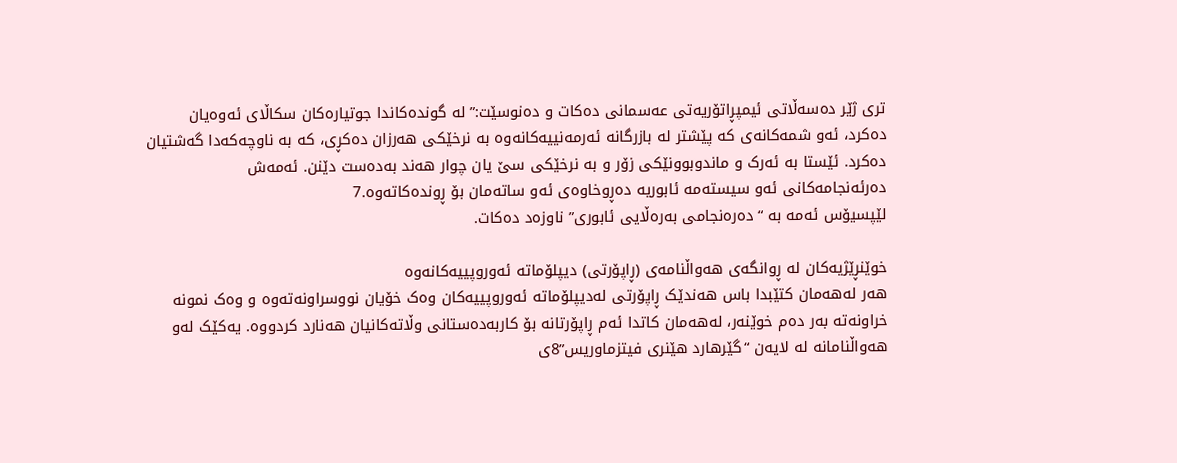تری ژێر دەسەڵاتی ئیمپڕاتۆریەتی عەسمانی دەکات و دەنوسێت:”لە گوندەکاندا جوتیارەکان سکاڵای ئەوەیان دەکرد، ئەو شمەکانەی کە پێشتر لە بازرگانە ئەرمەنییەکانەوە بە نرخێکی هەرزان دەکڕی، کە بە ناوچەکەدا گەشتیان دەکرد. ئێستا بە ئەرک و ماندوبوونێکی زۆر و بە نرخێکی سێ یان چوار هەند بەدەست دێنن. ئەمەش دەرئەنجامەکانی ئەو سیستەمە ئابوریە دەڕوخاوەی ئەو ساتەمان بۆ ڕوندەکاتەوە.7
لێپسیۆس ئەمە بە “دەرەنجامی بەرەڵایی ئابوری” ناوزەد دەکات.

خوێنڕێژیەکان لە ڕوانگەی هەواڵنامەی (ڕاپۆرتی) دیپلۆماتە ئەوروپییەکانەوە
هەر لەهەمان کتێبدا باس هەندێک ڕاپۆرتی لەدیپلۆماتە ئەوروپییەکان وەک خۆیان نووسراونەتەوە و وەک نمونە خراونەتە بەر دەم خوێنەر، لەهەمان کاتدا ئەم ڕاپۆرتانە بۆ کاربەدەستانی وڵاتەکانیان هەنارد کردووە. یەکێک لەو هەواڵنامانە لە لایەن “گێرهارد هێنری فیتزماوریس”8ی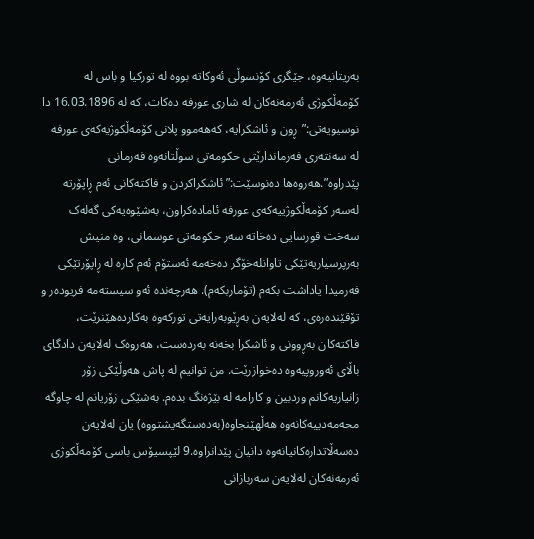بەریتانیەوە، جێگری کۆنسوڵی ئەوکاتە بووە لە تورکیا و باس لە کۆمەڵکوژی ئەرمەنەکان لە شاری عورفە دەکات، کە لە 16.03.1896 دا نوسیویەتی:”ڕون و ئاشکرایە، کەهەموو پلانی کۆمەڵکوژیەکەی عورفە لە سەنتەری فەرماندارێتی حکومەتی سوڵتانەوە فەرمانی پێدراوە”.هەروەها دەنوسێت:” ئاشکراکردن و فاکتەکانی ئەم ڕاپۆرتە لەسەر کۆمەڵکوژییەکەی عورفە ئامادەکراون، بەشێوەیەکی گەلەک سەخت قورسایی دەخاتە سەر حکومەتی عوسمانی، وە منیش بەرپرسیاریەتێکی تاوانلەخۆگر دەخەمە ئەستۆم ئەم کارە لە ڕاپۆرتێکی فەرمیدا یاداشت بکەم (تۆماربکەم). هەرچەندە ئەو سیستەمە فریودەر و تۆقێندەرەی، کە لەلایەن بەڕێوبەرایەتی تورکەوە بەکاردەهێنرێت، فاکتەکان بەڕوونی و ئاشکرا بخەنە بەردەست، هەروەک لەلایەن دادگای باڵای ئەوروپیەوە دەخوازرێت. من توانیم لە پاش هەوڵێکی زۆر زانیاریەکانم وردبین و کارامە لە بێژەنگ بدەم. بەشێکی زۆریانم لە چاوگە محەمەدییەکانەوە هەڵهێنجاوە(بەدەستگەیشتووە) یان لەلایەن دەسەڵاتدارەکانیانەوە دانیان پێدانراوە.9 لێپسیۆس باسی کۆمەڵکوژی ئەرمەنەکان لەلایەن سەربازانی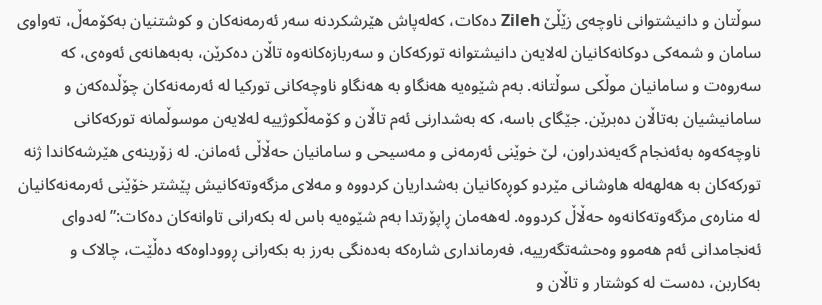سوڵتان و دانیشتوانی ناوچەی زێڵێ Zileh دەکات، کەلەپاش هێرشکردنە سەر ئەرمەنەکان و کوشتنیان بەکۆمەڵ، تەواوی سامان و شمەکی دوکانەکانیان لەلایەن دانیشتوانە تورکەکان و سەربازەکانەوە تاڵان دەکرێن، بەبەهانەی ئەوەی، کە سەروەت و سامانیان موڵکی سوڵتانە. بەم شێوەیە هەنگاو بە هەنگاو ناوچەکانی تورکیا لە ئەرمەنەکان چۆڵدەکەن و سامانیشیان بەتاڵان دەبرێن. جێگای باسە، کە بەشدارنی ئەم تاڵان و کۆمەڵکوژییە لەلایەن موسوڵمانە تورکەکانی ناوچەکەوە بەئەنجام گەیەندراون، لێ خوێنی ئەرمەنی و مەسیحی و سامانیان حەڵاڵی ئەمانن. لە زۆرینەی هێرشەکاندا ژنە تورکەکان بە هەلهەلە هاوشانی مێردو کوڕەکانیان بەشداریان کردووە و مەلای مزگەوتەکانیش پێشتر خۆێنی ئەرمەنەکانیان لە منارەی مزگەوتەکانەوە حەڵاڵ کردووە. لەهەمان ڕاپۆرتدا بەم شێوەیە باس لە بکەرانی تاوانەکان دەکات:”لەدوای ئەنجامدانی ئەم هەموو وەحشەتگەرییە، فەرمانداری شارەکە بەدەنگی بەرز بە بکەرانی ڕووداوەکە دەڵێت، چالاک و بەکاربن، دەست لە کوشتار و تاڵان و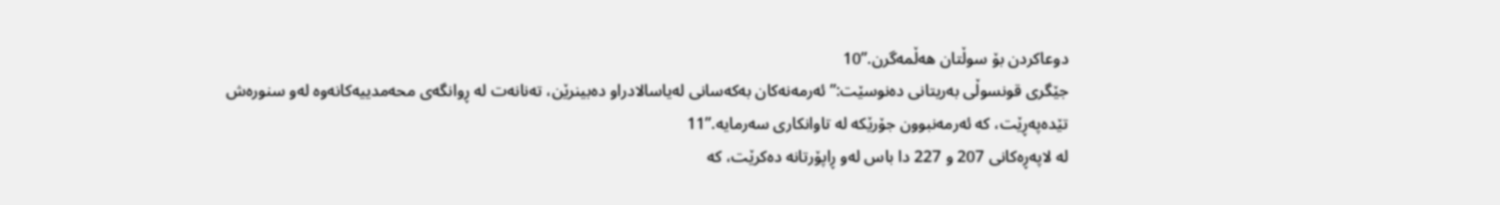دوعاکردن بۆ سوڵتان هەڵمەگرن.”10
جێگری قونسوڵی بەریتانی دەنوسێت:”ئەرمەنەکان بەکەسانی لەیاسالادراو دەبینرێن، تەنانەت لە ڕوانگەی محەمدییەکانەوە لەو سنورەش تێدەپەڕێت، کە ئەرمەنبوون جۆرێکە لە تاوانکاری سەرمایە.”11
لە لاپەڕەکانی 207 و 227 دا باس لەو ڕاپۆرتانە دەکرێت، کە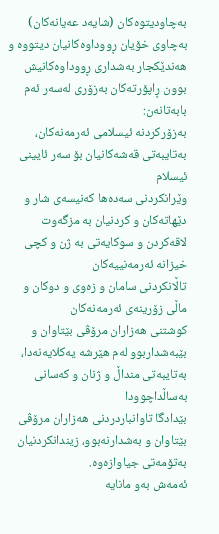بەچاودیتوەکان (شایەد عەیانەکان) بەچاوی خۆیان ڕووداوەکانیان دیتووە و هەندێکجار بەشداری ڕووداوەکانیش بوون ڕاپۆرتەکان بەزۆری لەسەر ئەم بابەتانەن:
بەزۆرکردنە ئیسلامی ئەرمەنەکان، بەتایبەتی قەشەکانیان بۆ سەر ئایینی ئیسلام
وێرانکردنی سەدەها کەنیسەی شار و دێهاتەکان و کردنیان بە مزگەوت
لاقەکردن و سوکایەتی بە ژن و کچی خیزانە ئەرمەنییەکان
تاڵانکردنی سامان و زەوی و دوکان و ماڵی زۆرینەی ئەرمەنەکان
کوشتنی هەزاران مرۆڤی بێتاوان و بێبەشداربوو لەم هێرشە یەکلایەنەدا، بەتایبەتی منداڵ و ژنان و کەسانی بەساڵداچوودا
بێدادگا تاوانباردردنی هەزاران مرۆڤی بێتاوان و بەشدارنەبوو، زیندانکردنیان بەتۆمەتی جیاوازەوە.
ئەمەش بەو مانایە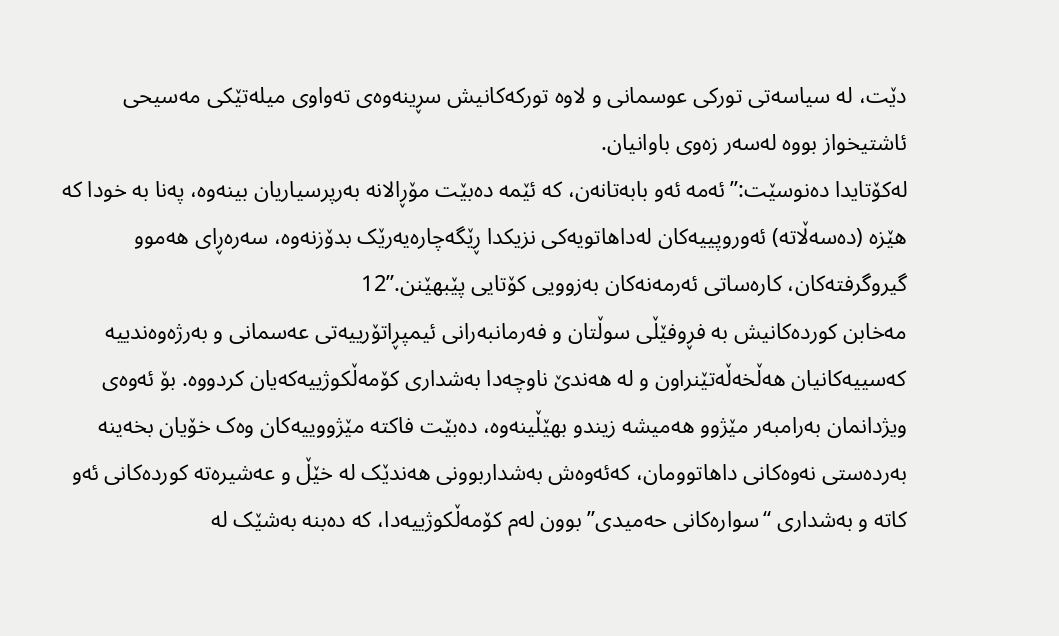دێت، لە سیاسەتی تورکی عوسمانی و لاوە تورکەکانیش سڕینەوەی تەواوی میلەتێکی مەسیحی ئاشتیخواز بووە لەسەر زەوی باوانیان.
لەکۆتایدا دەنوسێت:”ئەمە ئەو بابەتانەن، کە ئێمە دەبێت مۆڕالانە بەرپرسیاریان بینەوە، پەنا بە خودا کە هێزە (دەسەڵاتە) ئەوروپییەکان لەداهاتویەکی نزیکدا ڕێگەچارەیەرێک بدۆزنەوە، سەرەڕای هەموو گیروگرفتەکان، کارەساتی ئەرمەنەکان بەزوویی کۆتایی پێبهێنن.”12
مەخابن کوردەکانیش بە فڕوفێڵی سوڵتان و فەرمانبەرانی ئیمپڕاتۆرییەتی عەسمانی و بەرژەوەندییە کەسییەکانیان هەڵخەڵەتێنراون و لە هەندێ ناوچەدا بەشداری کۆمەڵکوژییەکەیان کردووە. بۆ ئەوەی ویژدانمان بەرامبەر مێژوو هەمیشە زیندو بهێڵینەوە، دەبێت فاکتە مێژووییەکان وەک خۆیان بخەینە بەردەستی نەوەکانی داهاتوومان، کەئەوەش بەشداربوونی هەندێک لە خێڵ و عەشیرەتە کوردەکانی ئەو کاتە و بەشداری “سوارەکانی حەمیدی” بوون لەم کۆمەڵکوژییەدا، کە دەبنە بەشێک لە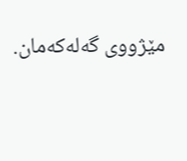مێژووی گەلەکەمان.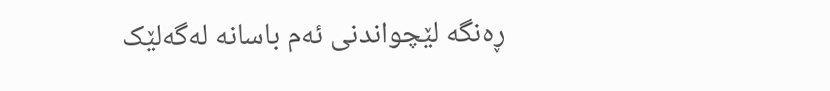ڕەنگە لێچواندنی ئەم باسانە لەگەلێک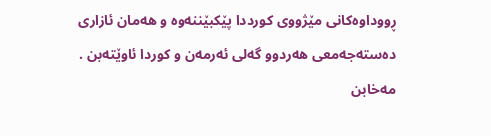ڕووداوەکانی مێژووی کورددا پێکبێننەوە و هەمان ئازاری دەستەجەمعی هەردوو گەلی ئەرمەن و کوردا ئاوێتەبن . مەخابن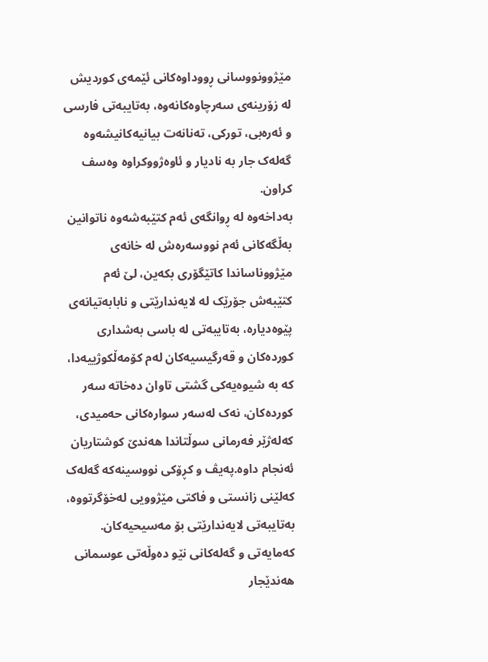مێژوونووسانی ڕووداوەکانی ئێمەی کوردیش لە زۆرینەی سەرچاوەکانەوە، بەتایبەتی فارسی و ئەرەبی، تورکی، تەنانەت بیانیەکانیشەوە گەلەک جار بە نادیار و ئاوەژووکراوە وەسف کراون.
بەداخەوە لە ڕوانگەی ئەم کتێبەشەوە ناتوانین بەڵگەکانی ئەم نووسەرەش لە خانەی مێژووناساندا کاتێگۆری بکەین، لێ ئەم کتێبەش جۆرێک لە لایەندارێتی و نابابەتیانەی پێوەدیارە، بەتایبەتی لە باسی بەشداری کوردەکان و قەرگیسیەکان لەم کۆمەڵکوژییەدا، کە بە شیوەیەکی گشتی تاوان دەخاتە سەر کوردەکان، نەک لەسەر سوارەکانی حەمیدی، کەلەژێر فەرمانی سوڵتاندا هەندێ کوشتاریان ئەنجام داوە.پەیڤ و کڕۆکی نووسینەکە گەلەک کەلێنی زانستی و فاکتی مێژوویی لەخۆگرتووە، بەتایبەتی لایەندارێتی بۆ مەسیحیەکان. کەمایەتی و گەلەکانی نێو دەوڵەتی عوسمانی هەندێجار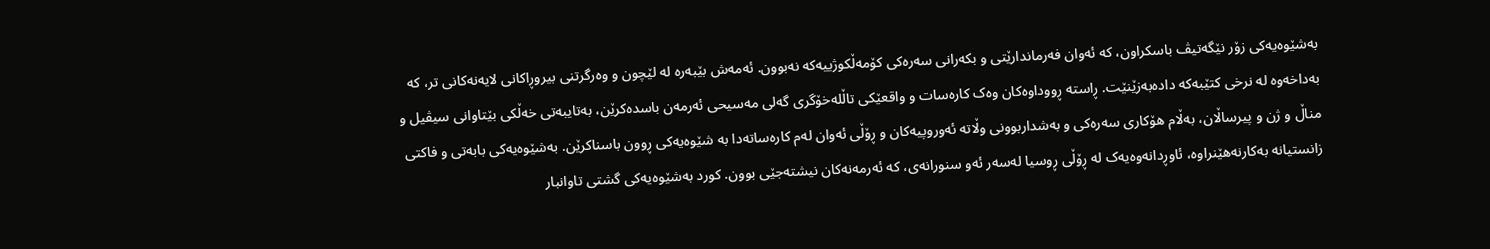بەشێوەیەکی زۆر نێگەتیڤ باسکراون، کە ئەوان فەرماندارێتی و بکەرانی سەرەکی کۆمەڵکوژییەکە نەبوون. ئەمەش بێبەرە لە لێچون و وەرگرتنی بیروڕاکانی لایەنەکانی تر، کە بەداخەوە لە نرخی کتێبەکە دادەبەزێنێت. ڕاستە ڕووداوەکان وەک کارەسات و واقعێکی تاڵلەخۆگری گەلی مەسیحی ئەرمەن باسدەکرێن، بەتایبەتی خەڵکی بێتاوانی سیڤیل و مناڵ و ژن و پیرساڵان، بەڵام هۆکاری سەرەکی و بەشداربوونی وڵاتە ئەوروپیەکان و ڕۆڵی ئەوان لەم کارەساتەدا بە شێوەیەکی ڕوون باسناکرێن. بەشێوەیەکی بابەتی و فاکتی زانستیانە بەکارنەهێنراوە، ئاوڕدانەوەیەک لە ڕۆڵی ڕوسیا لەسەر ئەو سنورانەی، کە ئەرمەنەکان نیشتەجێی بوون. کورد بەشێوەیەکی گشتی تاوانبار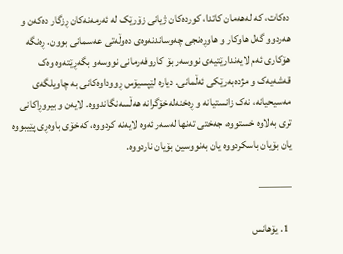دەکات، کە لەهەمان کاتدا، کوردەکان ژیانی زۆرێک لە ئەرمەنەکان ڕزگار دەکەن و هەردوو گەل هاوکار و هاوڕەنجی چەوساندنەوەی دەوڵەتی عەسمانی بوون. ڕەنگە هۆکاری ئەم لایەندارێتیەی نووسەر بۆ کاروفەرمانی نووسەو بگەڕێتەوە وەک قەشەیەک و مژدەبەرێکی ئەڵمانی. دیارە لێپسیۆس ڕووداوەکانی بە چاویلگەی مەسیحیانە، نەک زانستیانە و ڕەخنەلەخۆگرانە هەڵسەنگاندووە. لایەن و بیروڕاکانی تری بەلاوە خستووە، جەختی تەنها لەسەر ئەوە لایەنە کردووە، کەخۆی باوەڕی پێیبووە یان بۆیان باسکردووە یان بەنووسین بۆیان ناردووە.

———

  1. یۆهانس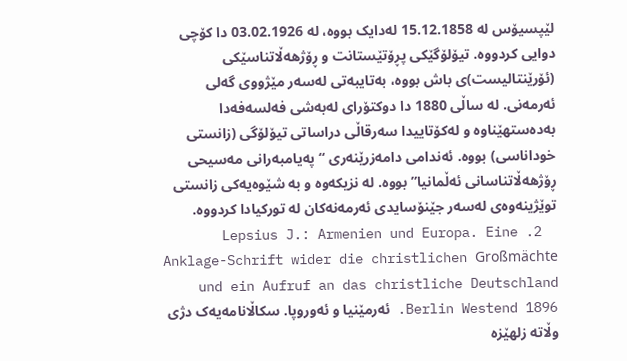لێپسیۆس لە 15.12.1858 لەدایک بووە، لە 03.02.1926 دا کۆچی دوایی کردووە. تیۆلۆگێکی پڕۆتێستانت و ڕۆژهەڵاتناسێکی (ئۆرێنتالیست)ی باش بووە، بەتایبەتی لەسەر مێژووی گەلی ئەرمەنی. لە ساڵی 1880 دا دوکتۆرای لەبەشی فەلسەفەدا بەدەستهێناوە و لەکۆتاییدا سەرقاڵی دراساتی تیۆلۆگی (زانستی خوداناسی) بووە. ئەندامی دامەزرێنەری “پەیامبەرانی مەسیحی ڕۆژهەڵاتناسانی ئەڵمانیا” بووە. لە نزیکەوە و بە شێوەیەکی زانستی توێژینەوەی لەسەر جێنۆسایدی ئەرمەنەکان لە تورکیادا کردووە.
  2. Lepsius J.: Armenien und Europa. Eine Anklage-Schrift wider die christlichen Großmächte und ein Aufruf an das christliche Deutschland Berlin Westend 1896. ئەرمێنیا و ئەوروپا. سکاڵانامەیەک دژی وڵاتە زلهێزە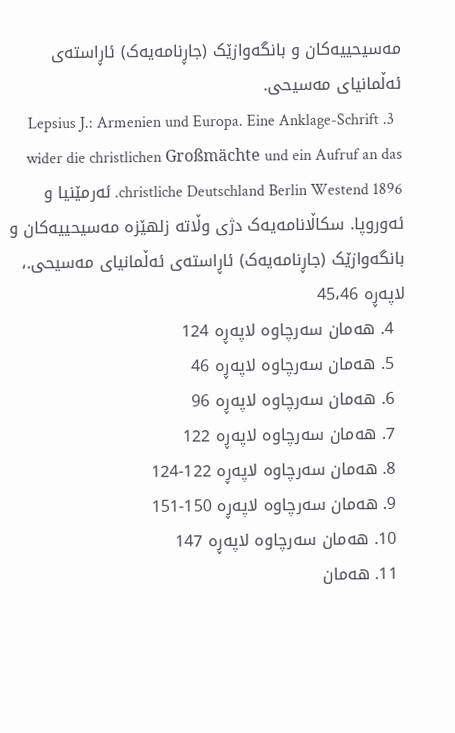مەسیحییەکان و بانگەوازێک (جاڕنامەیەک) ئاڕاستەی ئەڵمانیای مەسیحی.
  3. Lepsius J.: Armenien und Europa. Eine Anklage-Schrift wider die christlichen Großmächte und ein Aufruf an das christliche Deutschland Berlin Westend 1896. ئەرمێنیا و ئەوروپا. سکاڵانامەیەک دژی وڵاتە زلهێزە مەسیحییەکان و بانگەوازێک (جاڕنامەیەک) ئاڕاستەی ئەڵمانیای مەسیحی.، لاپەڕە 45،46
  4. هەمان سەرچاوە لاپەڕە 124
  5. هەمان سەرچاوە لاپەڕە 46
  6. هەمان سەرچاوە لاپەڕە 96
  7. هەمان سەرچاوە لاپەڕە 122
  8. هەمان سەرچاوە لاپەڕە 122-124
  9. هەمان سەرچاوە لاپەڕە 150-151
  10. هەمان سەرچاوە لاپەڕە 147
  11. هەمان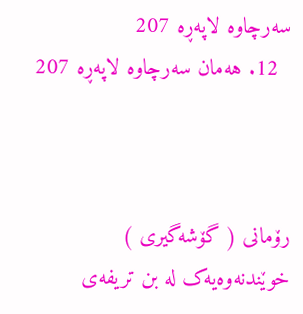سەرچاوە لاپەڕە 207
  12. هەمان سەرچاوە لاپەڕە 207



رۆمانی ( گۆشەگيری ) خوێندنەوەيەک لە بن تريفەی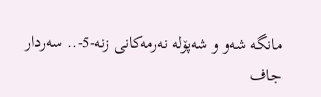مانگە شەو و شەپۆلە نەرمەکانی زنە-5-.. سەردار جاف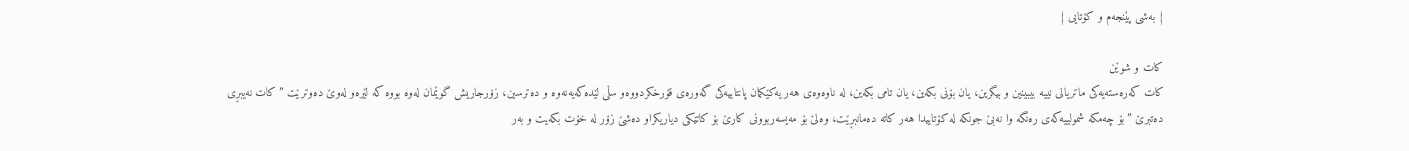{ بەشی پێنجەم و کۆتایی }

کات و شوێن
کات کەرەستەيەکی ماتريالی نييە بيبينين و بيگرين، يان بۆنی بکەين، يان تامی بکەين، لە ناوەوەی هەر يەکێکمان پانتاییەکی گەورەی قۆرخکردووەو سڵی لێدەکەيەنەوە و دەترسين، زۆرجاريش گوێمان لەوە بووە کە لێرەو لەوێ دەوترێت ” کات نەيبڕی دەتبرێ ” بۆ چەمکە شمولييەکەی رەنگە وا نەبێ جونکە لە کۆتاييدا هەر کاتە دەمانبڕێت، وەلێ بۆ مەيسەربوونی کارێ بۆ کاتێکی دياريکراو دەشێ زۆر لە خۆت بکەيت و بەر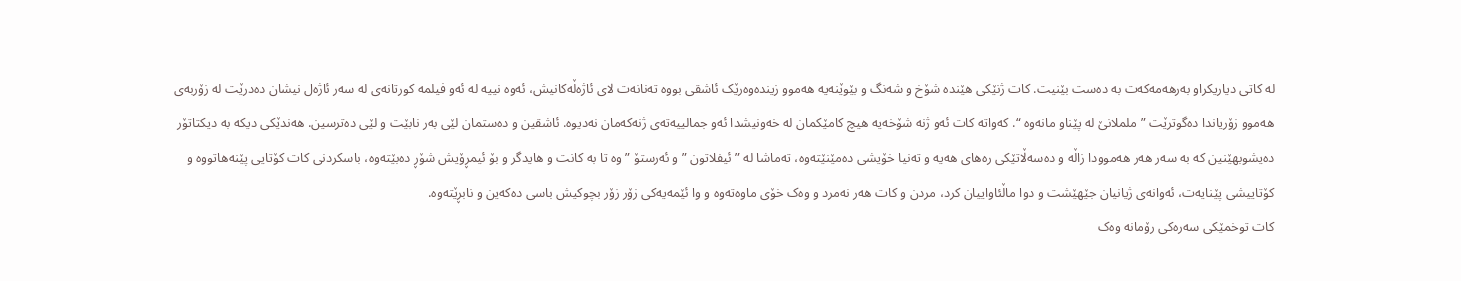لە کاتی دياريکراو بەرهەمەکەت بە دەست بێنيت. کات ژنێکی هێندە شۆخ و شەنگ و بێوێنەيە هەموو زيندەوەرێک ئاشقی بووە تەنانەت لای ئاژەڵەکانيش، ئەوە نييە لە ئەو فيلمە کورتانەی لە سەر ئاژەل نيشان دەدرێت لە زۆربەی هەموو زۆرياندا دەگوترێت ” ململانێ لە پێناو مانەوە “. کەواتە کات ئەو ژنە شۆخەيە هيچ کامێکمان لە خەونيشدا ئەو جمالييەتەی ژنەکەمان نەديوە. ئاشقين و دەستمان لێی بەر نابێت و لێی دەترسين. هەندێکی ديکە بە ديکتاتۆر دەيشوبهێنين کە بە سەر هەر هەموودا زاڵە و دەسەڵاتێکی رەهای هەيە و تەنيا خۆيشی دەمێنێتەوە، تەماشا لە ” ئيفلاتون ” و ئەرستۆ ” وە تا بە کانت و هايدگر و بۆ ئيمڕۆيش شۆڕ دەبێتەوە، باسکردنی کات کۆتایی پێنەهاتووە و کۆتاييشی پێنايەت، ئەوانەی ژيانيان جێهێشت و دوا ماڵئاواييان کرد، مردن و کات هەر نەمرد و وەک خۆی ماوەتەوە و وا ئێمەيەکی زۆر زۆر بچوکيش باسی دەکەين و نابڕێتەوە.
کات توخمێکی سەرەکی رۆمانە وەک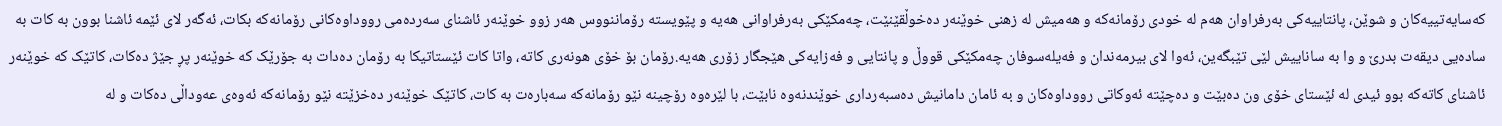کەسايەتييەکان و شوێن، پانتاييەکی بەرفراوان هەم لە خودی رۆمانەکە و هەميش لە زهنی خوێنەر دەخوڵقێنێت، چەمکێکی بەرفراوانی هەيە و پێويستە رۆماننووس هەر زوو خوێنەر ئاشنای سەردەمی رووداوەکانی رۆمانەکە بکات، ئەگەر لای ئێمە ئاشنا بوون بە کات بە سادەیی ديقەت بدرێ و وا بە ساناييش لێی تێبگەين، ئەوا لای بيرمەندان و فەيلەسوفان چەمکێکی قووڵ و پانتایی و فەزايەکی هێجگار زۆری هەيە.رۆمان بۆ خۆی هونەری کاتە، واتا کات ئێستاتيکا بە رۆمان دەدات بە جۆرێک کە خوێنەر پڕ جێژ دەکات، کاتێک کە خوێنەر ئاشنای کاتەکە بوو ئيدی لە ئێستای خۆی ون دەبێت و دەچێتە ئەوکاتی رووداوەکان و بە ئامان دامانيش دەسبەرداری خوێندنەوە نابێت، با لێرەوە رۆچينە نێو رۆمانەکە سەبارەت بە کات، کاتێک خوێنەر دەخزێتە نێو رۆمانەکە ئەوەی عەوداڵی دەکات و لە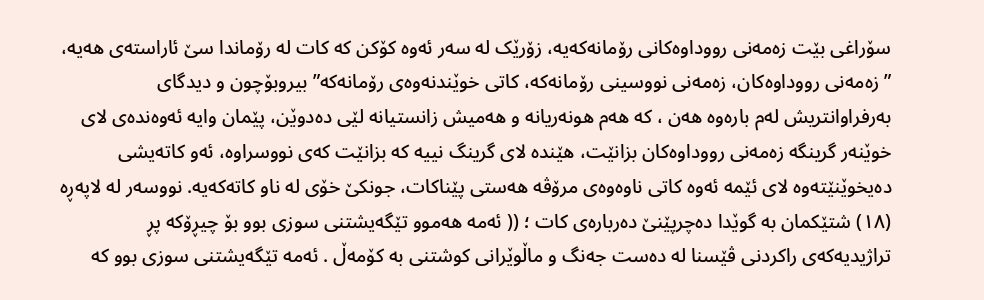سۆراغی بێت زەمەنی رووداوەکانی رۆمانەکەيە، زۆرێک لە سەر ئەوە کۆکن کە کات لە رۆماندا سێ ئاراستەی هەيە، ” زەمەنی رووداوەکان، زەمەنی نووسينی رۆمانەکە، کاتی خوێندنەوەی رۆمانەکە” بيروبۆچون و ديدگای بەرفراوانتريش لەم بارەوە هەن ، کە هەم هونەريانە و هەميش زانستيانە لێی دەدوێن، پێمان وايە ئەوەندەی لای خوێنەر گرينگە زەمەنی رووداوەکان بزانێت، هێندە لای گرينگ نييە کە بزانێت کەی نووسراوە، ئەو کاتەيشی دەيخوێنێتەوە لای ئێمە ئەوە کاتی ناوەوەی مرۆڤە هەستی پێناکات، جونکێ خۆی لە ناو کاتەکەيە. نووسەر لە لاپەڕە (١٨) شتێکمان بە گوێدا دەچرپێنێ دەربارەی کات ؛ (( ئەمە هەموو تێگەيشتنی سوزی بوو بۆ چيڕۆکە پڕ تراژيديەکەی راکردنی ڤێسنا لە دەست جەنگ و ماڵوێرانی کوشتنی بە کۆمەڵ . ئەمە تێگەيشتنی سوزی بوو کە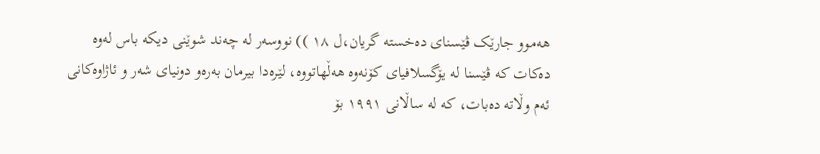هەموو جارێک ڤێسنای دەخستە گريان،ل ١٨ )) نووسەر لە چەند شوێنی ديکە باس لەوە دەکات کە ڤێسنا لە يۆگسلافيای کۆنەوە هەڵهاتووە، لێرەدا بيرمان بەرەو دونيای شەر و ئاژاوەکانی ئەم وڵاتە دەبات، کە لە ساڵانی ١٩٩١ بۆ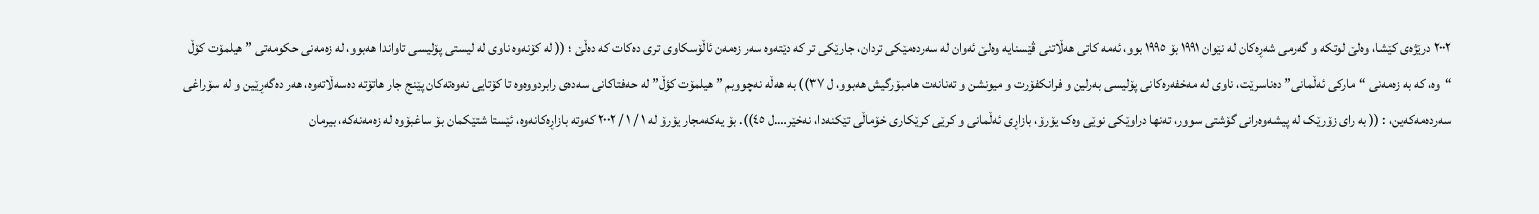٢٠٠٢ درێژەی کێشا، وەلێ لوتکە و گەرمی شەڕەکان لە نێوان ١٩٩١ بۆ ١٩٩٥ بوو، ئەمە کاتی هەڵاتنی ڤێسنايە وەلێ ئەوان لە سەردەمێکی تردان، جارێکی تر کە دێتەوە سەر زەمەن ئاڵۆسکاوی تری دەکات کە دەڵێ ؛ (( لە کۆنەوە ناوی لە ليستی پۆليسی تاواندا هەبوو، لە زەمەنی حکومەتی ” هيلمۆت کۆڵ “وە، کە بە زەمەنی “مارکی ئەڵمانی” دەناسرێت، ناوی لە مەخفەرەکانی پۆليسی بەرلين و فرانکفۆرت و ميونشن و تەنانەت هامبۆرگيش هەبوو، ل ٣٧)) بە هەڵە نەچووبم ” هيلمۆت کؤڵ” لە حەفتاکانی سەدەی رابردووەوە تا کۆتایی نەوەتەکان پێنج جار هاتۆتە دەسەڵاتەوە، هەر دەگەڕێين و لە سۆراغی سەردەمەکەين، : (( بە رای زۆرێک لە پيشەوەرانی گۆشتی سوور، تەنها دراوێکی نوێی وەک يۆرۆ، بازاڕی ئەڵمانی و کرێی کرێکاری خۆماڵی تێکنەدا، نەخێر….ل ٤٥)). بۆ يەکەمجار يۆرۆ لە ١ / ١ / ٢٠٠٢ کەوتە بازاڕەکانەوە، ئێستا شتێکمان بۆ ساغبۆوە لە زەمەنەکە، بيرمان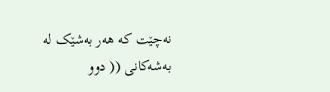نەچێت کە هەر بەشێک لە بەشەکانی (( دوو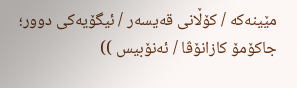مێينەکە / کۆڵانی قەيسەر / ئيگۆيەکی دوور؛ جاکۆمۆ کازانۆڤا / ئەنۆبيس ))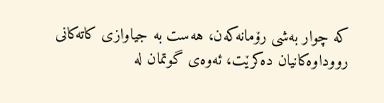کە چوار بەشی رۆمانەکەن، هەست بە جياوازی کاتەکانی رووداوەکانيان دەکرێت، ئەوەی گوتمان لە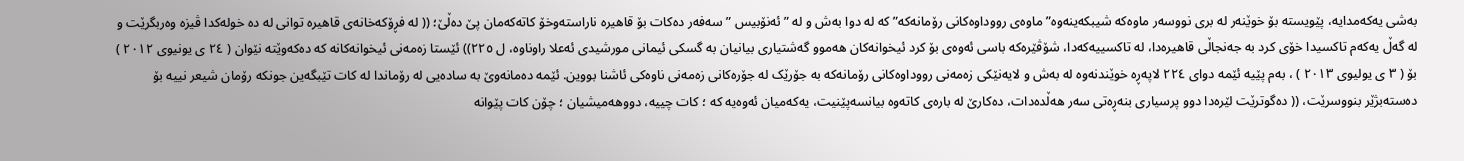بەشی يەکەمدايە، پێويستە بۆ خوێنەر لە بری نووسەر ماوەکە شيبکەينەوە” ماوەی رووداوەکانی رۆمانەکە” کە لە دوا بەش و لە ” ئەنۆبيس ” سەفەر دەکات بۆ قاهيرە ناراستەوخۆ کاتەکەمان پێ دەڵێ؛ (( لە فڕۆکەخانەی قاهيرە توانی لە دە خولەکدا ڤيزە وەربگرێت و لە گەڵ يەکەم تاکسيدا خۆی کرد بە جەنجاڵی قاهيرەدا، لە تاکسييەکەدا، شۆڤێرەکە باسی ئەوەی بۆ کرد ئيخوانەکان هەموو گەشتياری بيانيان بە گسکی ئيمانی مورشيدی ئەعلا راوناوە، ل ٢٢٥)) ئێستا زەمەنی ئيخوانەکانە کە دەکەوێتە نێوان ( ٢٤ ی يونيوی ٢٠١٢ ) بۆ ( ٣ ی يوليوی ٢٠١٣ ) ، بەم پێيە ئێمە دوای ٢٢٤ لاپەڕە خوێندنەوە لە بەش و لايەنێکی زەمەنی رووداوەکانی رۆمانەکە بە جۆرێک لە جۆرەکانی زەمەنی ناوەکی ئاشنا بووين. ئێمە دەمانەوێ بە سادەیی لە رۆماندا لە کات تێبگەين جونکە رۆمان شيعر نييە بۆ دەستەبژێر بنووسرێت، (( دەگوترێت لێرەدا دوو پرسياری بنەڕەتی سەر هەڵدەدات، دەکارێ لە بارەی کاتەوە بيانسەپێنيت، يەکەميان ئەوەيە کە ؛ کات چييە، دووهەميشيان ؛ چۆن کات پێوانە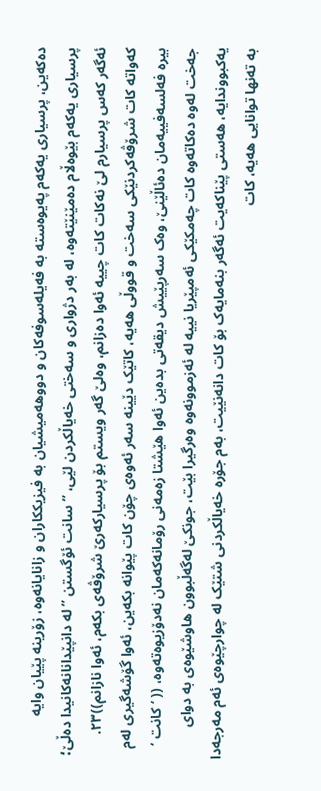دەکەين، پرسياری يەکەم پەيوەستە بە فەيلەسوفەکان و دووهەميشيان بە فيزيککاران و زانايانەوە، زۆرينە پێيان وايە پرسياری يەکەم بێوەڵام دەمێنێتەوە، لە بەر دژواری و سەختی خەياڵکردن لێی، ” سانت ئۆگستن ” لە دانپێدانانەکانيدا دەڵێ؛ ئەگەر کەس پرسيارم لێ نەکات کات چييە ئەوا دەزانم، وەلێ گەر ويستم بۆ پرسيارکەرێ شرۆڤەی بکەم، ئەوا نازانم))٢٣. کەواتە کات شرۆڤەکردنێکی سەخت و قووڵی هەيە، کاتێک دێينە سەر ئەوەی چۆن کات پێوانە بکەين، ئەوا گۆشەگيری لەم بيرە فەلسەفييەمان دەئاڵێنێ، وەک سەرپێيش ديقەتی بدەين ئەوا هێشتا زەمەنی رۆمانەکەمان نەدۆزيوەتەوە، (( ‘ کانت ‘ جەخت لەوە دەکاتەوە کات چەمکێکی ئەمپێريا نييە لە ئەزموونەوە وەرگيرا بێت، جونکێ لەگەڵبوون هاوشێوەی بە دوای يەکبووندايە، هەستی پێناکەيت ئەگەر بنەمايەک بۆ کات دانەنێيت، بەم جۆرە خەياڵکردنی شتێک لە چوارچێوەی ئەم مەرجەدا بە تەنها توانایی هەيە، کات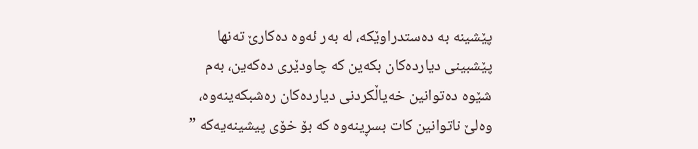پێشينە بە دەستدراوێکە، لە بەر ئەوە دەکارێ تەنها پێشبينی دياردەکان بکەين کە چاودێری دەکەين، بەم شێوە دەتوانين خەياڵکردنی دياردەکان رەشبکەينەوە، وەلێ ناتوانين کات بسڕينەوە کە بۆ خۆی پيشينەيەکە ”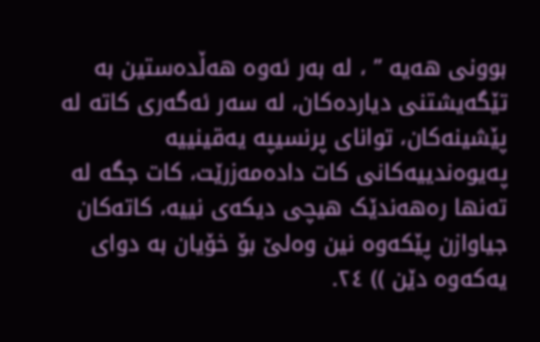بوونی هەيە ” ، لە بەر ئەوە هەڵدەستين بە تێگەيشتنی دياردەکان، لە سەر ئەگەری کاتە لە پێشينەکان، توانای پرنسيپە يەقينييە پەيوەندييەکانی کات دادەمەزرێت، کات جگە لە تەنها رەهەندێک هيچی ديکەی نييە، کاتەکان جياوازن پێکەوە نين وەلێ بۆ خۆيان بە دوای يەکەوە دێن )) ٢٤.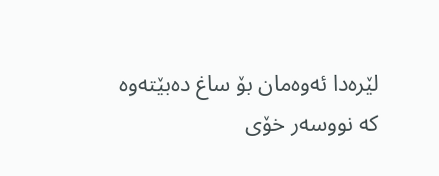لێرەدا ئەوەمان بۆ ساغ دەبێتەوە کە نووسەر خۆی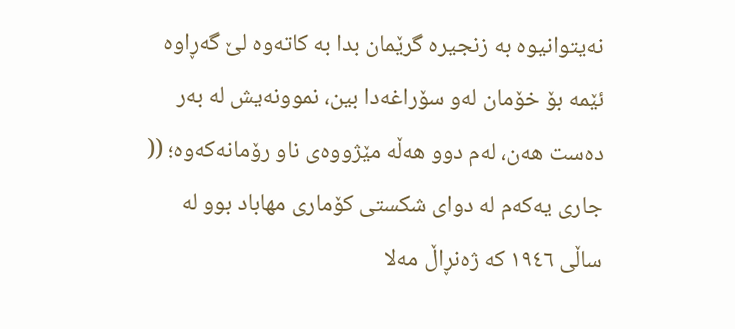نەيتوانيوە بە زنجيرە گرێمان بدا بە کاتەوە لێ گەڕاوە ئێمە بۆ خۆمان لەو سۆراغەدا بين، نموونەيش لە بەر دەست هەن، لەم دوو هەڵە مێژووەی ناو رۆمانەکەوە؛ (( جاری يەکەم لە دوای شکستی کۆماری مهاباد بوو لە ساڵی ١٩٤٦ کە ژەنڕاڵ مەلا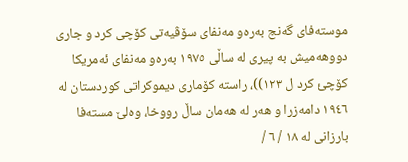موستەفای گەنج بەرەو مەنفای سۆڤيەتی کۆچی کرد و جاری دووهەميش بە پيری لە ساڵی ١٩٧٥ بەرەو مەنفای ئەمريکا کۆچئ کرد ل ١٢٣))، راستە کۆماری ديموکراتی کوردستان لە ١٩٤٦ دامەزرا و هەر لە هەمان ساڵ رووخا، وەلێ مستەفا بارزانی لە ١٨ / ٦ /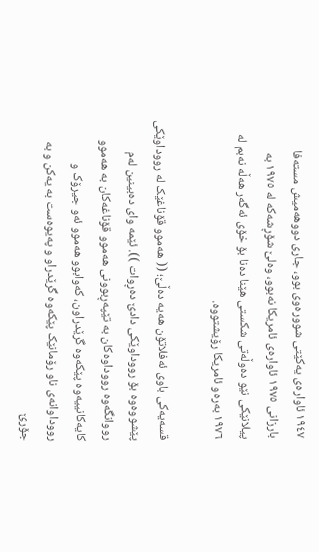١٩٤٧ ئاوارەی يەکێتی شوورەوی بوو، جاری دووهەميش مستەفا بارزانی ١٩٧٥ ئاوارەی ئامريکا نەبوو، وەلێ شۆڕشەکە لە ١٩٧٥ بە پيلانێکی نێو دەوڵەتی شکستی هێنا دەنا بۆ خۆی ئەگەر هەڵە نەبم لە ١٩٧٦ بەرەو ئامريکا رۆيشتووە.

قسەيەکی باوی ئەفلاتۆن هەيە دەڵێ؛ (( هەموو قۆناغێک لە رووداوێکی پێشووەوە بۆ رووداوێکی دادێ دەڕوات )). ئێمە وای دەبينين لەم رووانگەوە رووداوەکان بە تێپەڕبوونی هەموو قۆناغەکان بە هەموو کايەکانييەوە پێکەوە گرێدراون، کەوابوو هەموو ئەو جيرۆک و رووداوانەی ناو رۆمانێک پێکەوە گرێدراو و پەيوەست بە يەکن و بە جۆرێ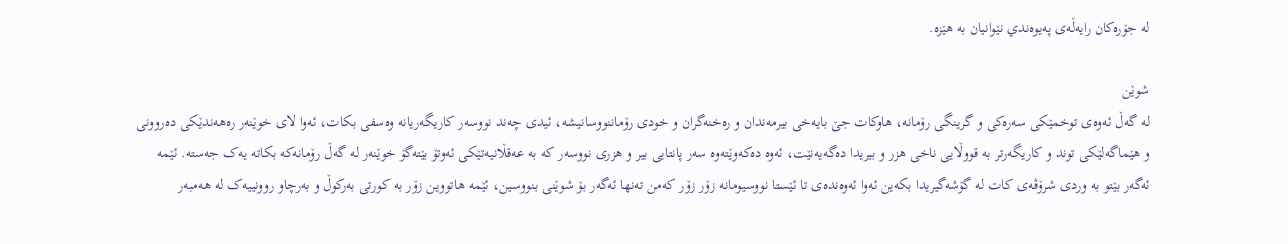لە جۆرەکان رايەڵەی پەيوەندي نێوانيان بە هێزە.

شوێن
لە گەڵ ئەوەی توخمێکی سەرەکی و گرينگی رۆمانە، هاوکات جێ بايەخی بيرمەندان و رەخنەگران و خودی رۆماننووسانيشە، ئیدی چەند نووسەر کاريگەريانە وەسفی بکات، ئەوا لای خوێنەر رەهەندێکی دەروونی و هێماگەلێکی توند و کاريگەرتر بە قووڵایی ناخی هزر و بيريدا دەگەيەنێت، ئەوە دەکەوێتەوە سەر پانتایی بير و هزری نووسەر کە بە عەقڵانيەتێکی ئەوتۆ بێتەگۆ خوێنەر لە گەڵ رۆمانەکە بکاتە يەک جەستە. ئێمە ئەگەر بێتو بە وردی شرۆڤەی کات لە گۆشەگيريدا بکەين ئەوا ئەوەندەی تا ئێستا نووسيومانە زۆر زۆر کەمن تەنها ئەگەر بۆ شوێنی بنووسين، ئێمە هاتووين زۆر بە کورتی بەرکوڵ و بەرچاو روونييەک لە هەمبەر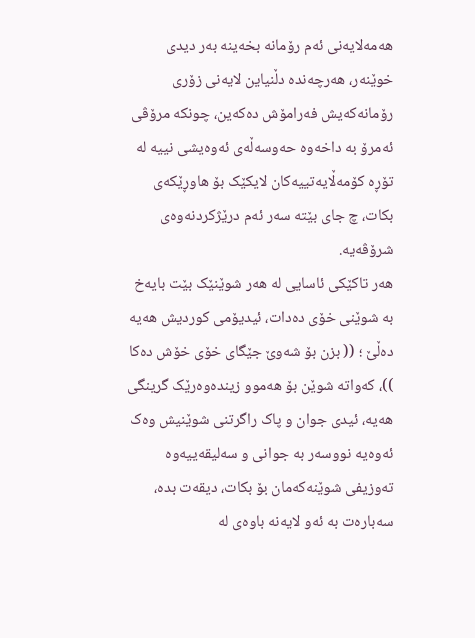هەمەلايەنی ئەم رۆمانە بخەينە بەر ديدی خوێنەر، هەرچەندە دڵنياين لايەنی زۆری رۆمانەکەيش فەرامۆش دەکەين، چونکە مرۆڤی ئەمرۆ بە داخەوە حەوسەڵەی ئەوەيشی نييە لە تۆڕە کۆمەڵايەتييەکان لايکێک بۆ هاوڕێکەی بکات، چ جای بێتە سەر ئەم درێژکردنەوەی شرۆڤەيە.
هەر تاکێکی ئاسایی لە هەر شوێنێک بێت بايەخ بە شوێنی خۆی دەدات، ئيديۆمی کورديش هەيە دەڵێ ؛ (( بزن بۆ شەوێ جێگای خۆی خۆش دەکا ))، کەواتە شوێن بۆ هەموو زيندەوەرێک گرينگی هەيە، ئیدی جوان و پاک راگرتنی شوێنيش وەک ئەوەيە نووسەر بە جوانی و سەليقەييەوە تەوزيفی شوێنەکەمان بۆ بکات، ديقەت بدە، سەبارەت بە ئەو لايەنە باوەی لە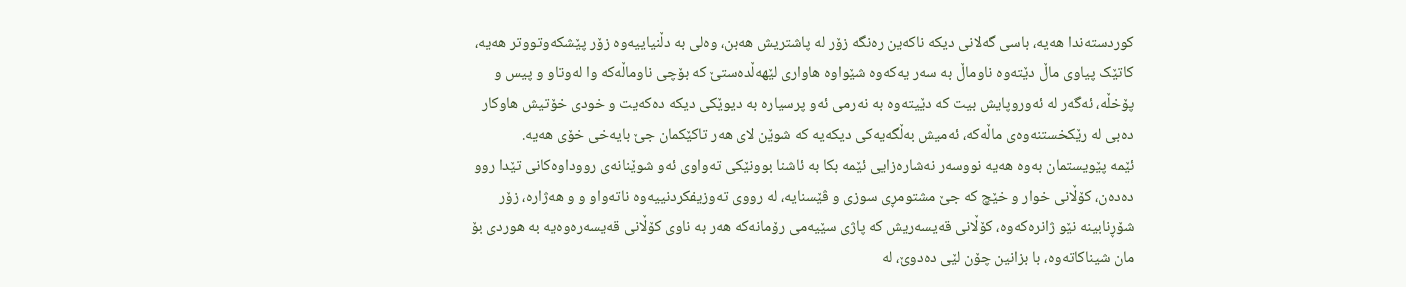کوردستەندا هەيە، باسی گەلانی ديکە ناکەين رەنگە زۆر لە پاشتريش هەبن، وەلی بە دڵنياييەوە زۆر پێشکەوتووتر هەيە، کاتێک پياوی ماڵ دێتەوە ناوماڵ بە سەر يەکەوە شێواوە هاواری لێهەڵدەستێ کە بۆچی ناوماڵەکە وا لەوتاو و پيس و پۆخڵە، ئەگەر لە ئەوروپايش بيت کە دێيتەوە بە نەرمی ئەو پرسيارە بە ديوێکی ديکە دەکەيت و خودی خۆتيش هاوکار دەبی لە رێکخستنەوەی ماڵەکە، ئەميش بەڵگەيەکی ديکەيە کە شوێن لای هەر تاکێکمان جێ بايەخی خۆی هەيە.
ئێمە پێويستمان بەوە هەيە نووسەر نەشارەزایی ئێمە بکا بە ئاشنا بوونێکی تەواوی ئەو شوێنانەی رووداوەکانی تێدا روو دەدەن، کۆڵانی خوار و خێچ کە جێ مشتومڕی سوزی و ڤێسنايە، لە رووی تەوزيفکردنييەوە ناتەواو و و هەژارە، زۆر شۆڕنابينە نێو ژانرەکەوە، کۆڵانی قەيسەريش کە پاژی سێيەمی رۆمانەکە هەر بە ناوی کۆڵانی قەيسەرەوەيە بە هوردی بۆ مان شيناکاتەوە، با بزانين چۆن لێی دەدوێ، لە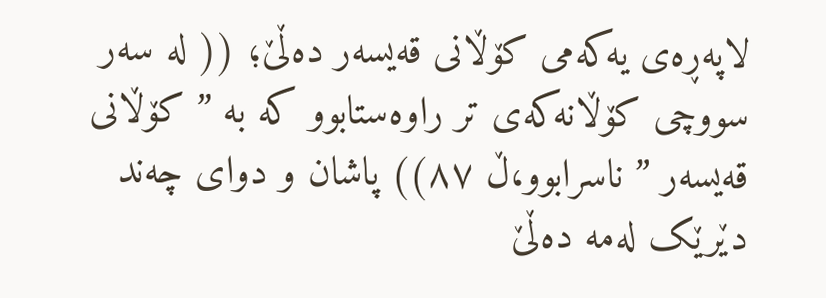لاپەڕەی يەکەمی کۆڵانی قەيسەر دەڵێ؛ (( لە سەر سووچی کۆڵانەکەی تر راوەستابوو کە بە ” کۆڵانی قەيسەر ” ناسرابوو،ڵ ٨٧)) پاشان و دوای چەند دێرێک لەمە دەڵێ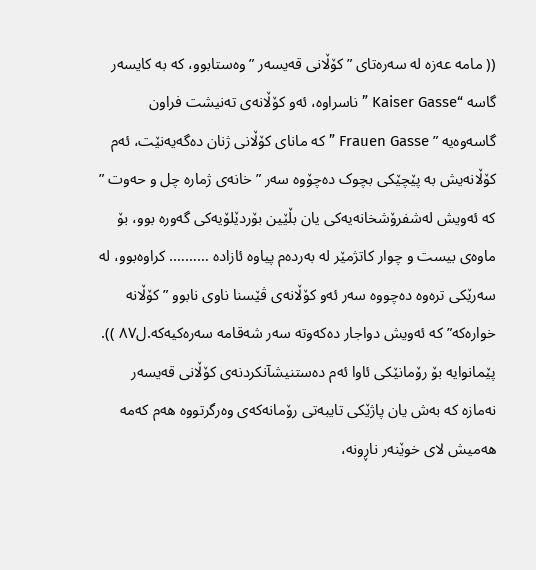(( مامە عەزە لە سەرەتای ” کۆڵانی قەيسەر ” وەستابوو، کە بە کايسەر گاسە “Kaiser Gasse ” ناسراوە، ئەو کۆڵانەی تەنيشت فراون گاسەوەيە ” Frauen Gasse ” کە مانای کۆڵانی ژنان دەگەيەنێت، ئەم کۆڵانەيش بە پێچێکی بچوک دەچۆوە سەر ” خانەی ژمارە چل و حەوت ” کە ئەويش لەشفرۆشخانەيەکی يان بڵێين بۆردێلۆيەکی گەورە بوو، بۆ ماوەی بيست و چوار کاتژمێر لە بەردەم پياوە ئازادە ………. کراوەبوو، لە سەرێکی ترەوە دەچووە سەر ئەو کۆڵانەی ڤێسنا ناوی نابوو ” کۆڵانە خوارەکە” کە ئەويش دواجار دەکەوتە سەر شەقامە سەرەکيەکە.ل٨٧ )). پێمانوايە بۆ رۆمانێکی ئاوا ئەم دەستنيشآنکردنەی کۆڵانی قەيسەر نەمازە کە بەش يان پاژێکی تايبەتی رۆمانەکەی وەرگرتووە هەم کەمە هەميش لای خوێنەر ناڕونە،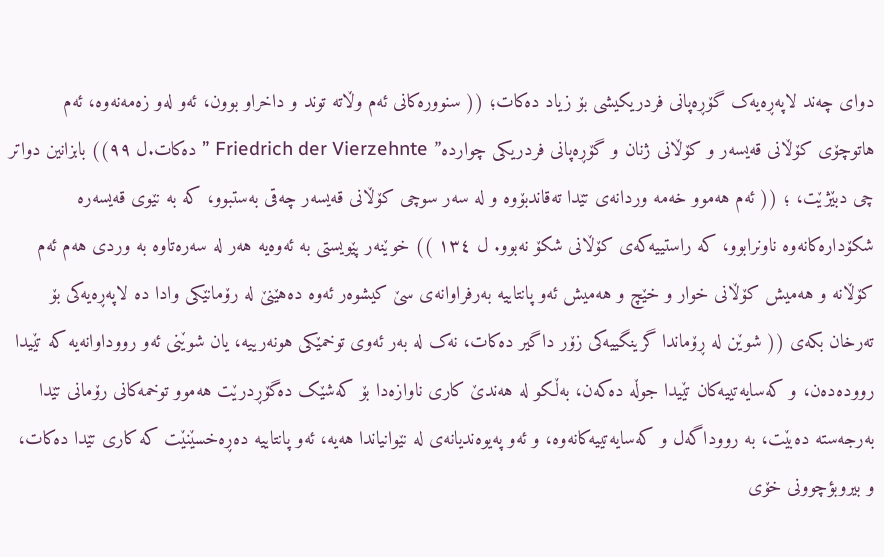دوای چەند لاپەڕەيەک گۆڕەپانی فردريکيشی بۆ زياد دەکات؛ (( سنوورەکانی ئەم وڵاتە توند و داخراو بوون، ئەو لەو زەمەنەوە، ئەم هاتوچۆی کۆڵانی قەيسەر و کۆڵانی ژنان و گۆڕەپانی فردريکی چواردە” Friedrich der Vierzehnte ” دەکات.ل ٩٩)) بابزانين دواتر چی دبێژێت، ؛ (( ئەم هەموو خەمە وردانەی تێدا تەقاندبۆوە و لە سەر سوچی کۆڵانی قەيسەر چەقی بەستبوو، کە بە نێوی قەيسەرە شکۆدارەکانەوە ناونرابوو، کە راستييەکەی کۆڵانی شکۆ نەبوو. ل ١٣٤ )) خوێنەر پێويستی بە ئەوەيە هەر لە سەرەتاوە بە وردی هەم ئەم کۆڵانە و هەميش کۆڵانی خوار و خێچ و هەميش ئەو پانتاييە بەرفراوانەی سێ کيشوەر ئەوە دەهێنێ لە رۆمانێکی وادا دە لاپەڕەيەکی بۆ تەرخان بکەی (( شوێن لە ڕۆماندا گرينگييەکی زۆر داگير دەکات، نەک لە بەر ئەوی توخمێکی هونەریيە، يان شوێنی ئەو رووداوانەيە کە تێيدا روودەدەن، و کەسايەتييەکان تێيدا جوڵە دەکەن، بەڵکو لە هەندێ کاری ناوازەدا بۆ کەشێک دەگۆڕدرێت هەموو توخمەکانی رۆمانی تێدا بەرجەستە دەبێت، بە رووداگەل و کەسايەتييەکانەوە، و ئەو پەيوەنديانەی لە نێوانياندا هەيە، ئەو پانتاييە دەڕەخسێنێت کە کاری تێدا دەکات، و بيروبؤچوونی خۆی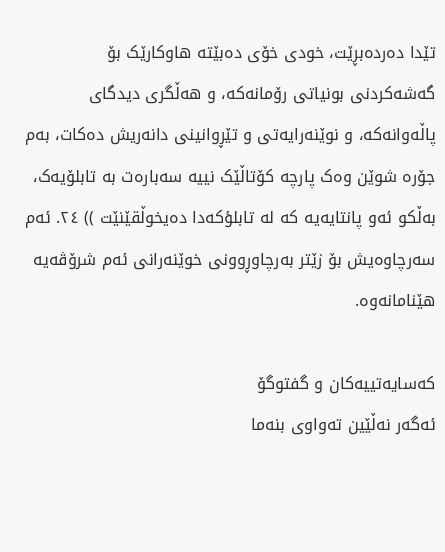تێدا دەردەبڕێت، خودی خۆی دەبێتە هاوکارێک بۆ گەشەکردنی بونياتی رۆمانەکە، و هەڵگری ديدگای پاڵەوانەکە، و نوێنەرايەتی و تێڕوانينی دانەريش دەکات، بەم جۆرە شوێن وەک پارچە کۆتاڵێک نييە سەبارەت بە تابلۆيەک، بەڵکو ئەو پانتايەيە کە لە تابلؤکەدا دەيخوڵقێنێت )) ٢٤. ئەم سەرچاوەيش بۆ زێتر بەرچاوڕوونی خوێنەرانی ئەم شرۆڤەيە هێنامانەوە.

کەسايەتييەکان و گفتوگۆ
ئەگەر نەڵێين تەواوی بنەما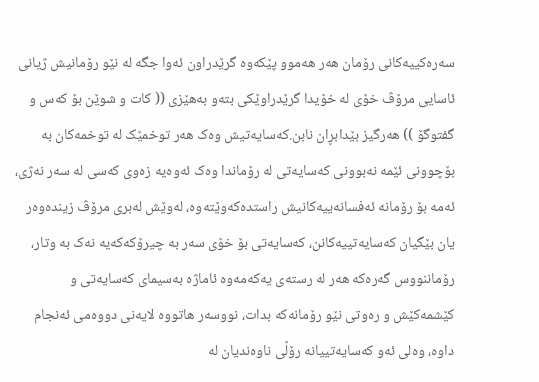سەرەکييەکانی رۆمان هەر هەموو پێکەوە گرێدراون ئەوا جگە لە نێو رۆمانيش ژيانی ئاسایی مرۆڤ خۆی لە خۆيدا گرێدراوێکی بتەو بەهێزی (( کات و شوێن بۆ کەس و گفتوگۆ )) هەرگيز بێدابڕان نابن.کەسايەتيش وەک هەر توخمێک لە توخمەکان بە بۆچوونی ئێمە نەبوونی کەسايەتی لە رۆماندا وەک ئەوەيە زەوی کەسی لە سەر نەژی، ئەمە بۆ رۆمانە ئەفسانەييەکانيش راستدەکەوێتەوە، لەوێش لەبری مرۆڤ زيندەوەر يان بێگيان کەسايەتييەکانن، کەسايەتی بۆ خۆی سەر بە چيرۆکەکەيە نەک بە وتار، رۆماننووس گەرەکە هەر لە رستەی يەکەمەوە ئاماژە بەسيمای کەسايەتی و کێشمەکێش و رەوتی نێو رۆمانەکە بدات، نووسەر هاتووە لايەنی دووەمی ئەنجام داوە، وەلی ئەو کەسايەتييانە رۆڵی ناوەنديان لە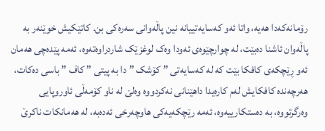رۆمانەکەدا هەيە، واتا ئەو کەسايەتييانە نين پاڵەوانی سەرەکی بن. کاتێکيش خوێنەر بە پاڵەوان ئاشنا دەبێت، لە چوارچێوەی ئەودا وەک لوغزێک شاردراوەتەوە، ئەمە پێدەچی هەمان ئەو ڕێچکەی کافکا بێت کە لە کەسايەتی ” کۆشک ” دا بە پيتی ” کاف ” باسی دەکات، هەرچەندە کافکايش لەم کارەيدا داهێنانی نەکردووە وەلێ لە ناو کۆمەڵی ئاوروپایی وەرگرتووە، بە دەستکارييەوە، ئەمە رێچکەيەکی هاوچەرخی ئەدەبە، لە هەمانکات ناکرێ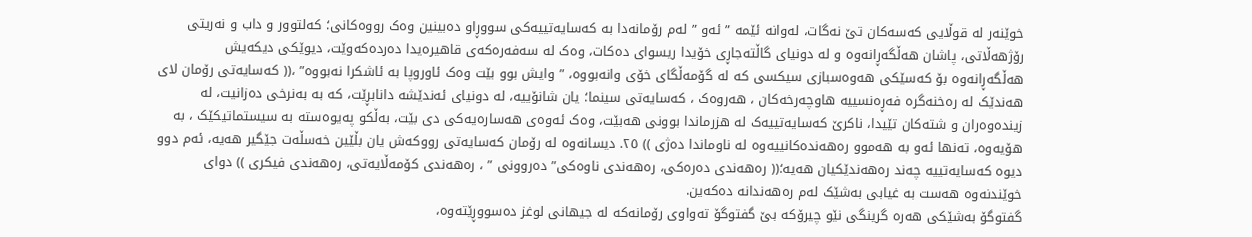خوێنەر لە قوڵایی کەسەکان تێ نەگات، لەوانە ئێمە ” ئەو ” لەم رۆمانەدا بە کەسايەتييەکی سووڕاو دەبينين وەک رووەکانی؛ کەلتوور و داب و نەريتی رۆژهەڵاتی، پاشان هەڵگەڕانەوە و لە دونيای گاڵتەجاڕی خۆيدا ريسوای دەکات، وەک لە سەفەرەکەی قاهيرەيدا دەردەکەوێت، ديوێکی ديکەيش هەڵگەڕانەوە بۆ کەسێکی هەوەسبازی سيکسی کە لە گۆمەڵگای خۆی وانەبووە، ” وايش بوو بێت وەک ئاوروپا بە ئاشکرا نەبووە” ،(( کەسايەتی رۆمان لای هەندێک لە رەخنەگرە فەڕەنسييە هاوچەرخەکان ، هەروەک ، کەسايەتی سينما؛ يان شانۆييە، لە دونيای ئەندێشە دانابڕێت، کە بە بەنرخی دەزانيت، لە زيندەوەران و شتەکان تێيدا، ناکرێ کەسايەتييەک لە هزرماندا بوونی هەبێت، وەک ئەوەی هەسارەيەکی دی بێت، بەڵکو پەيوەستە بە سيستماتيکێک ، بە هۆيەوە، تەنها ئەو بە هەموو رەهەندەکانييەوە لە ناوماندا دەژی )) ٢٥. ديسانەوە لە رۆمان کەسايەتی رووکەش يان بڵێين خەسڵەت جێگير هەيە، ئەم دوو ديوە کەسايەتييە چەند رەهەندێکيان هەيە؛(( رەهەندی دەرەکی، رەهەندی ناوەکی” دەروونی ” ، رەهەندی کۆمەڵايەتی، رەهەندی فيکری )) دوای خوێندنەوە هەست بە غيابی بەشێک لەم رەهەندانە دەکەين.
گفتوگۆ بەشێکی هەرە گرينگی نێو چيرۆکە بێ گفتوگۆ تەواوی رۆمانەکە لە جيهانی لوغز دەسووڕێتەوە،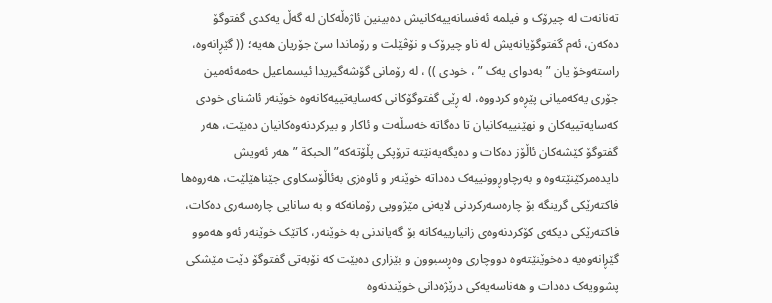تەنانەت لە چيرۆک و فيلمە ئەفسانەييەکانيش دەبينين ئاژەڵەکان لە گەڵ يەکدی گفتوگۆ دەکەن، ئەم گفتوگۆيانەيش لە ناو چيرۆک و نۆڤێلت و رۆماندا سێ جۆريان هەيە؛ (( گێڕانەوە، راستەوخۆ يان ” بەدوای يەک ” ، خودی )) ، لە رۆمانی گۆشەگيريدا ئيسماعيل حەمەئەمين جۆری يەکەميانی پێڕەو کردووە، لە ڕێی گفتوگۆکانی کەسايەتييەکانەوە خوێنەر ئاشنای خودی کەسايەتييەکان و نهێنييەکانيان تا دەگاتە خەسڵەت و ئاکار و بيرکردنەوەکانيان دەبێت، هەر گفتوگۆ کێشەکان ئاڵۆز دەکات و دەيگەيەنێتە ترۆپکی پڵۆتەکە” الحبکة ” هەر ئەويش دايدەمرکێنێتەوە و بەرچاوڕوونييەک دەداتە خوێنەر و ئاوەزی بەئاڵۆسکاوی جێناهێلێت، هەروەها فاکتەرێکی گرينگە بۆ چارەسەرکردنی لايەنی مێژوویی رۆمانەکە و بە سانایی چارەسەری دەکات، فاکتەرێکی ديکەی کۆکردنەوەی زانيارييەکانە بۆ گەياندنی بە خوێنەر، کاتێک خوێنەر ئەو هەموو گێڕانەوەيە دەخوێنێتەوە دووچاری وەڕسبوون و بێزاری دەبێت کە نۆبەتی گفتوگۆ دێت مێشکی پشوويەک دەدات و هەناسەيەکی درێژەدانی خوێندنەوە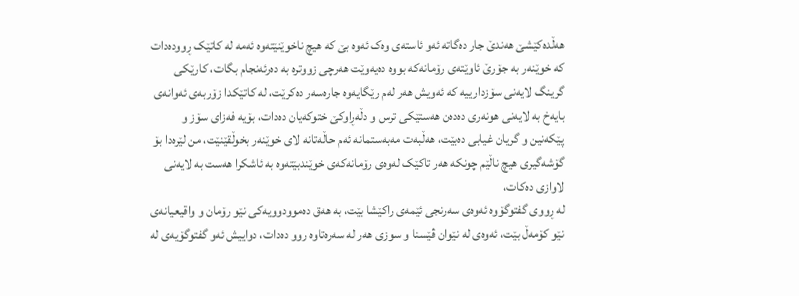هەڵدەکێشێ هەندێ جار دەگاتە ئەو ئاستەی وەک ئەوە بێ کە هيچ ناخوێنێتەوە ئەمە لە کاتێک ڕوودەدات کە خوێنەر بە جۆرێ ئاوێتەی رۆمانەکە بووە دەيەوێت هەرچی زووترە بە دەرئەنجام بگات، کارێکی گرينگ لايەنی سۆزدارييە کە ئەويش هەر لەم رێگايەوە جارەسەر دەکرێت، لە کاتێکدا زۆربەی ئەوانەی بايەخ بە لايەنی هونەری دەدەن هەستێکی ترس و دڵەڕاوکێ ختوکەيان دەدات، بۆيە فەزای سۆز و پێکەنين و گريان غيابی دەبێت، هەڵبەت مەبەستمانە ئەم حاڵەتانە لای خوێنەر بخوڵقێنێت، من لێرەدا بۆ گۆشەگيری هيچ ناڵێم چونکە هەر تاکێک لەوەی رۆمانەکەی خوێندبێتەوە بە ئاشکرا هەست بە لايەنی لاوازی دەکات،
لە ڕووی گفتوگۆوە ئەوەی سەرنجی ئێمەی راکێشا بێت، بە هەق دەموودوويەکی نێو رۆمان و واقيعيانەی نێو کۆمەڵ بێت، ئەوەی لە نێوان ڤێسنا و سوزی هەر لە سەرەتاوە روو دەدات، دواييش ئەو گفتوگۆيەی لە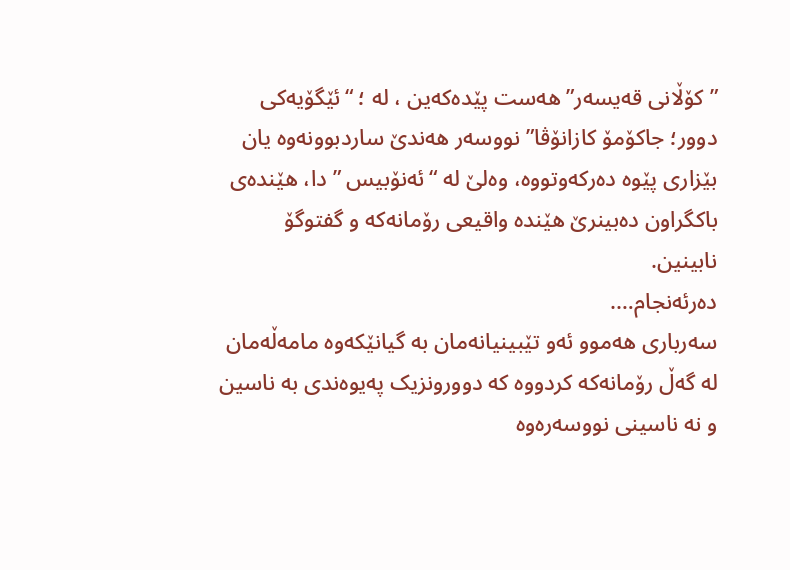” کۆڵانی قەيسەر” هەست پێدەکەين ، لە ؛ “ئێگۆيەکی دوور؛ جاکۆمۆ کازانۆڤا” نووسەر هەندێ ساردبوونەوە يان بێزاری پێوە دەرکەوتووە، وەلێ لە “ئەنۆبيس ” دا، هێندەی باکگراون دەبينرێ هێندە واقيعی رۆمانەکە و گفتوگۆ نابينين.
دەرئەنجام….
سەرباری هەموو ئەو تێبينيانەمان بە گيانێکەوە مامەڵەمان لە گەڵ رۆمانەکە کردووە کە دوورونزيک پەيوەندی بە ناسين و نە ناسينی نووسەرەوە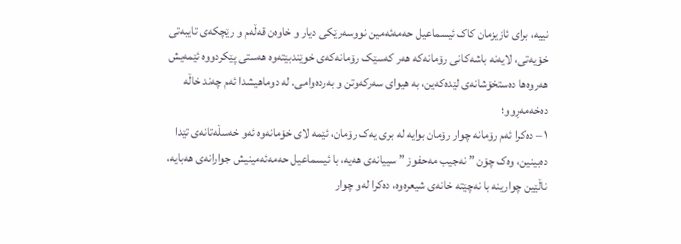نييە، برای ئازيزمان کاک ئيسماعيل حەمەئەمين نووسەرێکی ديار و خاوەن قەڵەم و رێچکەی تايبەتی خۆيەتی، لايەنە باشەکانی رۆمانەکە هەر کەسێک رۆمانەکەی خوێندبێتەوە هەستی پێکردووە ئێمەيش هەروەها دەستخۆشانەی لێدەکەين، بە هيوای سەرکەوتن و بەردەوامی. لە دوماهيشدا ئەم چەند خاڵە دەخەمەڕوو؛
١ – دەکرا ئەم رۆمانە چوار رۆمان بوايە لە بری يەک رۆمان، ئێمە لای خۆمانەوە ئەو خەسڵەتانەی تێدا دەبينين، وەک چۆن ” نەجيب مەحفوز ” سييانەی هەيە، با ئيسماعيل حەمەئەمينيش جوارانەی هەبايە، ناڵێين چوارينە با نەچێتە خانەی شيعرەوە، دەکرا لەو چوار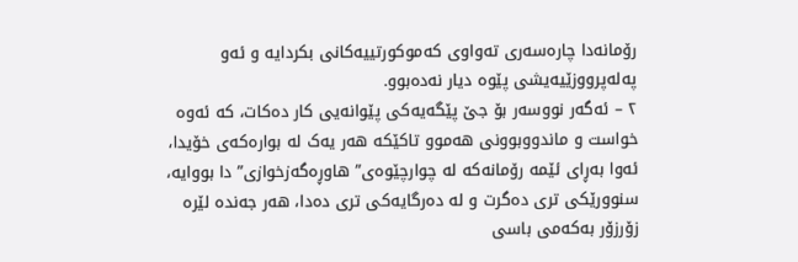رۆمانەدا چارەسەری تەواوی کەموکورتييەکانی بکردايە و ئەو پەلەپرووزێيەيشی پێوە ديار نەدەبوو.
٢ – ئەگەر نووسەر بۆ جێ پێگەيەکی پێوانەیی کار دەکات، کە ئەوە خواست و ماندووبوونی هەموو تاکێکە هەر يەک لە بوارەکەی خۆيدا، ئەوا بەڕای ئێمە رۆمانەکە لە چوارچێوەی” هاوڕەگەزخوازی” دا بووايە، سنوورێکی تری دەگرت و لە دەرگايەکی تری دەدا، هەر جەندە لێرە زۆرزۆر بەکەمی باسی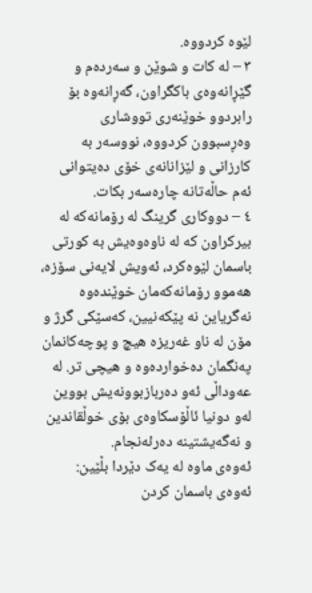لێوە کردووە.
٣ – لە کات و شوێن و سەردەم و گێڕانەوەی باکگراون، گەڕانەوە بۆ رابردوو خوێنەری تووشاری وەڕسبوون کردووە، نووسەر بە کارزانی و لێزانانەی خۆی دەيتوانی ئەم حاڵەتانە چارەسەر بکات.
٤ – دووکاری گرينگ لە رۆمانەکە لە بيرکراون کە لە ناوەوەيش بە کورتی باسمان لێوەکرد، ئەويش لايەنی سۆزە، هەموو رۆمانەکەمان خوێندەوە نەگرياين نە پێکەنيين، کەسێکی گرژ و مۆن لە ناو غەريزە هيچ و پوچەکانمان پەنگمان دەخواردەوە و هيچی تر. لە عەوداڵی ئەو دەربازبوونەيش بووين لەو دونيا ئاڵۆسکاوەی بۆی خوڵقاندين و نەگەيشتينە دەرئەنجام.
ئەوەی ماوە لە يەک دێردا بڵێين: ئەوەی باسمان کردن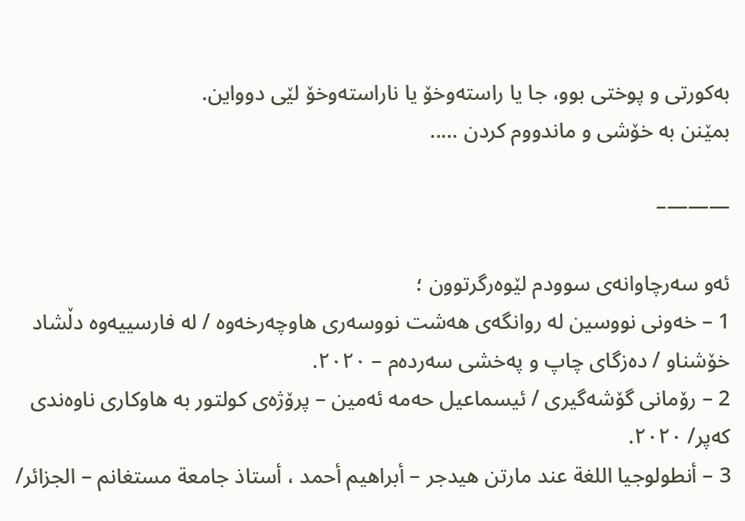بەکورتی و پوختی بوو، جا يا راستەوخۆ يا ناراستەوخۆ لێی دوواين.
بمێنن بە خۆشی و ماندووم کردن …..

———–

ئەو سەرچاوانەی سوودم لێوەرگرتوون ؛
1 – خەونی نووسين لە روانگەی هەشت نووسەری هاوچەرخەوە / لە فارسييەوە دڵشاد خۆشناو / دەزگای چاپ و پەخشی سەردەم – ٢٠٢٠.
2 – رۆمانی گۆشەگيری / ئيسماعيل حەمە ئەمين – پرۆژەی کولتور بە هاوکاری ناوەندی کەپر/ ٢٠٢٠.
3 – أنطولوجيا اللغة عند مارتن هيدجر – أبراهيم أحمد ، أستاذ جامعة مستغانم – الجزائر/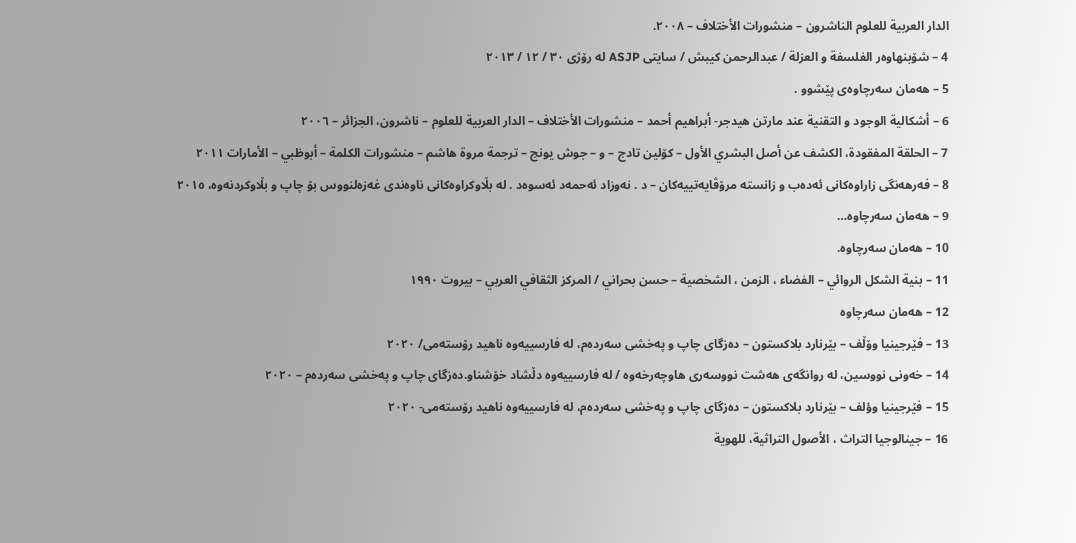الدار العربية للعلوم الناشرون – منشورات الأختلاف – ٢٠٠٨.
4 – شۆبنهاوەر الفلسفة و العزلة / عبدالرحمن کيبش / سايتی ASJP لە رۆژی ٣٠ / ١٢ / ٢٠١٣
5 – هەمان سەرچاوەی پێشوو .
6 – أشکالية الوجود و التقنية عند مارتن هيدجر- أبراهيم أحمد – منشورات الأختلاف – الدار العربية للعلوم – ناشرون، الجزائر – ٢٠٠٦
7 – الحلقة المفقودة، الکشف عن أصل البشري الأول – کۆلين تادج – و – جوش يونج – ترجمة مروة هاشم – منشورات الکلمة – أبوظبي – الأمارات ٢٠١١
8 – فەرهەنگی زاراوەکانی ئەدەب و زانستە مرۆڤايەتييەکان – د . نەوزاد ئەحمەد ئەسوەد . لە بڵاوکراوەکانی ناوەندی غەزەلنووس بۆ چاپ و بڵاوکردنەوە، ٢٠١٥
9 – هەمان سەرچاوە…
10 – هەمان سەرچاوە.
11 – بنية الشکل الروائي – الفضاء ، الزمن ، الشخصية – حسن بحراني / المرکز الثقافي العربي – بيروت ١٩٩٠
12 – هەمان سەرچاوە
13 – فێرجينيا وۆڵف – بێرنارد بلاکستون – دەزگای چاپ و پەخشی سەردەم، لە فارسييەوە ناهيد رۆستەمی/ ٢٠٢٠
14 – خەونی نووسين، لە روانگەی هەشت نووسەری هاوچەرخەوە / لە فارسييەوە دڵشاد خۆشناو.دەزگای چاپ و پەخشی سەردەم – ٢٠٢٠
15 – فێرجينيا وؤلف – بێرنارد بلاکستون – دەزگای چاپ و پەخشی سەردەم، لە فارسييەوە ناهيد رۆستەمی- ٢٠٢٠
16 – جينالوجيا التراث ، الأصول التراثية، للهوية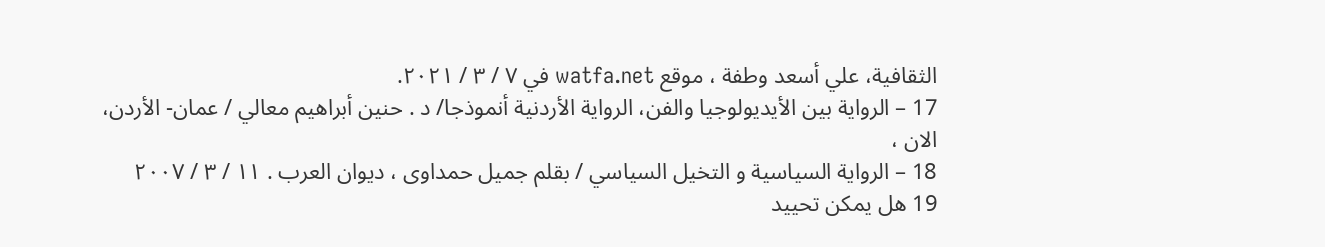الثقافية، علي أسعد وطفة ، موقع watfa.net في ٧ / ٣ / ٢٠٢١.
17 – الرواية بين الأيديولوجيا والفن، الرواية الأردنية أنموذجا/ د . حنين أبراهيم معالي / عمان- الأردن، الان ،
18 – الرواية السياسية و التخيل السياسي / بقلم جميل حمداوی ، ديوان العرب . ١١ / ٣ / ٢٠٠٧
19 هل يمکن تحييد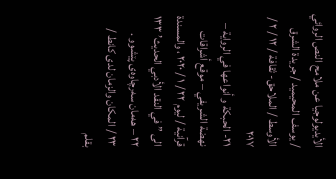الأيديولوجيا عن ملامح النص الروائي / يوسف المحيميد / جريدة الشرق الأوسط / الملاحق- ثقافة / ١٢ / ٢ / ٢٠١٧
٢١- الحبکة و أنواعها في الرواية – نهضة الشريفي – موقع أشراقات قرآنية / ليوم ٢٢ / ١ / ٢٠٢٠ ، والمسندة الی ” في النقد الأدبي الحديث’ ١٣٣
٢٢ – هەمان سەرچاوەی پێشوو .
٢٣ / المکان والزمان لدی کانط / بقلم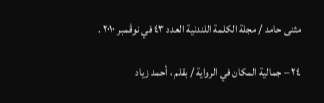مثنی حامد / مجلة الکلمة اللندنية العدد ٤٣ في نوڤمبر ٢٠١٠ .

٢٤ – جمالية المکان في الرواية / بقلم ، أحمد زياد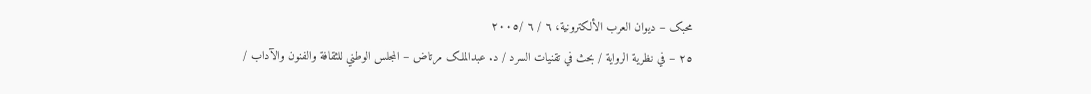محبک – ديوان العرب الألکترونية، ٦ / ٦ /٢٠٠٥
٢٥ – في نظرية الرواية / بحث في تقنيات السرد / د. عبدالملک مرتاض – المجلس الوطني للثقافة والفنون والآداب /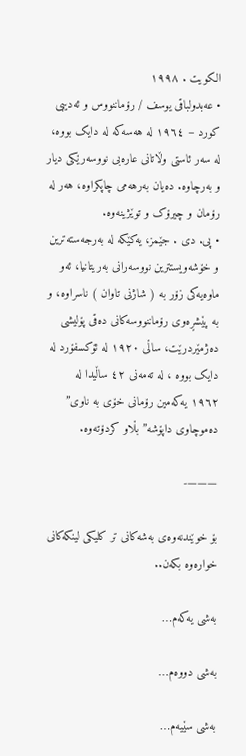الکويت . ١٩٩٨
• عەبدولباقی يوسف / رۆماننووس و ئەديبی کورد – ١٩٦٤ لە هەسەکە لە دايک بووە، لە سەر ئاستی وڵاتانی عارەبی نووسەرێکی ديار و بەرچاوە. دەيان بەرهەمی چاپکراوە، هەر لە رۆمان و چيرۆک و توێژينەوە.
• پی. دی . جێمز، يەکێکە لە بەرجەستەترين و خۆشەويستترين نووسەرانی بەريتانيا، ئەو ماوەيەکی زۆر بە ( شاژنی تاوان ) ناسراوە، و بە پێشڕەوی رۆماننووسەکانی دەقی پۆليشی دەژمێردرێت، ساڵی ١٩٢٠ لە ئۆکسفۆرد لە دايک بووە ، لە تەمەنی ٤٢ ساڵيدا لە ١٩٦٢ يەکەمين رۆمانی خۆی بە ناوی” دەموچاوی داپۆشە” بڵاو کردۆتەوە.

———-

بۆ خوێندنەوەی بەشەکانی تر کلیکی لینکەکانی خوارەوە بکەن..

بەشی یەکەم…

بەشی دووەم…

بەشی سێیەم…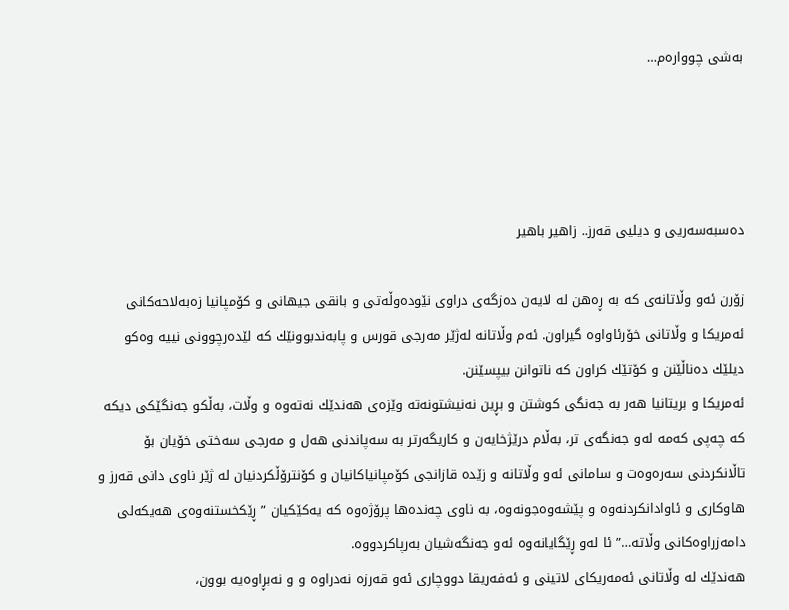بەشی چووارەم…




دەسبەسەریی و دیلیی قەرز.. زاهیر باهیر

زۆرن ئەو وڵاتانەی کە بە ڕەهن لە لایەن دەزگەی دراوی نێودەوڵەتی و بانقی جیهانی و کۆمپانیا زەبەلاحەکانی ئەمریکا و وڵاتانی خۆرئاواوە گیراون. ئەم وڵاتانە لەژێر مەرجی قورس و پابەندبوونێك کە لێدەرچوونی نییە وەکو دیلێك دەناڵێنن و کۆتێك کراون کە ناتوانن بیپسێنن.
ئەمریکا و بریتانیا هەر بە جەنگی کوشتن و بڕین نەنیشتونەتە وێزەی هەندێك نەتەوە و وڵات، بەڵکو جەنگێکی دیکە کە چەپی کەمە لەو جەنگەی تر، بەڵام درێژخایەن و کاریگەرتر بە سەپاندنی هەل و مەرجی سەختی خۆیان بۆ تاڵانکردنی سەرەوەت و سامانی ئەو وڵاتانە و زێدە قازانجی کۆمپانیاکانیان و کۆنترۆڵکردنیان لە ژێر ناوی دانی قەرز و هاوکاری و ئاوادانکردنەوە و پێشەوەجونەوە، بە ناوی چەندەها پرۆژەوە کە یەکێکیان ” ڕێکخستنەوەی هەیکەلی دامەزراوەکانی وڵاتە…” ئا لەو ڕێگایانەوە ئەو جەنگەشیان بەرپاکردووە.
هەندێك لە وڵاتانی ئەمەریکای لاتینی و ئەفەریقا دووچاری ئەو قەرزە نەدراوە و و نەبڕاوەیە بوون،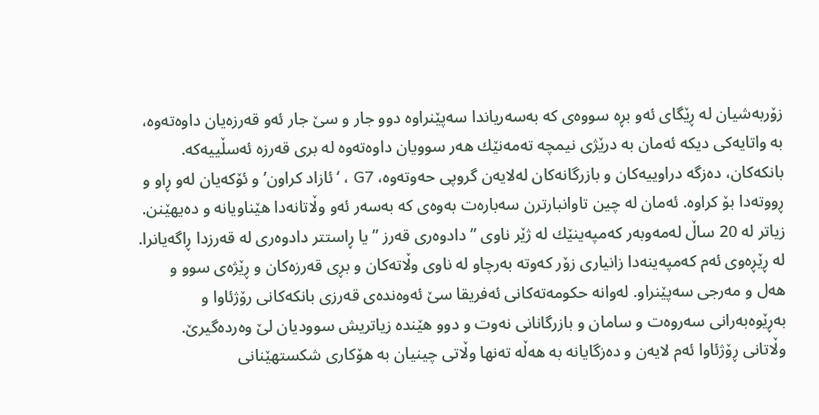زۆربەشیان لە ڕێگای ئەو بڕە سووەی کە بەسەریاندا سەپێنراوە دوو جار و سێ جار ئەو قەرزەیان داوەتەوە، بە واتایەکی دیکە ئەمان بە درێژی نیمچە تەمەنێك هەر سوویان داوەتەوە لە بری قەرزە ئەسڵییەکە.
بانکەکان، دەزگە دراوییەکان و بازرگانەکان لەلایەن گروپی حەوتەوە، G7 ، ‘ئازاد کراون’ و ئۆکەیان لەو ڕاو و ڕووتەدا بۆ کراوە. ئەمان لە چین تاوانبارترن سەبارەت بەوەی کە بەسەر ئەو وڵاتانەدا هێناویانە و دەیهێنن.
زیاتر لە 20 ساڵ لەمەوبەر کەمپەینێك لە ژێر ناوی ” دادوەری قەرز ” یا ڕاستتر دادوەری لە قەرزدا ڕاگەیانرا. لە ڕێڕەوی ئەم کەمپەینەدا زانیاری زۆر کەوتە بەرچاو لە ناوی وڵاتەکان و بڕی قەرزەکان و ڕێژەی سوو و هەل و مەرجی سەپێنراو. لەوانە حکومەتەکانی ئەفریقا سێ ئەوەندەی قەرزی بانکەکانی رۆژئاوا و بەڕێوەبەرانی سەروەت و سامان و بازرگانانی نەوت و دوو هێندە زیاتریش سوودیان لێ وەردەگیرێ.
وڵاتانی ڕۆژئاوا ئەم لایەن و دەزگایانە بە هەڵە تەنها وڵاتی چینیان بە هۆکاری شکستهێنانی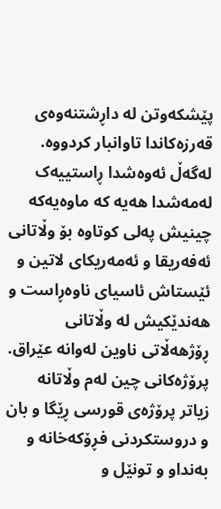پێشکەوتن لە داڕشتنەوەی قەرزەکاندا تاوانبار کردووە. لەگەڵ ئەوەشدا ڕاستییەک لەمەشدا هەیە کە ماوەیەکە چینیش پەلی کوتاوە بۆ وڵاتانی ئەفەریقا و ئەمەریکای لاتین و ئێستاش ئاسیای ناوەڕاست و هەندێکیش لە وڵاتانی ڕۆژهەڵاتی ناوین لەوانە عێراق.
پرۆژەکانی چین لەم وڵاتانە زیاتر پرۆژەی قورسی ڕێگا و بان و دروستکردنی فڕۆکەخانە و بەنداو و تونێل و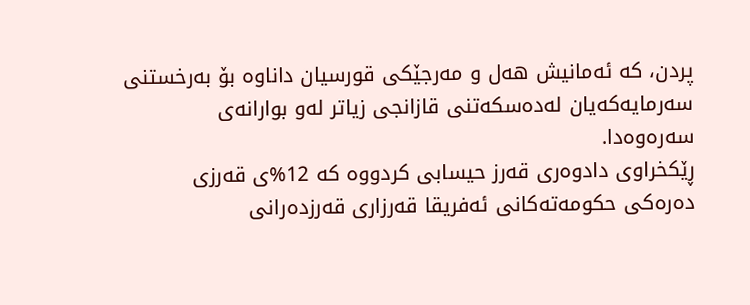پردن، کە ئەمانیش هەل و مەرجێکی قورسیان داناوە بۆ بەرخستنی سەرمایەکەیان لەدەسکەتنی قازانجی زیاتر لەو بوارانەی سەرەوەدا.
ڕێکخراوی دادوەری قەرز حیسابی کردووە کە 12%ی قەرزی دەرەکی حکومەتەکانی ئەفریقا قەرزاری قەرزدەرانی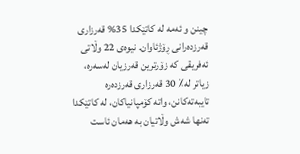چینن و ئەمە لە کاتێکدا 35% قەرزاری قەرزدەرانی ڕۆژئاوان. نیوەی 22 وڵاتی ئەفریقی کە زۆرترین قەرزیان لەسەرە، زیاتر لە٪ 30 قەرزاری قەرزدەرە تایبەتەکانن، واتە کۆمپانیاکان، لە کاتێکدا تەنها شەش وڵاتیان بە هەمان ئاست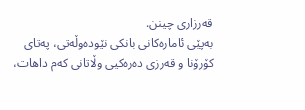قەرزاری چینن.
بەپێی ئامارەکانی بانکی نێودەوڵەتی، پەتای کۆرۆنا و قەرزی دەرەکیی وڵاتانی کەم داهات،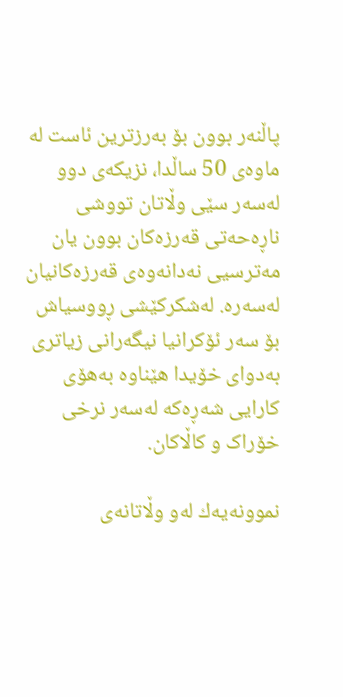پاڵنەر بوون بۆ بەرزترین ئاست لە ماوەی 50 ساڵدا، نزیکەی دوو لەسەر سێی وڵاتان تووشی ناڕەحەتی قەرزەکان بوون یان مەترسیی نەدانەوەی قەرزەکانیان لەسەرە. لەشکرکێشی ڕووسیاش بۆ سەر ئۆکرانیا نیگەرانی زیاتری بەدوای خۆیدا هێناوە بەهۆی کارایی شەڕەکە لەسەر نرخی خۆراک و کاڵاکان.

نموونەیەك لەو وڵاتانەی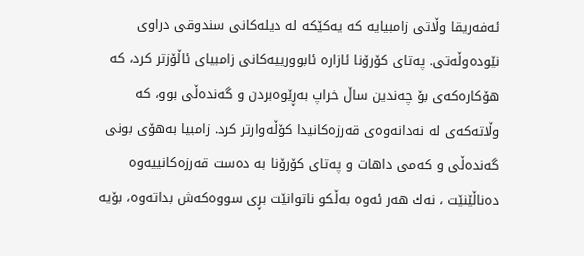ئەفەریقا وڵاتی زامبیایە کە یەکێکە لە دیلەکانی سندوقی دراوی نێودەوڵەتی. پەتای کۆرۆنا ئازارە ئابوورییەکانی زامبیای ئاڵۆزتر کرد، کە هۆکارەکەی بۆ چەندین ساڵ خراپ بەڕێوەبردن و گەندەڵی بوو، کە وڵاتەکەی لە نەدانەوەی قەرزەکانیدا کۆڵەوارتر کرد. زامبیا بەهۆی بونی گەندەڵی و کەمی داهات و پەتای کۆرۆنا بە دەست قەرزەکانییەوە دەناڵێنێت ، نەك هەر ئەوە بەڵکو ناتوانێت بڕی سووەکەش بداتەوە، بۆیە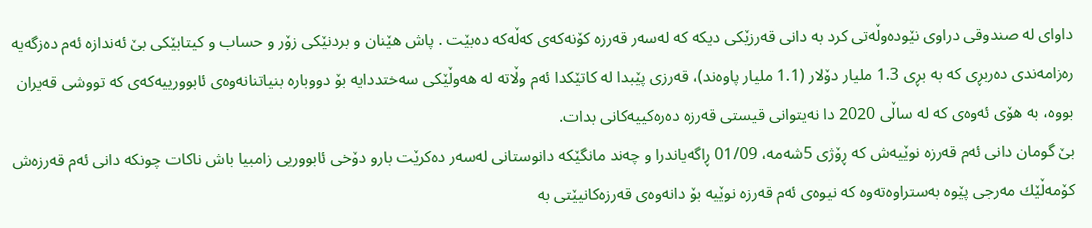داوای لە صندوقی دراوی نێودەوڵەتی کرد بە دانی قەرزێکی دیکە کە لەسەر قەرزە کۆنەکەی کەڵەکە دەبێت . پاش هێنان و بردنێکی زۆر و حساب و کیتابێکی بێ ئەندازە ئەم دەزگەیە رەزامەندی دەربڕی کە بە بڕی 1.3 ملیار دۆلار (1.1 ملیار پاوەند)، قەرزی پێبدا لە کاتێکدا ئەم وڵاتە لە هەوڵێکی سەختددایە بۆ دووبارە بنیاتنانەوەی ئابوورییەکەی کە تووشی قەیران بووە، بە هۆی ئەوەی کە لە ساڵی 2020 دا نەیتوانی قیستی قەرزە دەرەکییەکانی بدات.
بێ گومان دانی ئەم قەرزە نوێیەش کە ڕۆژی 5شەمە، 01/09 ڕاگەیاندرا و چەند مانگێکە دانوستانی لەسەر دەکرێت بارو دۆخی ئابووریی زامبیا باش ناکات چونکە دانی ئەم قەرزەش کۆمەڵێك مەرجی پێوە بەستراوەتەوە کە نیوەی ئەم قەرزە نوێیە بۆ دانەوەی قەرزەکانیێتی بە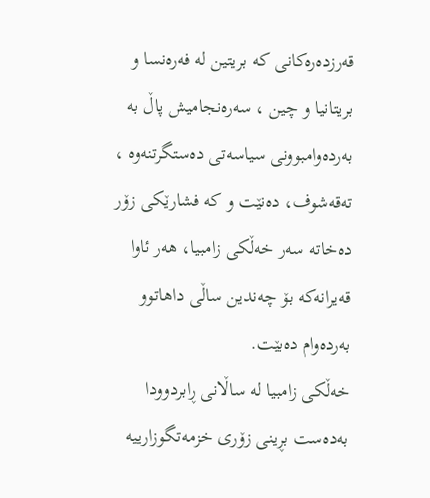قەرزدەرەکانی کە بریتین لە فەرەنسا و بریتانیا و چین ، سەرەنجامیش پاڵ بە بەردەوامبوونی سیاسەتی دەستگرتنەوە ، تەقەشوف، دەنێت و کە فشارێکی زۆر دەخاتە سەر خەڵکی زامبیا، هەر ئاوا قەیرانەکە بۆ چەندین ساڵی داهاتوو بەردەوام دەبێت.
خەڵکی زامبیا لە ساڵانی ڕابردوودا بەدەست بڕینی زۆری خزمەتگوزارییە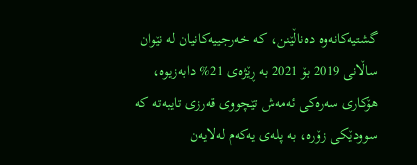گشتیەکانەوە دەناڵێنن، کە خەرجییەکانیان لە نێوان ساڵانی 2019 بۆ 2021 بە ڕێژەی 21% دابەزیوە، هۆکاری سەرەکی ئەمەش تێچووی قەرزی تایبەتە کە سوودێکی زۆرە، بە پلەی یەکەم لەلایەن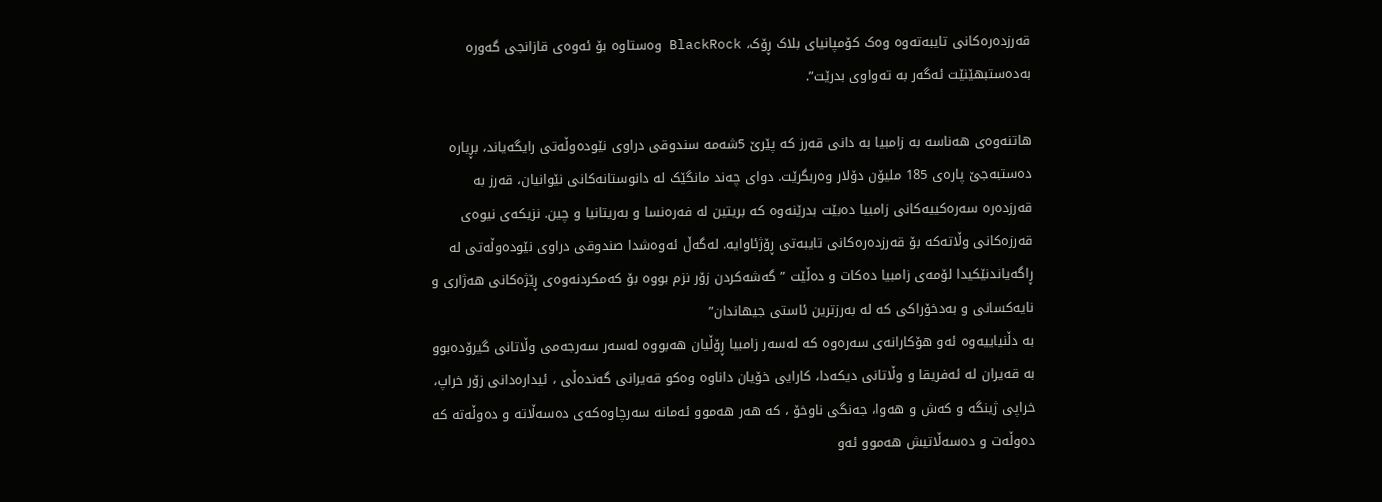قەرزدەرەکانی تایبەتەوە وەک کۆمپانیای بلاک ڕۆک، BlackRock وەستاوە بۆ ئەوەی قازانجی گەورە بەدەستبهێنێت ئەگەر بە تەواوی بدرێت”.

هاتنەوەی هەناسە بە زامبیا بە دانی قەرز کە پێرێ 5شەمە سندوقی دراوی نێودەوڵەتی رایگەیاند، بڕیارە دەستبەجێ پارەی 185 ملیۆن دۆلار وەربگرێت. دوای چەند مانگێک لە دانوستانەکانی نێوانیان، قەرز بە قەرزدەرە سەرەکییەکانی زامبیا دەبێت بدرێنەوە کە بریتین لە فەرەنسا و بەریتانیا و چین. نزیکەی نیوەی قەرزەکانی وڵاتەکە بۆ قەرزدەرەکانی تایبەتی ڕۆژئاوایە. لەگەڵ ئەوەشدا صندوقی دراوی نێودەوڵەتی لە ڕاگەیاندنێکیدا لۆمەی زامبیا دەکات و دەڵێت ” گەشەکردن زۆر نزم بووە بۆ کەمکردنەوەی ڕێژەکانی هەژاری و نایەکسانی و بەدخۆراکی کە لە بەرزترین ئاستی جیهاندان”
بە دڵنیاییەوە ئەو هۆکارانەی سەرەوە کە لەسەر زامبیا ڕۆڵیان هەبووە لەسەر سەرجەمی وڵاتانی گیرۆدەبوو بە قەیران لە ئەفریقا و وڵاتانی دیکەدا، کارایی خۆیان داناوە وەکو قەیرانی گەندەڵی ، ئیدارەدانی زۆر خراپ، خراپی ژینگە و کەش و هەوا، جەنگی ناوخۆ ، کە هەر هەموو ئەمانە سەرچاوەکەی دەسەڵاتە و دەوڵەتە کە دەوڵەت و دەسەڵاتیش هەموو ئەو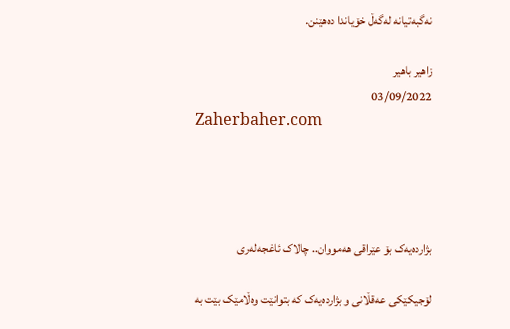نەگبەتیانە لەگەڵ خۆیاندا دەهێنن.

زاهیر باهیر
03/09/2022
Zaherbaher.com




بژاردەیەک بۆ عێراقی هەمووان.. چالاک ئاغجەلەری

لۆجیکێکی عەقڵانی و بژاردەیەک کە بتوانێت وەڵامێک بێت بە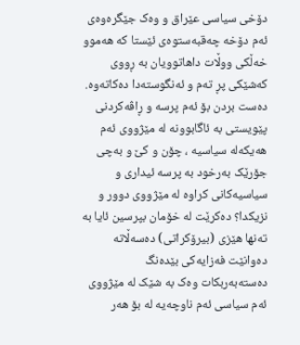دۆخی سیاسی عێراق و وەک جێگرەوەی ئەم دۆخە چەقبەستوەی ئێستا کە هەموو خەڵکی ووڵات داهاتوویان بە ڕووی کەشێکی پڕ تەم و ئەنگوستەدا دەکاتەوە. دەست بردن بۆ ئەم پرسە و ڕاڤەکردنی پێویستی بە ئاگابوونە لە مێژووی ئەم هەیکەلە سیاسیە ، چۆن و کێ و بەچی جۆرێک بەرخود بە پرسە ئیداری و سیاسیەکانی کراوە لە مێژووی دوور و نزیکدا؟ دەکرێت لە خۆمان بپرسین ئایا بە تەنها هێزی (بیرۆکراتی) دەسەڵاتە دەوانێت فەزایەکی بێدەنگ دەستەبەربکات وەک بە شێک لە مێژووی ئەم سیاسی ئەم ناوچەیە لە بۆ هەر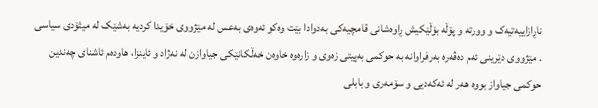ناڕازاییەتیەک و وورتە و پۆڵە بۆڵێکیش ڕاوەشانی قامچیەکی بەدوادا بێت وەکو ئەوەی بەعس لە مێژووی خۆیدا کردیە بەشێک لە میثۆدی سیاسی . مێژووی دێرینی ئەم دەڤەرە بەرفراوانە بە حوکمی بەپیتی زەوی و زارەوە خاوەن خەڵکانێکی جیاوازن لە نەژاد و ئاینزا، هاودەم ئاشنای چەندین حوکمی جیاواز بووە هەر لە ئەکەدیی و سۆمەری و بابلی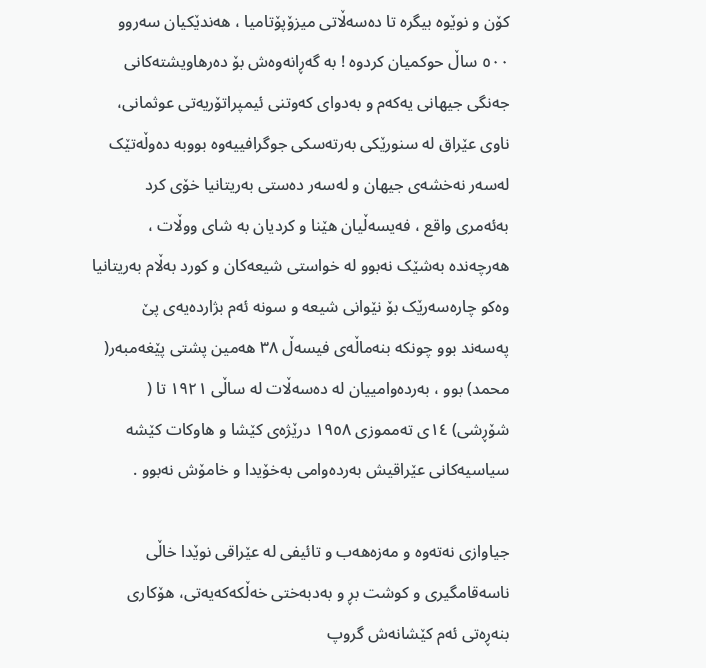کۆن و نوێوە بیگرە تا دەسەڵاتی میزۆپۆتامیا ، هەندێکیان سەروو ٥٠٠ ساڵ حوکمیان کردوە ! بە گەڕانەوەش بۆ دەرهاویشتەکانی جەنگی جیهانی یەکەم و بەدوای کەوتنی ئیمپراتۆریەتی عوثمانی، ناوی عێراق لە سنورێکی بەرتەسکی جوگرافییەوە بووبە دەوڵەتێک لەسەر نەخشەی جیهان و لەسەر دەستی بەریتانیا خۆی کرد بەئەمری واقع ، فەیسەڵیان هێنا و کردیان بە شای ووڵات ، هەرچەندە بەشێک نەبوو لە خواستی شیعەکان و کورد بەڵام بەریتانیا وەکو چارەسەرێک بۆ نێوانی شیعە و سونە ئەم بژاردەیەی پێ پەسەند بوو چونکە بنەماڵەی فیسەڵ ٣٨ هەمین پشتی پێغەمبەر( محمد) بوو ، بەردەوامییان لە دەسەڵات لە ساڵی ١٩٢١ تا ( شۆڕشی) ١٤ی تەمموزی ١٩٥٨ درێژەی کێشا و هاوکات کێشە سیاسیەکانی عێراقیش بەردەوامی بەخۆیدا و خامۆش نەبوو .

جیاوازی نەتەوە و مەزەهەب و تائیفی لە عێراقی نوێدا خاڵی ناسەقامگیری و کوشت بڕ و بەدبەختی خەڵکەکەیەتی، هۆکاری بنەڕەتی ئەم کێشانەش گروپ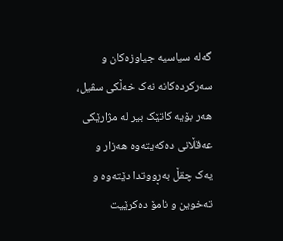گەلە سیاسیە جیاوزەکان و سەرکردەکانە نەک خەڵکی سڤیل، هەر بۆیە کاتێک بیر لە مژارێکی عەقڵانی دەکەیتەوە هەزار و یەک چقڵ بەڕووتدا دێتەوە و تەخوین و نامۆ دەکرێیت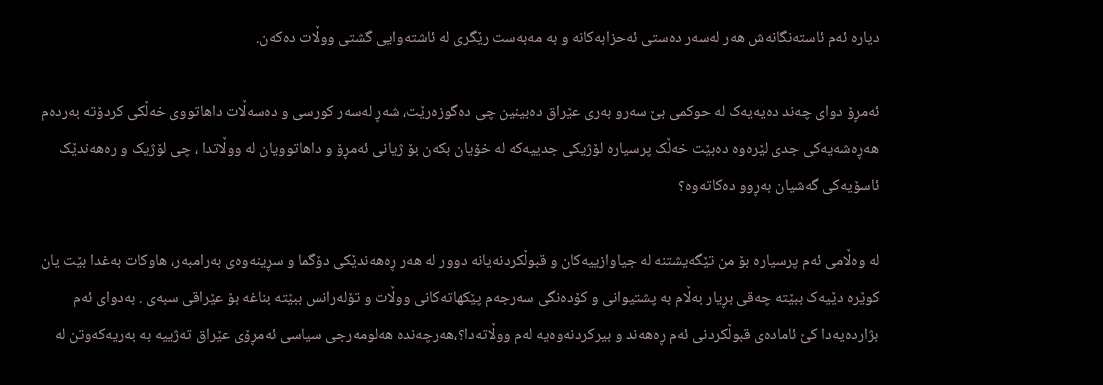دیارە ئەم ئاستەنگانەش هەر لەسەر دەستی ئەحزابەکانە و بە مەبەست رێگری لە ئاشتەوایی گشتی ووڵات دەکەن.

ئەمڕۆ دوای چەند دەیەیەک لە حوکمی بێ سەرو بەری عێراق دەبینین چی دەگوزەرێت، شەڕ لەسەر کورسی و دەسەڵات داهاتووی خەڵکی کردۆتە بەردەم هەڕەشەیەکی جدی لێرەوە دەبێت خەڵک پرسیارە لۆژیکی جدییەکە لە خۆیان بکەن بۆ ژیانی ئەمڕۆ و داهاتوویان لە ووڵاتدا ، چی لۆژیک و رەهەندێک ئاسۆیەکی گەشیان بەڕوو دەکاتەوە؟

لە وەڵامی ئەم پرسیارە بۆ من تێگەیشتنە لە جیاوازییەکان و قبوڵکردنەیانە دوور لە هەر ڕەهەندێکی دۆگما و سڕینەوەی بەرامبەر، هاوکات بەغدا بێت یان کوێرە دێیەک ببێتە چەقی بڕیار بەڵام بە پشتیوانی و کۆدەنگی سەرجەم پێکهاتەکانی ووڵات و تۆلەرانس ببێتە بناغە بۆ عێراقی سبەی . بەدوای ئەم بژاردەیەدا کێ ئامادەی قبوڵکردنی ئەم ڕەهەند و بیرکردنەوەیە لەم ووڵاتەدا؟،هەرچەندە هەلومەرجی سیاسی ئەمڕۆی عێراق تەژییە بە بەریەکەوتن لە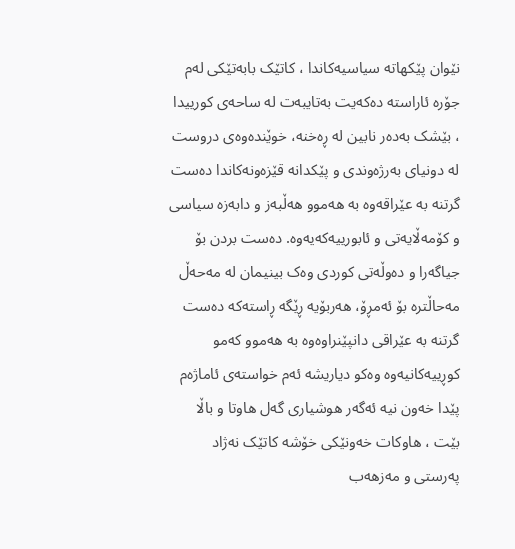نێوان پێکهاتە سیاسیەکاندا ، کاتێک بابەتێکی لەم جۆرە ئاراستە دەکەیت بەتایبەت لە ساحەی کورییدا ، بێشک بەدەر نابین لە ڕەخنە، خوێندەوەی دروست لە دونیای بەرژەوندی و پێکدانە قێزەونەکاندا دەست گرتنە بە عێراقەوە بە هەموو هەڵبەز و دابەزە سیاسی و کۆمەڵایەتی و ئابورییەکەیەوە. دەست بردن بۆ جیاگەرا و دەوڵەتی کوردی وەک بینیمان لە مەحەڵ مەحاڵترە بۆ ئەمڕۆ، هەربۆیە ڕێگە ڕاستەکە دەست گرتنە بە عێراقی دانپێنراوەوە بە هەموو کەمو کوڕییەکانیەوە وەکو دیاریشە ئەم خواستەی ئاماژەم پێدا خەون نیە ئەگەر هوشیاری گەل هاوتا و باڵا بێت ، هاوکات خەونێکی خۆشە کاتێک نەژاد پەرستی و مەزهەب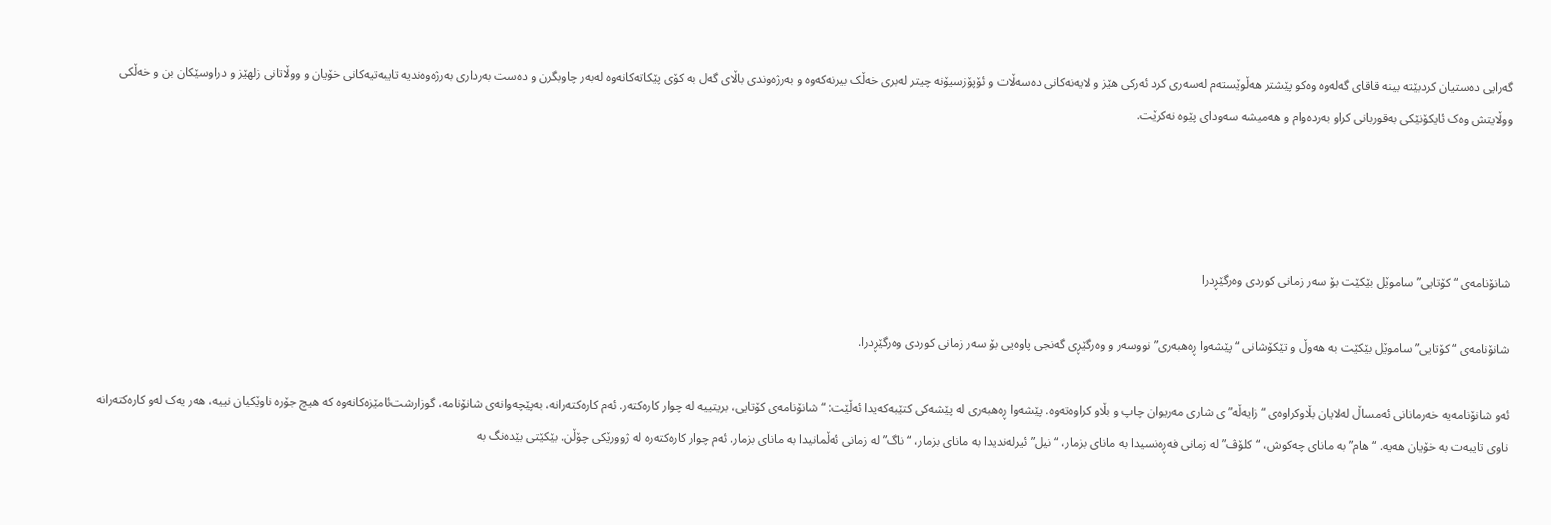گەرایی دەستیان کردبێتە بینە قاقای گەلەوە وەکو پێشتر هەڵوێستەم لەسەری کرد ئەرکی هێز و لایەنەکانی دەسەڵات و ئۆپۆزسیۆنە چیتر لەبری خەڵک بیرنەکەوە و بەرژەوندی باڵای گەل بە کۆی پێکاتەکانەوە لەبەر چاوبگرن و دەست بەرداری بەرژەوەندیە تایبەتیەکانی خۆیان و ووڵاتانی زلهێز و دراوسێکان بن و خەڵکی ووڵایتش وەک ئایکۆنێکی بەقوربانی کراو بەردەوام و هەمیشە سەودای پێوە نەکرێت.




شانۆنامەی “کۆتایی” ساموێل بێکێت بۆ سەر زمانی کوردی وەرگێڕدرا

شانۆنامەی “کۆتایی” ساموێل بێکێت بە هەوڵ و تێکۆشانی “پێشەوا ڕەهبەری” نووسەر و وەرگێڕی گەنجی پاوەیی بۆ سەر زمانی کوردی وەرگێڕدرا.

ئەو شانۆنامەیە خەرمانانی ئەمساڵ لەلایان بڵاوکراوەی “زایەڵە”ی شاری مەریوان چاپ و بڵاو کراوەتەوە. پێشەوا ڕەهبەری لە پێشەکی کتێبەکەیدا ئەڵێت: “شانۆنامەی کۆتایی، بریتییە لە چوار کارەکتەر. ئەم کارەکتەرانە، بەپێچەوانەی شانۆنامە، گوزارشت‌ئامێزەکانەوە کە هیچ جۆرە ناوێکیان نییە، هەر یەک لەو کارەکتەرانە ناوی تایبەت بە خۆیان هەیە. “هام” بە مانای چەکوش، “کلۆڤ” لە زمانی فەڕەنسیدا بە مانای بزمار، “نیل” ئیرلەندیدا بە مانای بزمار، “ناگ” لە زمانی ئەڵمانیدا بە مانای بزمار. ئەم چوار کارەکتەرە لە ژوورێکی چۆڵن. بێکێتی بێدەنگ بە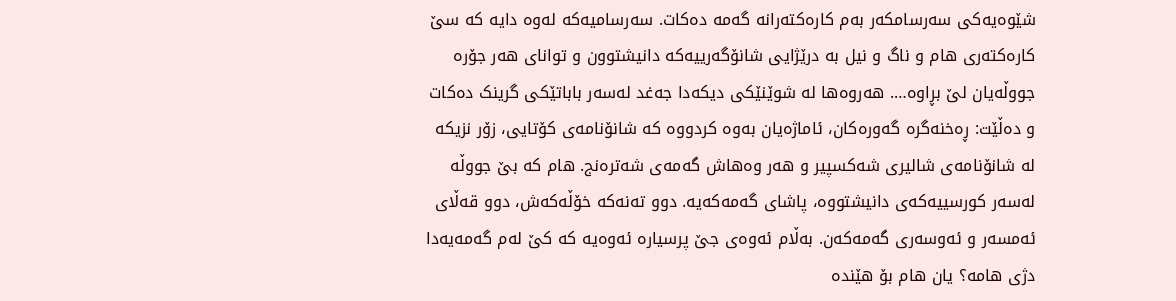شێوەیەکی سەرسامکەر بەم کارەکتەرانە گەمە دەکات. سەرسامیەکە لەوە دایە کە سێ کارەکتەری هام و ناگ و نیل بە درێژایی شانۆگەرییەکە دانیشتوون و توانای هەر جۆرە جووڵەیان لێ بڕاوە…. هەروەها لە شوێنێکی دیکەدا جەغد لەسەر باباتێکی گرینک دەکات و دەڵێت: ڕەخنەگرە گەورەکان، ئاماژەیان بەوە کردووە کە شانۆنامەی کۆتایی، زۆر نزیکە لە شانۆنامەی شالیری شەکسپیر و هەر وەهاش گەمەی شەترەنج. هام کە بێ جووڵە لەسەر کورسییەکەی دانیشتووە، پاشای گەمەکەیە. دوو تەنەکە خۆڵەکەش، دوو قەڵای ئەمسەر و ئەوسەری گەمەکەن. بەڵام ئەوەی جێ پرسیارە ئەوەیە کە کێ لەم گەمەیەدا دژی هامە؟ یان هام بۆ هێندە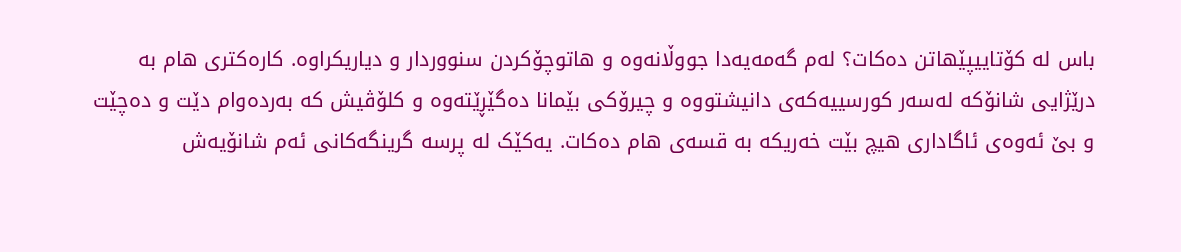باس لە کۆتاییپێهاتن دەکات؟ لەم گەمەیەدا جووڵانەوە و هاتوچۆکردن سنووردار و دیاریکراوە. کارەکتری هام بە درێژایی شانۆکە لەسەر کورسییەکەی دانیشتووە و چیرۆکی بێمانا دەگێڕێتەوە و کلۆڤیش کە بەردەوام دێت و دەچێت و بێ ئەوەی ئاگاداری هیچ بێت خەریکە بە قسەی هام دەکات. یەکێک لە پرسە گرینگەکانی ئەم شانۆیەش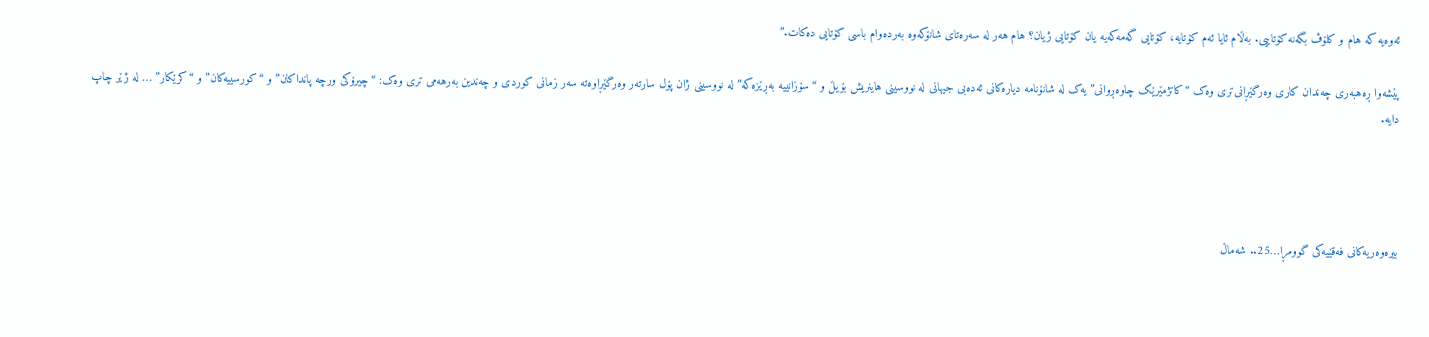ئەوەیە کە هام و کلۆڤ بگەنە کۆتاییی. بەڵام ئایا ئەم کۆتایە، کۆتایی گەمەکەیە یان کۆتایی ژیان؟ هام هەر لە سەرەتای شانۆکەوە بەردەوام باسی کۆتایی دەکات.”

پێشەوا ڕەهبەری چەندان کاری وەرگێڕانی‌تری وەک “کاتژمێرێک چاوەڕوانی” یەک لە شانۆنامە دیارەکانی ئەدەبی جیهانی لە نووسینی هاینریش بۆیڵ و “سۆزانییە بەڕێزەکە” لە نووسینی ژان پۆل سارتەر وەرگێڕاوەتە سەر زمانی کوردی و چەندین بەرهەمی تری وەک: “چیرۆکی ورچە پانداکان” و “کورسییەکان” و “کرێکار” … لە ژێر چاپ دایە.




بیرەوەریەکانی فەقێیەکی گوومڕا…25.. شەماڵ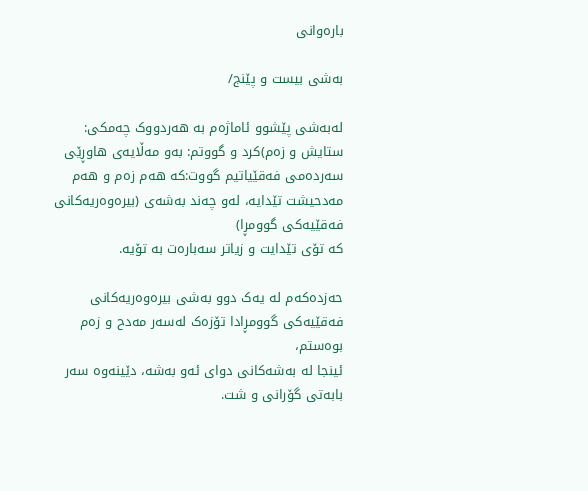بارەوانی

بەشی بیست و پێنج/

لەبەشی پێشوو ئاماژەم بە هەردووک چەمکی:
ستایش و زەم)کرد و گووتم: بەو مەڵایەی هاوڕێی سەردەمی فەقێیاتیم گووت:کە هەم زەم و هەم مەدحیشت تێدایە، لەو چەند بەشەی (بیرەوەریەکانی فەقێیەکی گوومڕا)
کە تۆی تێدایت و زیاتر سەبارەت بە تۆیه.

حەزدەکەم لە یەک دوو بەشی بیرەوەریەکانی فەقێیەکی گوومڕادا تۆزەک لەسەر مەدح و زەم بوەستم،
ئینجا لە بەشەکانی دوای ئەو بەشە، دێینەوە سەر بابەتی گۆرانی و شت.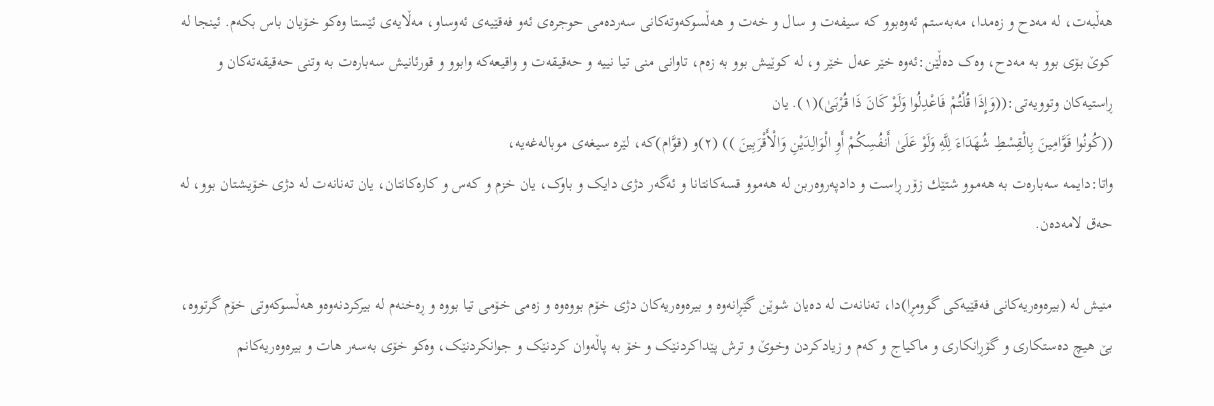هەڵبەت، لە مەدح و زەمدا، مەبەستم ئەوەبوو کە سیفەت و سال و خەت و هەڵسوکەوتەکانی سەردەمی حوجرەی ئەو فەقێیەی ئەوساو، مەڵایەی ئێستا وەکو خۆیان باس بکەم. ئینجا لە کوێ بۆی بوو بە مەدح، وەک دەڵێن:ئەوە خێر عەل خێر و، لە کوێیش بوو بە زەم، تاوانی منی تیا نییە و حەقیقەت و واقیعەکە وابوو و قورئانیش سەبارەت بە وتنی حەقیقەتەکان و ڕاستیەکان وتوویەتی:((وَإِذَا قُلْتُمْ فَاعْدِلُوا وَلَوْ كَانَ ذَا قُرْبَىٰ)(١). یان
((كُونُوا قَوَّامِينَ بِالْقِسْطِ شُهَدَاءَ لِلَّهِ وَلَوْ عَلَىٰ أَنفُسِكُمْ أَوِ الْوَالِدَيْنِ وَالْأَقْرَبِينَ )) (٢)و (قوَّام)کە، لێره سیغەی موبالەغەیه،
واتا:دایمە سەبارەت بە هەموو شتێك زۆر ڕاست و دادپەروەربن لە هەموو قسەکانتانا و ئەگەر دژی دایک و باوک، یان خزم و کەس و کارەکانتان، یان تەنانەت لە دژی خۆیشتان بوو، لە حەق لامەدەن.

منیش له (بیرەوەریەکانی فەقێیەکی گوومڕا)دا، تەنانەت لە دەیان شوێن گێڕانەوە و بیرەوەریەکان دژی خۆم بووەوە و زەمی خۆمی تیا بووە و ڕەخنەم لە بیرکردنەوەو هەڵسوکەوتی خۆم گرتووە، بێ هیچ دەستکاری و گۆڕانکاری و ماکیاج و کەم و زیادکردن وخوێ و ترش پێداکردنێک و خۆ بە پاڵەوان کردنێک و جوانکردنێک، وەکو خۆی بەسەر هات و بیرەوەریەکانم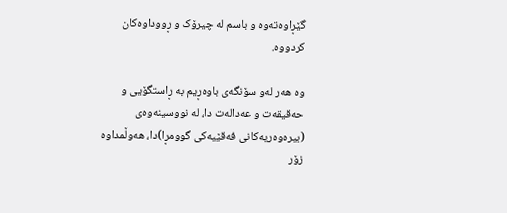گێڕاوەتەوە و باسم لە چیرۆک و ڕووداوەکان کردووە.

وە هەر لەو سۆنگەی باوەڕیم بە ڕاستگۆیی و حەقیقەت و عەدالەت دا، لە نووسینەوەی (بیرەوەریەکانی فەقێیەکی گوومڕا)دا، هەوڵمداوە زۆر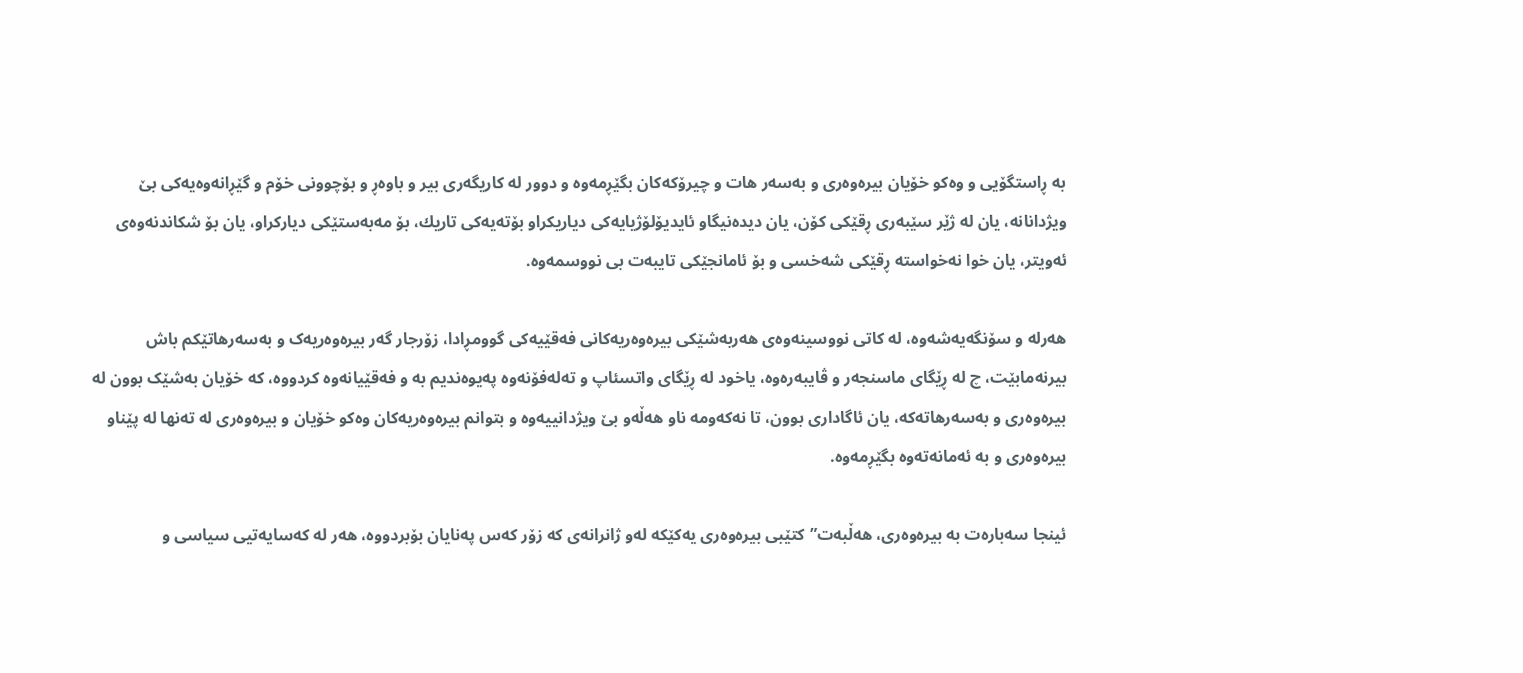بە ڕاستگۆیی و وەکو خۆیان بیرەوەری و بەسەر هات و چیرۆکەکان بگێڕمەوە و دوور لە کاریگەری بیر و باوەڕ و بۆچوونی خۆم و گێڕانەوەیەکی بێ ویژدانانە، یان لە ژێر سێبەری ڕقێکی کۆن، یان دیدەنیگاو ئایدیۆلۆژیایەکی دیاریکراو بۆتەیەکی تاریك، بۆ مەبەستێکی دیارکراو، یان بۆ شکاندنەوەی ئەویتر، یان خوا نەخواستە ڕقێکی شەخسی و بۆ ئامانجێکی تایبەت بی نووسمەوە.

هەرلە و سۆنگەیەشەوە، لە کاتی نووسینەوەی هەربەشێکی بیرەوەریەکانی فەقێیەکی گوومڕادا، زۆرجار گەر بیرەوەریەک و بەسەرهاتێکم باش بیرنەمابێت، چ لە ڕێگای ماسنجەر و ڤایبەرەوە، یاخود له ڕێگای واتسئاپ و تەلەفۆنەوە پەیوەندیم بە و فەقێیانەوە کردووە، کە خۆیان بەشێک بوون لە بیرەوەری و بەسەرهاتەکە، یان ئاگاداری بوون، تا نەکەومە ناو هەڵەو بێ ویژدانییەوە و بتوانم بیرەوەریەکان وەکو خۆیان و بیرەوەری لە تەنها لە پێناو بیرەوەری و بە ئەمانەتەوە بگێڕمەوە.

ئینجا سەبارەت بە بیرەوەری، هەڵبەت”کتێبی بیرەوەری یەکێکە لەو ژانرانەی کە زۆر کەس پەنایان بۆبردووە، هەر لە کەسایەتیی سیاسی و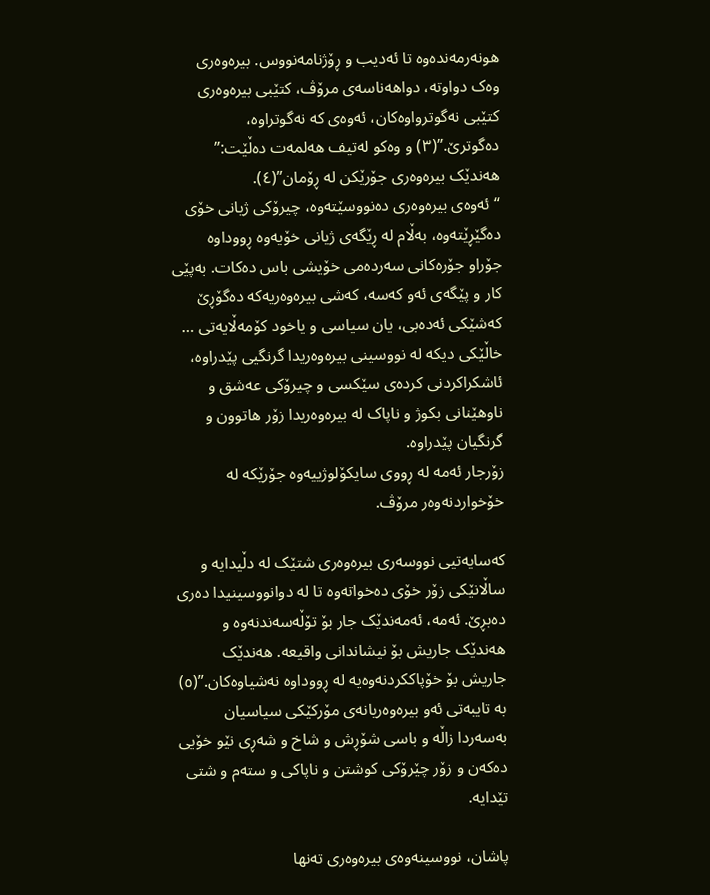هونەرمەندەوە تا ئەدیب و ڕۆژنامەنووس. بیرەوەری وەک دواوتە، دواهەناسەی مرۆڤ، کتێبی بیرەوەری کتێبی نەگوترواوەکان، ئەوەی کە نەگوتراوە، دەگوترێ.”(٣) و وەکو لەتیف هەلمەت دەڵێت:” هەندێک بیرەوەری جۆرێکن لە ڕۆمان”(٤).
“ئەوەی بیرەوەری دەنووسێتەوە، چیرۆکی ژیانی خۆی دەگێڕێتەوە، بەڵام لە ڕێگەی ژیانی خۆیەوە ڕووداوە جۆراو جۆرەکانی سەردەمی خۆیشی باس دەکات. بەپێی کار و پێگەی ئەو کەسە، کەشی بیرەوەریەکە دەگۆڕێ کەشێکی ئەدەبی، یان سیاسی و یاخود کۆمەڵایەتی … خاڵێکی دیکە لە نووسینی بیرەوەریدا گرنگیی پێدراوە، ئاشکراکردنی کردەی سێکسی و چیرۆکی عەشق و ناوهێنانی بکوژ و ناپاک لە بیرەوەریدا زۆر هاتوون و گرنگیان پێدراوە.
زۆرجار ئەمە لە ڕووی سایکۆلوژییەوە جۆرێکە لە خۆخواردنەوەر مرۆڤ.

کەسایەتیی نووسەری بیرەوەری شتێک لە دڵیدایه و ساڵانێکی زۆر خۆی دەخواتەوە تا لە دوانووسینیدا دەری دەبڕێ. ئەمە، ئەمەندێک جار بۆ تۆڵەسەندنەوە و هەندێک جاریش بۆ نیشاندانی واقیعە. هەندێک جاریش بۆ خۆپاککردنەوەیە لە ڕووداوە نەشیاوەکان.”(٥)
بە تایبەتی ئەو بیرەوەریانەی مۆرکێکی سیاسیان بەسەردا زاڵە و باسی شۆڕش و شاخ و شەڕی نێو خۆیی دەکەن و زۆر چێرۆکی کوشتن و ناپاکی و ستەم و شتی تێدایه.

پاشان، نووسینەوەی بیرەوەری تەنها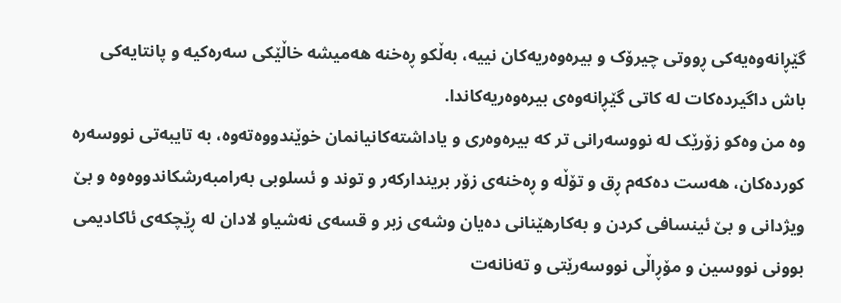گێڕانەوەیەکی ڕووتی چیرۆک و بیرەوەریەکان نییە، بەڵکو ڕەخنە هەمیشە خاڵێکی سەرەکیە و پانتایەکی باش داگیردەکات لە کاتی گێڕانەوەی بیرەوەریەکاندا.
وە من وەکو زۆرێک لە نووسەرانی تر کە بیرەوەری و یاداشتەکانیانمان خوێندووەتەوە، بە تایبەتی نووسەرە کوردەکان، هەست دەکەم ڕق و تۆڵە و ڕەخنەی زۆر بریندارکەر و توند و ئسلوبی بەرامبەرشکاندووەوە و بێ ویژدانی و بێ ئینسافی کردن و بەکارهێنانی دەیان وشەی زبر و قسەی نەشیاو لادان لە ڕێچکەی ئاکادیمی بوونی نووسین و مۆڕاڵی نووسەرێتی و تەنانەت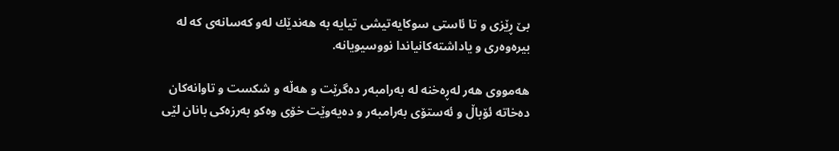بێ ڕێزی و تا ئاستی سوکایەتیشی تیایە به هەندێك لەو کەسانەی کە لە بیرەوەری و یاداشتەکانیاندا نووسیویانە.

هەمووی هەر لەڕەخنە لە بەرامبەر دەگرێت و هەڵە و شکست و تاوانەکان دەخاتە ئۆباڵ و ئەستۆی بەرامبەر و دەیەوێت خۆی وەکو بەرزەکی بانان لێی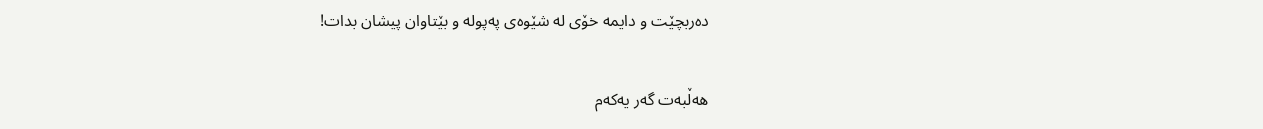دەربچێت و دایمە خۆی لە شێوەی پەپولە و بێتاوان پیشان بدات!

هەڵبەت گەر یەکەم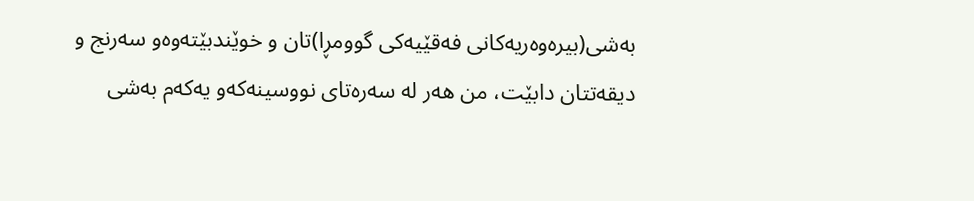بەشی(بیرەوەریەکانی فەقێیەکی گوومڕا)تان و خوێندبێتەوەو سەرنج و دیقەتتان دابێت، من هەر لە سەرەتای نووسینەکەو یەکەم بەشی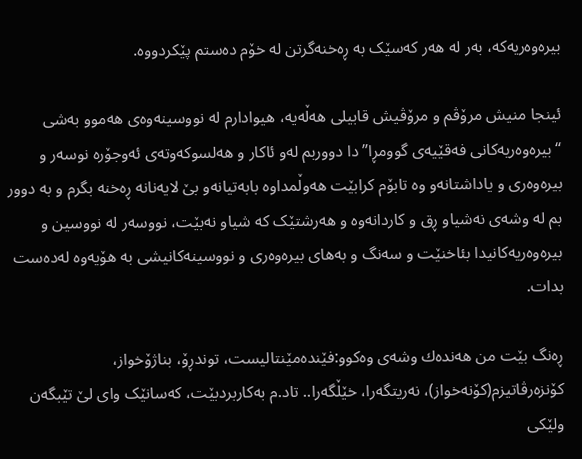بیرەوەریەکە، بەر لە هەر کەسێک بە ڕەخنەگرتن لە خۆم دەستم پێکردووە.

ئینجا منیش مرۆڤم و مرۆڤیش قابیلی هەڵەیه، هیوادارم له نووسینەوەی هەموو بەشی “بیرەوەریەکانی فەقێیەی گوومڕا”دا دووربم لەو ئاکار و هەلسوکەوتەی ئەوجۆرە نوسەر و بیرەوەری و یاداشتانەو وە تابۆم کرابێت هەوڵمداوە بابەتیانەو بێ لایەنانە ڕەخنە بگرم و بە دوور بم لە وشەی نەشیاو ڕق و کاردانەوە و هەرشتێک کە شیاو نەبێت، نووسەر لە نووسین و بیرەوەریەکانیدا بئاخنێت و سەنگ و بەهای بیرەوەری و نووسینەکانیشی به هۆیەوە لەدەست بدات.

ڕەنگ بێت من هەندەك وشەی وەکوو:فێندەمێنتالیست، توندڕۆ، بناژۆخواز، کۆنزەرڤاتیزم(کۆنەخواز)، نەریتگەرا، خێڵگەرا.. تاد.م بەکاربردبێت، کەسانێک وای لێ تێبگەن ولێکی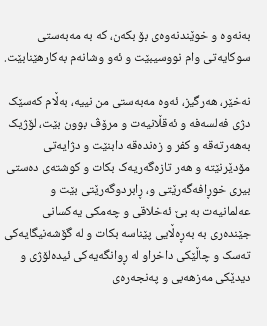بەنەوە و خوێندنەوەی بۆ بکەن، کە بە مەبەستی سوکایەتی وام نووسیبێت و ئەو وشانەم بەکارهێنابێت.

نەخێر، هەرگیز، ئەوە مەبەستی من نییە، بەڵام کەسێک دژی فەلسەفە و ئەقڵانیەت و مرۆڤ بوون بێت، لۆژیک بەهەرتەقە و کفر و زەندەقە دابنێت و دژایەتی مۆدێرنێتە و هەر تازەگەریەک بکات و کوشتەی دەستی بیری خوڕافەگەرێتی و، ڕابردوگەرێتی بێت و عەلمانیەت بە بێ ئەخلاقی و چەمکی یەکسانی جێندەری بە بەڕەڵایی پێناسه بکات و لە گۆشەنیگایەکی تەسک و چاڵێکی داخراو لە ڕوانگەیەکی ئیدەلۆژی و دیدێکی مەزهەبی و پەنجەرەی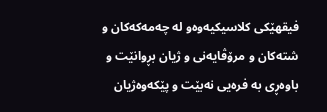فیقهێکی کلاسیکیەوەو لە چەمەکەکان و شتەکان و مرۆڤایەنی و ژیان بڕوانێت و باوەڕی بە فرەیی نەبێت و پێکەوەژیان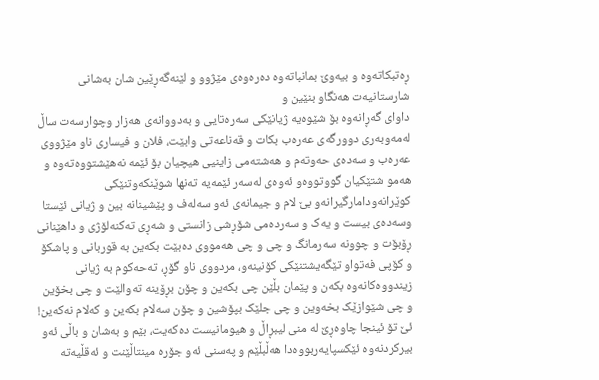ڕەتبکاتەوە و بیەوێ بمانباتەوە دەرەوەی مێژوو و لێنەگەڕێین شان بەشانی شارستانیەت هەنگاو بنێین و
داوای گەڕانەوە بۆ شێوەیه ژیانێکی سەرەتایی و بەدووانەی هەزار وچوارسەت ساڵ لەمەوبەری دوورگەی عەرەب بکات و قەناعەتی وابێت، فلان و فیساری ناو مێژووی عەرەب و سەدەی حەوتەم و هەشتەمی زاینیی هیچیان بۆ ئێمە نەهێشتووەتەوە و هەمو شتێکیان گووتووەو ئەوەی لەسەر ئێمەیە تەنها شوێنکەوتنێکی کوێرانەودامارگیرانەو بێ لام و جیمانەی ئەو سەلەف و پێشینانە بین و ژیانی ئێستا وسەدەی بیست و یەک و سەردەمی شۆڕشی زانستی و شەڕی تەکنەلۆژی و داهێنانی ڕۆبۆت و چوونە سەرمانگ و چی و چی هەمووی دەبێت بکەین بە قوربانی و پاشکۆ و کۆپی فەتواو تێگەیشتنێکی کۆنینەو، مردووی ناو گۆڕ، تەحەکوم بە ژیانی زیندووەکانەوە بکەن و پێمان بڵێن چی بکەین و چۆن بڕۆینە تەوالێت و چی بخۆین و چی شێوازێک بخەوین و چی جلێک بپۆشین و چۆن سەلام بکەین و کەلام نەکەین!
ئێ تۆ ئینجا چاوەڕێ لە منی لیبڕاڵ و هیومانیست دەکەیت، بێم و بەشان و باڵی ئەو بیرکردنەوە ئێکسپایەربووەدا هەڵبڵێم و پەسنی ئەو جۆرە مینتاڵێنت و ئەقڵیەتە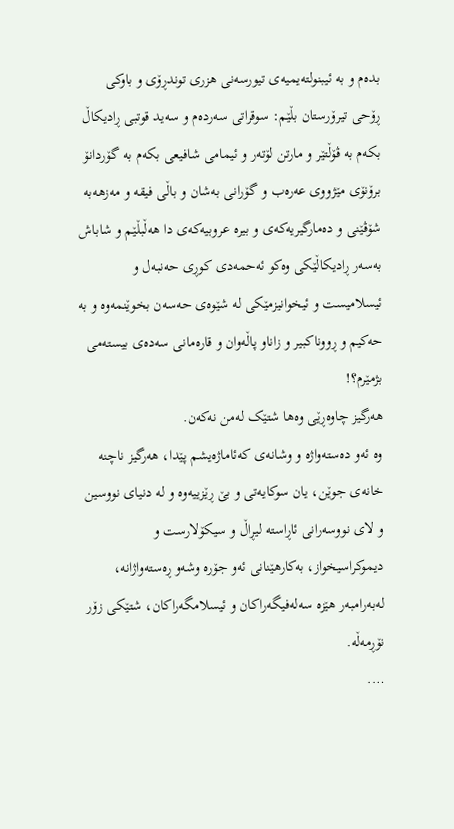بدەم و بە ئیبنولتەیمیەی تیورسەنی هزری توندڕۆی و باوکی ڕۆحی تیرۆرستان بڵێم: سوقراتی سەردەم و سەید قوتبی ڕادیکاڵ بکەم بە ڤۆڵتێر و مارتن لۆتەر و ئیمامی شافیعی بکەم به گۆردانۆ برۆنۆی مێژووی عەرەب و گۆرانی بەشان و باڵی فیقه و مەزهەبە شۆڤێنی و دەمارگیریەکەی و بیرە عروبیەکەی دا هەڵبڵێم و شاباش بەسەر ڕادیکاڵێکی وەکو ئەحمەدی کوڕی حەنبەل و ئیسلامیست و ئیخوانیزمێکی لە شێوەی حەسەن بخوێنمەوە و به حەکیم و ڕووناکبیر و زاناو پاڵەوان و قارەمانی سەدەی بیستەمی بژمێرم؟!
هەرگیز چاوەڕێی وەها شتێک لەمن نەکەن.
وە ئەو دەستەواژە و وشانەی کەئاماژەیشم پێدا، هەرگیز ناچنە خانەی جوێن، یان سوکایەتی و بێ ڕێزییەوە و لە دنیای نووسین و لای نووسەرانی ئاڕاستە لیڕاڵ و سیکۆلارست و دیموکراسیخواز، بەکارهێنانی ئەو جۆرە وشەو ڕەستەواژانە، لەبەرامبەر هێزە سەلەفیگەراکان و ئیسلامگەراکان، شتێکی زۆر نۆڕمەڵە.
….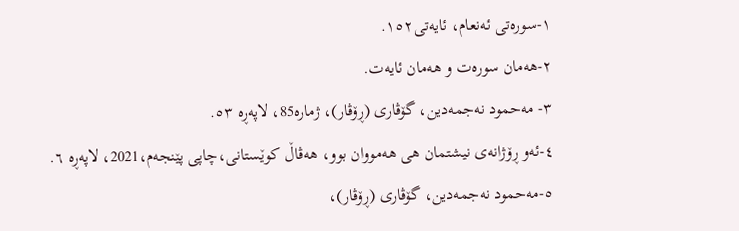١-سورەتی ئەنعام، ئایەتی١٥٢.
٢-هەمان سورەت و هەمان ئایەت.
٣- مەحمود نەجمەدین، گۆڤاری (ڕۆڤار)، ژمارە85، لاپەڕە ٥٣.
٤-ئەو ڕۆژانەی نیشتمان هی هەمووان بوو، هەڤاڵ کوێستانی،چاپی پێنجەم،2021، لاپەڕه ٦.
٥-مەحمود نەجمەدین، گۆڤاری (ڕۆڤار)،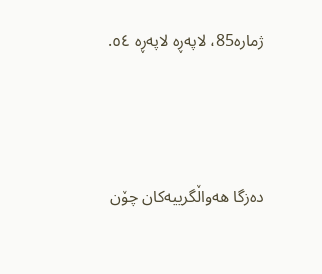ژمارە85، لاپەڕە لاپەڕە ٥٤.




دەزگا هەواڵگرییەکان چۆن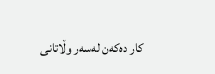کار دەکەن لەسەر وڵاتانی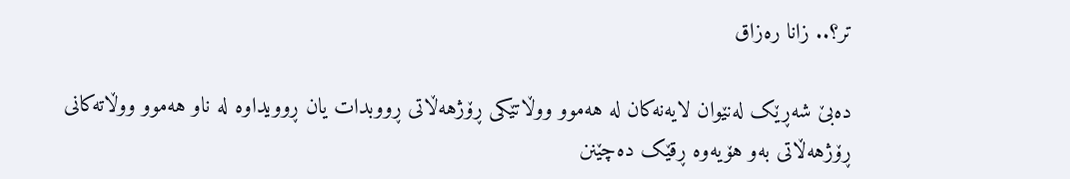تر؟.. زانا رەزاق

دەبێ شەڕێک لەنێوان لایەنەکان لە هەموو ووڵاتێکی ڕۆژهەڵاتی ڕووبدات یان ڕوویداوە لە ناو هەموو ووڵاتەکانی ڕۆژهەڵاتی بەو هۆیەوە ڕقێک دەچێنن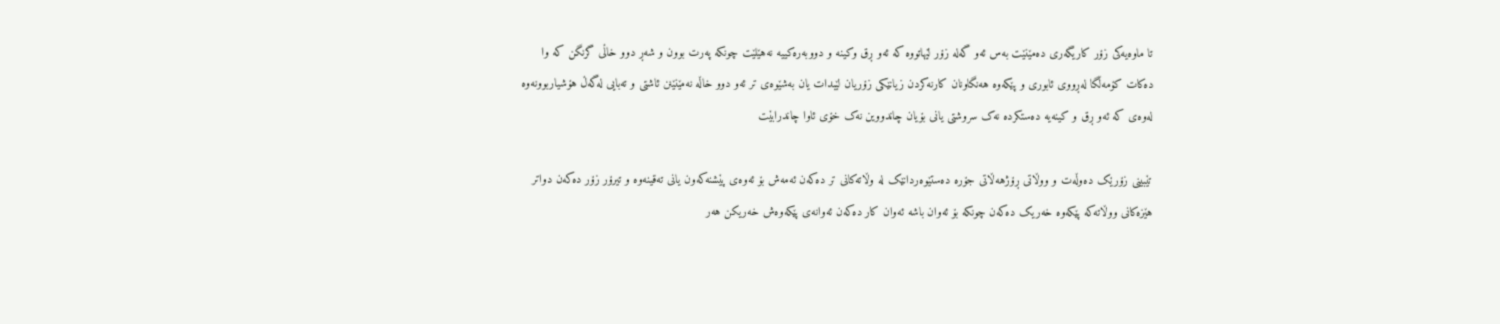تا ماوەیەکی زۆر کاریگەری دەمێنێت بەس ئەو گەلە زۆر لێهاتووە کە ئەو ڕق وکینە و دووبەرەکییە نەهێلێت چونکە پەرت بوون و شەڕ دوو خاڵی گرنگن که وا دەکات کۆمەڵگا لەڕووی ئابوری و پێکەوە هەنگاونان کارنەکردن زیانێکی زۆریان لێبدات یان بەشێوەی تر ئەو دوو خاڵە نەمێنێنن ئاشتی و تەبایی لەگەڵ هۆشیاربوونەوە لەوەی کە ئەو ڕق و کینەیە دەستکردە نەک سروشتی یانی بۆیان چاندووین نەک خۆی ئاوا چاندرابێت

تێبینی زۆرێک دەوڵەت و ووڵاتی ڕۆژهەڵاتی جۆرە دەستێوەردانێک لە وڵاتەکانی تر دەکەن ئەمەش بۆ ئەوەی پێشنەکەون یانی تەقینەوە و تیرۆر زۆر دەکەن دواتر هێزەکانی ووڵاتەکە پێکەوە خەریک دەکەن چونکە بۆ ئەوان باشە ئەوان کار دەکەن ئەوانەی پێکەوەش خەریکن هەر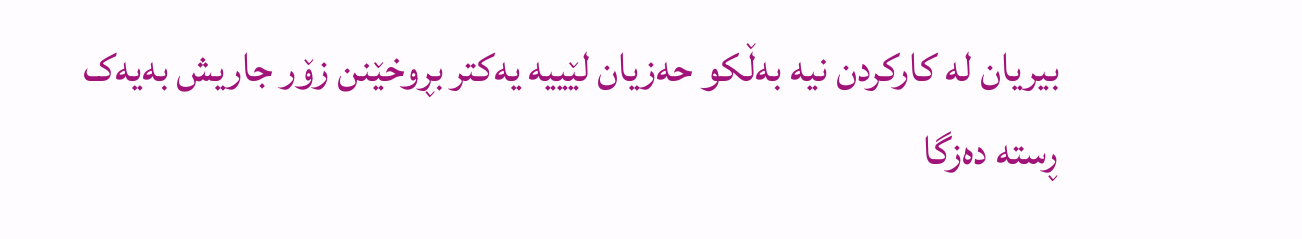بیریان لە کارکردن نیە بەڵکو حەزیان لێییە یەکتر بڕوخێنن زۆر جاریش بەیەک ڕستە دەزگا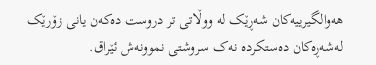هەوالگیرییەکان شەڕێک لە ووڵاتی تر دروست دەکەن یانی زۆرێک لەشەڕەکان دەستکردە نەک سروشتی نموونەش ئێراق.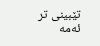تێبینی تر ئەمە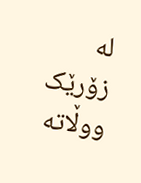لە زۆرێک ووڵاتە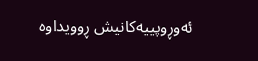ئەوڕوپییەکانیش ڕوویداوە